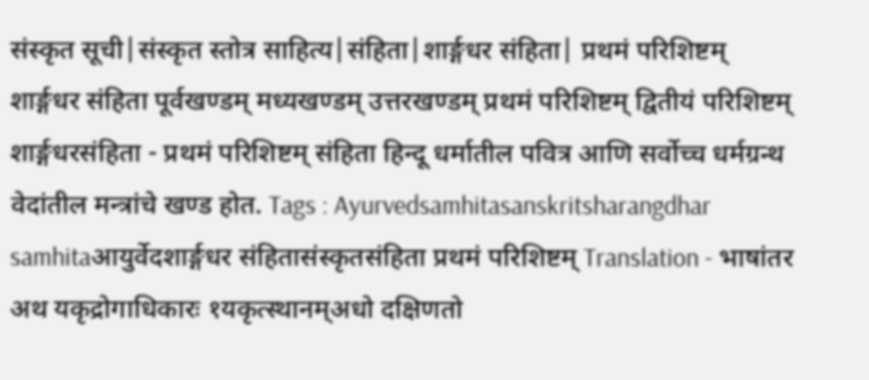संस्कृत सूची|संस्कृत स्तोत्र साहित्य|संहिता|शार्ङ्गधर संहिता| प्रथमं परिशिष्टम् शार्ङ्गधर संहिता पूर्वखण्डम् मध्यखण्डम् उत्तरखण्डम् प्रथमं परिशिष्टम् द्वितीयं परिशिष्टम् शार्ङ्गधरसंहिता - प्रथमं परिशिष्टम् संहिता हिन्दू धर्मातील पवित्र आणि सर्वोच्च धर्मग्रन्थ वेदांतील मन्त्रांचे खण्ड होत. Tags : Ayurvedsamhitasanskritsharangdhar samhitaआयुर्वेदशार्ङ्गधर संहितासंस्कृतसंहिता प्रथमं परिशिष्टम् Translation - भाषांतर अथ यकृद्रोगाधिकारः १यकृत्स्थानम्अधो दक्षिणतो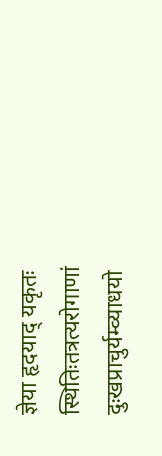ज्ञेया हृदयाद् यकृतः स्थितिःतत्रत्यरोगाणां दुःखप्राचुर्यम्व्याधयो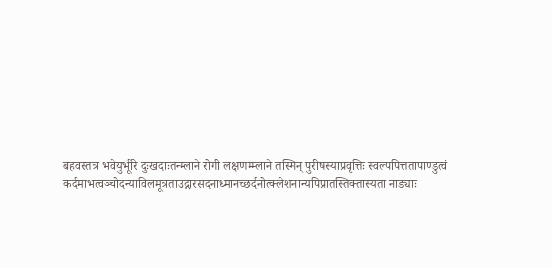बहवस्तत्र भवेयुर्भूरि दुःखदाःतन्म्लाने रोगी लक्षणम्म्लाने तस्मिन् पुरीषस्याप्रवृत्तिः स्वल्पपित्ततापाण्डुत्वं कर्दमाभत्वञ्चोदन्याविलमूत्रताउद्गारसदनाध्मानच्छर्दनोत्क्लेशनान्यपिप्रातस्तिक्तास्यता नाड्याः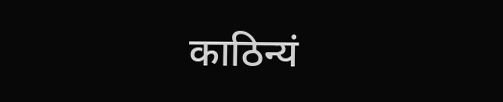काठिन्यं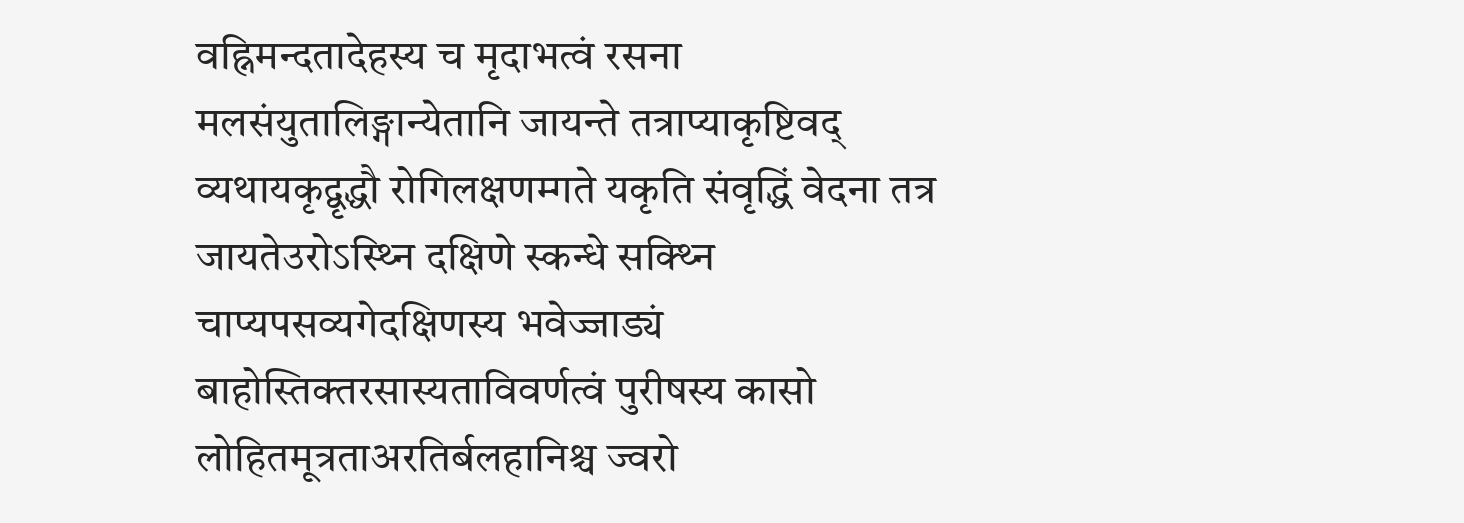वह्निमन्दतादेहस्य च मृदाभत्वं रसना मलसंयुतालिङ्गान्येतानि जायन्ते तत्राप्याकृष्टिवद् व्यथायकृद्वृद्धौ रोगिलक्षणम्गते यकृति संवृद्धिं वेदना तत्र जायतेउरोऽस्थ्नि दक्षिणे स्कन्धे सक्थ्नि चाप्यपसव्यगेदक्षिणस्य भवेज्जाड्यं बाहोस्तिक्तरसास्यताविवर्णत्वं पुरीषस्य कासो लोहितमूत्रताअरतिर्बलहानिश्च ज्वरो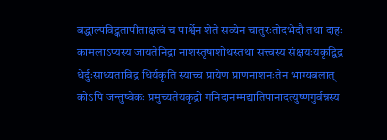बद्धाल्पविट्कतापीताक्षत्वं च पार्श्वेन शेते सव्येन चातुरःतोदभेदौ तथा दाहः कामलाऽप्यस्य जायतेनिद्रा नाशस्तृषाशोथस्तथा सत्त्वस्य संक्षयःयकृद्विद्र धेर्दुःसाध्यताविद्र धिर्यकृति स्याच्च प्रायेण प्राणनाशनःतेन भाग्यबलात् कोऽपि जन्तुष्वेकः प्रमुच्यतेयकृद्रो गनिदानम्मद्यातिपानादत्युष्णगुर्वन्नस्य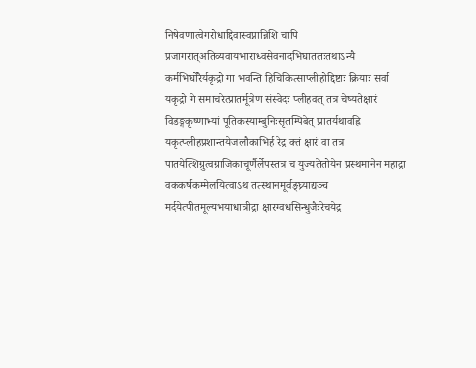निषेवणात्वेगरोधाद्दिवास्वप्नान्निशि चापि प्रजागरात्अतिव्यवायभाराध्वसेवनादभिघाततःतथाऽन्यै कर्मभिर्घोरैर्यकृद्रो गा भवन्ति हिचिकित्साप्लीहोद्दिष्टाः क्रियाः सर्वा यकृद्रो गे समाचरेत्प्रातर्मूत्रेण संस्वेदः प्लीहवत् तत्र चेष्यतेक्षारं विडङ्गकृष्णाभ्यां पूतिकस्याम्बुनिःसृतम्पिबेत् प्रातर्यथावह्नि यकृत्प्लीहप्रशान्तयेजलौकाभिर्ह रेद्र क्तं क्षारं वा तत्र पातयेत्शिग्रुत्वग्राजिकाचूर्णैर्लेपस्तत्र च युज्यतेतोयेन प्रस्थमानेन महाद्रा वककर्षकम्मेलयित्वाऽथ तत्स्थानमूर्वङ्घ्र्याद्यञ्च मर्दयेत्पीतमूल्यभयाधात्रीद्रा क्षारग्वधसिन्धुजैःरेचयेद्र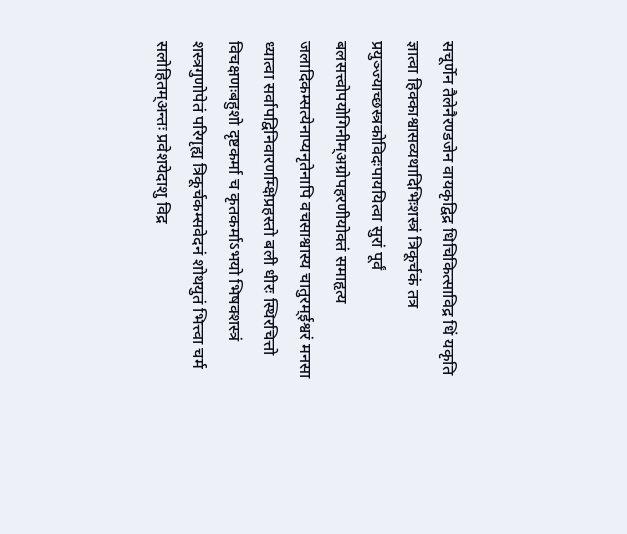सचूर्णेन तैलेनैरण्डजेन वायकृद्विद्र धिचिकित्साविद्र धिं यकृति ज्ञात्वा हिक्काश्वासव्यथादिभिःशस्त्रं त्रिकूर्चकं तत्र प्रयुञ्ज्याच्छस्त्रकोविदःपाययित्वा सुरां पूर्वं बलसत्त्वोपयोगिनीम्अग्रोपहरणीयोक्तं समाहृत्य जलादिकम्सत्येनाप्यनृतेनापि वचसाश्वास्य चातुरम्ईश्वरं मनसा ध्यात्वा सर्वापद्विनिवारणम्क्षिप्रहस्तो बली धीरः स्थिरचित्तो विचक्षणःबहुशो दृष्टकर्मा च कृतकर्माऽभयो भिषक्शस्त्रं शस्त्रगुणोपेतं परिगृह्य त्रिकूर्चकम्सवेदनं शोथयुतं भित्त्वा चर्म सलोहितम्अन्तः प्रवेशयेदाशु विद्र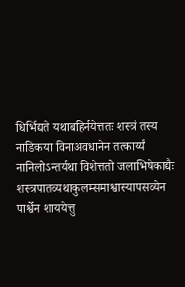धिर्भिद्यते यथाबहिर्नयेत्ततः शस्त्रं तस्य नाडिकया विनाअवधानेन तत्कार्य्यं नानिलोऽन्तर्यथा विशेत्ततो जलाभिषेकाद्यैः शस्त्रपातव्यथाकुलम्समाश्वास्यापसव्येन पार्श्वेन शाययेत्तु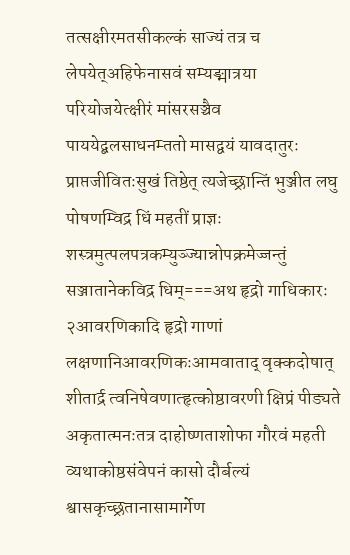तत्सक्षीरमतसीकल्कं साज्यं तत्र च लेपयेत्अहिफेनासवं सम्यङ्मात्रया परियोजयेत्क्षीरं मांसरसञ्चैव पाययेद्बलसाधनम्ततो मासद्वयं यावदातुरः प्राप्तजीवितःसुखं तिष्ठेत् त्यजेच्छ्रान्तिं भुञ्जीत लघु पोषणम्विद्र धिं महतीं प्राज्ञः शस्त्रमुत्पलपत्रकम्युञ्ज्यान्नोपक्रमेज्जन्तुं सञ्जातानेकविद्र धिम्===अथ हृद्रो गाधिकारः २आवरणिकादि हृद्रो गाणां लक्षणानिआवरणिकःआमवाताद् वृक्कदोषात् शीतार्द्र त्वनिषेवणात्हृत्कोष्ठावरणी क्षिप्रं पीड्यते अकृतात्मनःतत्र दाहोष्णताशोफा गौरवं महती व्यथाकोष्ठसंवेपनं कासो दौर्बल्यं श्वासकृच्छ्रतानासामार्गेण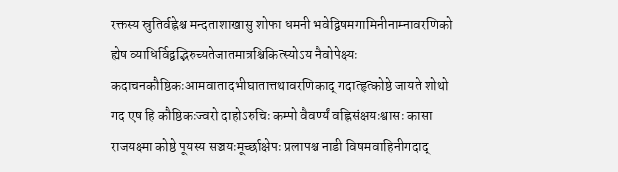रक्तस्य स्रुतिर्वह्नेश्च मन्दताशाखासु शोफा धमनी भवेद्विषमगामिनीनाम्नावरणिको ह्येष व्याधिर्विद्वद्भिरुच्यतेजातमात्रश्चिकित्स्योऽय नैवोपेक्ष्यः कदाचनकौष्ठिकःआमवातादभीघातात्तथावरणिकाद् गदात्हृत्कोष्ठे जायते शोथो गद एष हि कौष्ठिकःज्वरो दाहोऽरुचिः कम्पो वैवर्ण्यं वह्निसंक्षयःश्वासः कासा राजयक्ष्मा कोष्ठे पूयस्य सञ्चयःमूर्च्छाक्षेपः प्रलापश्च नाडी विषमवाहिनीगदाद्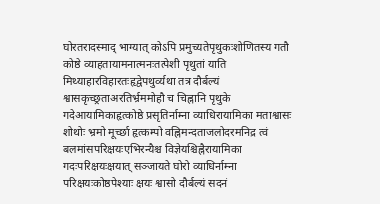घोरतरादस्माद् भाग्यात् कोऽपि प्रमुच्यतेपृथुकःशोणितस्य गतौ कोष्ठे व्याहतायामनात्मनःतत्पेशी पृथुतां याति मिथ्याहारविहारतःहृद्वेपथुर्व्यथा तत्र दौर्बल्यं श्वासकृच्छ्रताअरतिर्भ्रममोहौ च चिह्नानि पृथुके गदेआयामिकाहृत्कोष्ठे प्रसृतिर्नाम्ना व्याधिरायामिका मताश्वासः शोथोः भ्रमो मूर्च्छा हृत्कम्पो वह्निमन्दताजलोदरमनिद्र त्वं बलमांसपरिक्षयःएभिरन्यैश्च विज्ञेयश्चिह्नैरायामिका गदःपरिक्षयःक्षयात् सञ्जायते घोरो व्याधिर्नाम्ना परिक्षयःकोष्ठपेश्याः क्षयः श्वासो दौर्बल्यं सदनं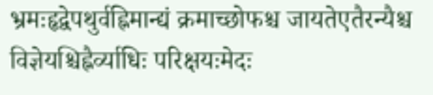भ्रमःहृद्वेपथुर्वह्निमान्द्यं क्रमाच्छोफश्च जायतेएतैरन्यैश्च विज्ञेयश्चिह्नैर्व्याधिः परिक्षयःमेदः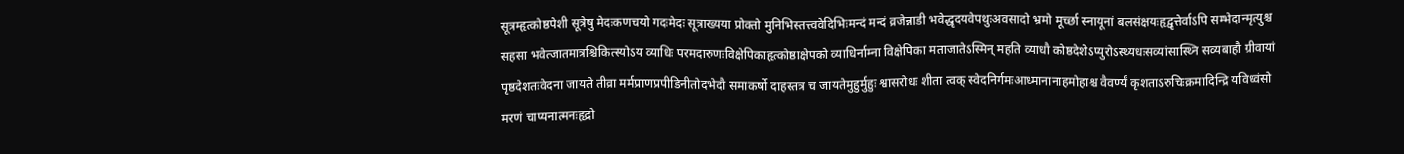सूत्रम्हृत्कोष्ठपेशी सूत्रेषु मेदःकणचयो गदःमेदः सूत्राख्यया प्रोक्तो मुनिभिस्तत्त्ववेदिभिःमन्दं मन्दं व्रजेन्नाडी भवेद्धृदयवेपथुःअवसादो भ्रमो मूर्च्छा स्नायूनां बलसंक्षयःहृद्वृत्तेर्वाऽपि सम्भेदान्मृत्युश्च सहसा भवेत्जातमात्रश्चिकित्स्योऽय व्याधिः परमदारुणःविक्षेपिकाहृत्कोष्ठाक्षेपको व्याधिर्नाम्ना विक्षेपिका मताजातेऽस्मिन् महति व्याधौ कोष्ठदेशेऽप्युरोऽस्थ्यधःसव्यांसास्थ्नि सव्यबाहौ ग्रीवायां पृष्ठदेशतःवेदना जायते तीव्रा मर्मप्राणप्रपीडिनीतोदभेदौ समाकर्षो दाहस्तत्र च जायतेमुहुर्मुहुः श्वासरोधः शीता त्वक् स्वेदनिर्गमःआध्मानानाहमोहाश्च वैवर्ण्यं कृशताऽरुचिःक्रमादिन्द्रि यविध्वंसो मरणं चाप्यनात्मनःहृद्रो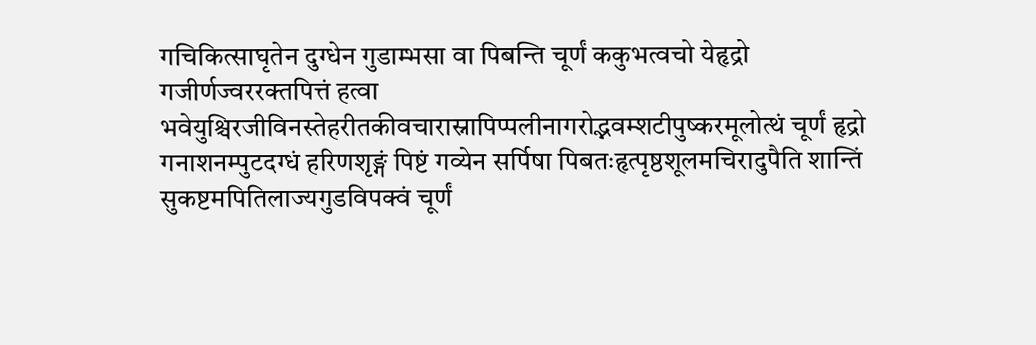गचिकित्साघृतेन दुग्धेन गुडाम्भसा वा पिबन्ति चूर्णं ककुभत्वचो येहृद्रो गजीर्णज्वररक्तपित्तं हत्वा भवेयुश्चिरजीविनस्तेहरीतकीवचारास्नापिप्पलीनागरोद्भवम्शटीपुष्करमूलोत्थं चूर्णं हृद्रो गनाशनम्पुटदग्धं हरिणशृङ्गं पिष्टं गव्येन सर्पिषा पिबतःहृत्पृष्ठशूलमचिरादुपैति शान्तिं सुकष्टमपितिलाज्यगुडविपक्वं चूर्णं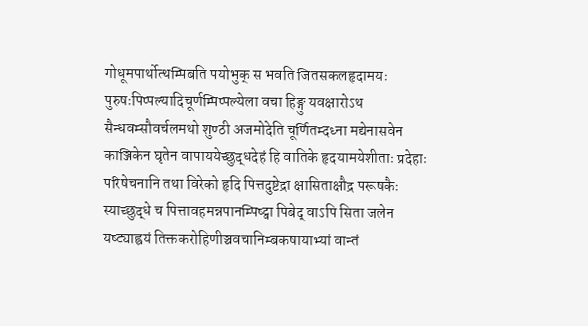गोधूमपार्थोत्थम्पिबति पयोभुक् स भवति जितसकलहृदामयः पुरुषःपिप्पल्यादिचूर्णम्पिप्पल्येला वचा हिङ्गु यवक्षारोऽथ सैन्धवम्सौवर्चलमथो शुण्ठी अजमोदेति चूर्णितम्दध्ना मद्येनासवेन काञ्जिकेन घृतेन वापाययेच्छुद्धदेहं हि वातिके हृदयामयेशीताः प्रदेहाः परिषेचनानि तथा विरेको हृदि पित्तदुष्टेद्रा क्षासिताक्षौद्र परूषकैः स्याच्छुद्धे च पित्तावहमन्नपानम्पिष्ट्वा पिबेद् वाऽपि सिता जलेन यष्ट्याह्वयं तिक्तकरोहिणीञ्चवचानिम्बकषायाभ्यां वान्तं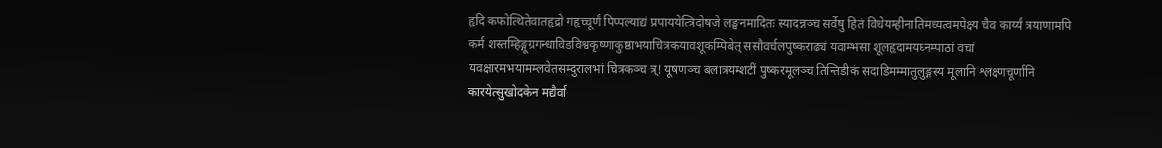हृदि कफोत्थितेवातहृद्रो गहृच्चूर्णं पिप्पल्याद्यं प्रपाययेत्त्रिदोषजे लङ्घनमादितः स्यादन्नञ्च सर्वेषु हितं विधेयम्हीनातिमध्यत्वमपेक्ष्य चैव कार्य्यं त्रयाणामपि कर्म शस्तम्हिङ्गूग्रगन्धाविडविश्वकृष्णाकुष्ठाभयाचित्रकयावशूकम्पिबेत् ससौवर्चलपुष्कराढ्यं यवाम्भसा शूलहृदामयघ्नम्पाठां वचां यवक्षारमभयामम्लवेतसम्दुरालभां चित्रकञ्च त्र्! यूषणञ्च बलात्रयम्शटीं पुष्करमूलञ्च तिन्तिडीकं सदाडिमम्मातुलुङ्गस्य मूलानि श्लक्ष्णचूर्णानि कारयेत्सुखोदकेन मद्यैर्वा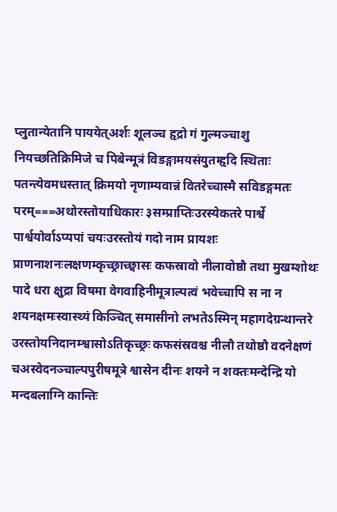प्लुतान्येतानि पाययेत्अर्शः शूलञ्च हृद्रो गं गुल्मञ्चाशु नियच्छतिक्रिमिजे च पिबेन्मूत्रं विडङ्गामयसंयुतम्हृदि स्थिताः पतन्त्येवमधस्तात् क्रिमयो नृणाम्यवान्नं वितरेच्चास्मै सविडङ्गमतः परम्===अथोरस्तोयाधिकारः ३सम्प्राप्तिःउरस्येकतरे पार्श्वे पार्श्वयोर्वाऽप्यपां चयःउरस्तोयं गदो नाम प्रायशः प्राणनाशनःलक्षणम्कृच्छ्राच्छ्वासः कफस्रावो नीलावोष्ठौ तथा मुखम्शोथः पादे धरा क्षुद्रा विषमा वेगवाहिनीमूत्राल्पत्वं भवेच्चापि स ना न शयनक्षमःस्वास्थ्यं किञ्चित् समासीनो लभतेऽस्मिन् महागदेग्रन्थान्तरे उरस्तोयनिदानम्श्वासोऽतिकृच्छ्रः कफसंस्रवश्च नीलौ तथोष्ठौ वदनेक्षणं चअस्वेदनञ्चाल्पपुरीषमूत्रे श्वासेन दीनः शयने न शक्तःमन्देन्द्रि यो मन्दबलाग्नि कान्तिः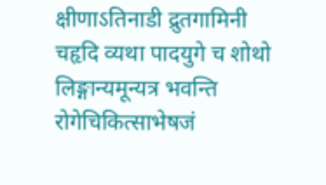क्षीणाऽतिनाडी द्रुतगामिनी चहृदि व्यथा पादयुगे च शोथो लिङ्गान्यमून्यत्र भवन्ति रोगेचिकित्साभेषजं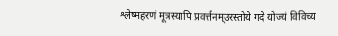श्लेष्महरणं मूत्रस्यापि प्रवर्त्तनम्उरस्तोये गदे योज्यं विविच्य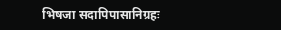भिषजा सदापिपासानिग्रहः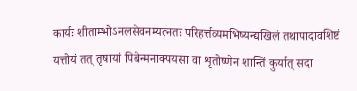कार्यः शीताम्भोऽनलसेवनम्यत्नतः परिहर्त्तव्यमभिष्यन्द्यखिलं तथापादावशिष्टं यत्तोयं तत् तृषायां पिबेन्मनाक्पयसा वा शृतोष्णेन शान्तिं कुर्यात् सदा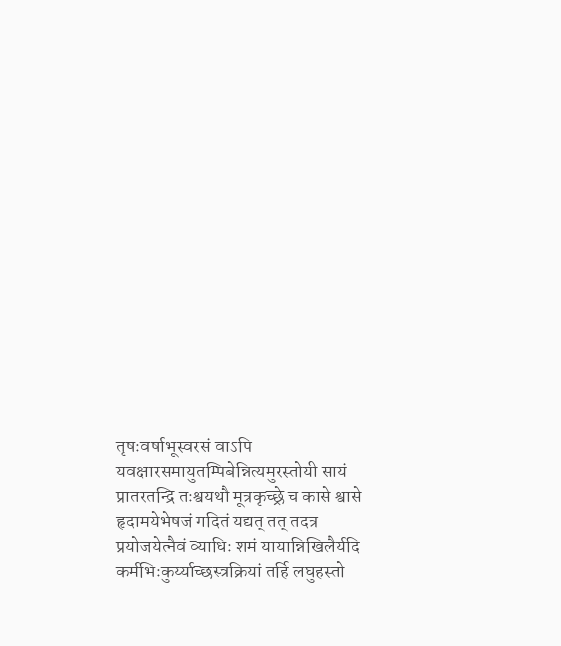तृषःवर्षाभूस्वरसं वाऽपि यवक्षारसमायुतम्पिबेन्नित्यमुरस्तोयी सायं प्रातरतन्द्रि तःश्वयथौ मूत्रकृच्छ्रे च कासे श्वासे हृदामयेभेषजं गदितं यद्यत् तत् तदत्र प्रयोजयेत्नैवं व्याधिः शमं यायान्निखिलैर्यदि कर्मभिःकुर्य्याच्छस्त्रक्रियां तर्हि लघुहस्तो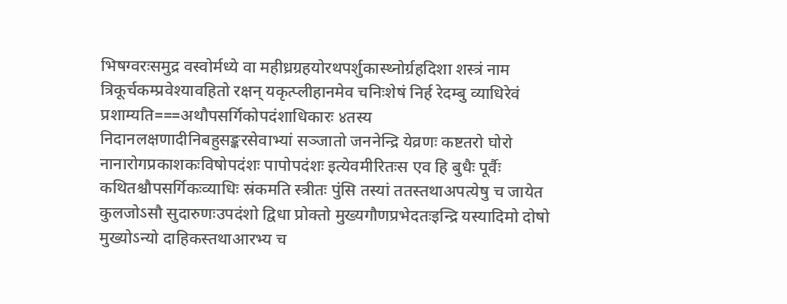भिषग्वरःसमुद्र वस्वोर्मध्ये वा महीध्रग्रहयोरथपर्शुकास्थ्नोर्ग्रहदिशा शस्त्रं नाम त्रिकूर्चकम्प्रवेश्यावहितो रक्षन् यकृत्प्लीहानमेव चनिःशेषं निर्ह रेदम्बु व्याधिरेवं प्रशाम्यति===अथौपसर्गिकोपदंशाधिकारः ४तस्य निदानलक्षणादीनिबहुसङ्करसेवाभ्यां सञ्जातो जननेन्द्रि येव्रणः कष्टतरो घोरो नानारोगप्रकाशकःविषोपदंशः पापोपदंशः इत्येवमीरितःस एव हि बुधैः पूर्वैः कथितश्चौपसर्गिकःव्याधिः स्रंकमति स्त्रीतः पुंसि तस्यां ततस्तथाअपत्येषु च जायेत कुलजोऽसौ सुदारुणःउपदंशो द्विधा प्रोक्तो मुख्यगौणप्रभेदतःइन्द्रि यस्यादिमो दोषो मुख्योऽन्यो दाहिकस्तथाआरभ्य च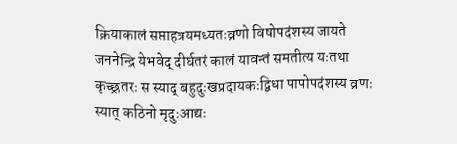क्रियाकालं सप्ताहत्रयमध्यतःव्रणो विषोपदंशस्य जायते जननेन्द्रि येभवेद् दीर्घतरं कालं यावन्तं समतीत्य यःतथा कृच्छ्रतरः स स्याद् बहुदुःखप्रदायकःद्विधा पापोपदंशस्य व्रणः स्यात् कठिनो मृदुःआद्यः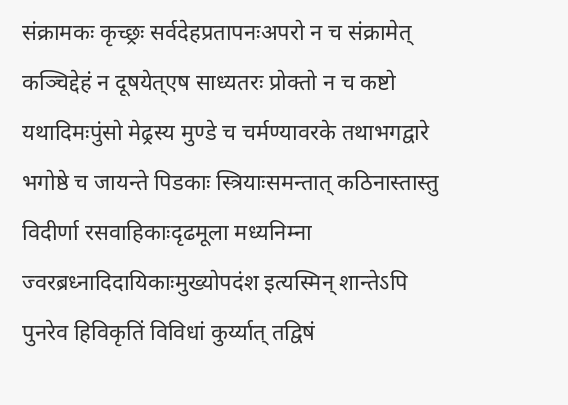संक्रामकः कृच्छ्रः सर्वदेहप्रतापनःअपरो न च संक्रामेत् कञ्चिद्देहं न दूषयेत्एष साध्यतरः प्रोक्तो न च कष्टो यथादिमःपुंसो मेढ्रस्य मुण्डे च चर्मण्यावरके तथाभगद्वारे भगोष्ठे च जायन्ते पिडकाः स्त्रियाःसमन्तात् कठिनास्तास्तु विदीर्णा रसवाहिकाःदृढमूला मध्यनिम्ना ज्वरब्रध्नादिदायिकाःमुख्योपदंश इत्यस्मिन् शान्तेऽपि पुनरेव हिविकृतिं विविधां कुर्य्यात् तद्विषं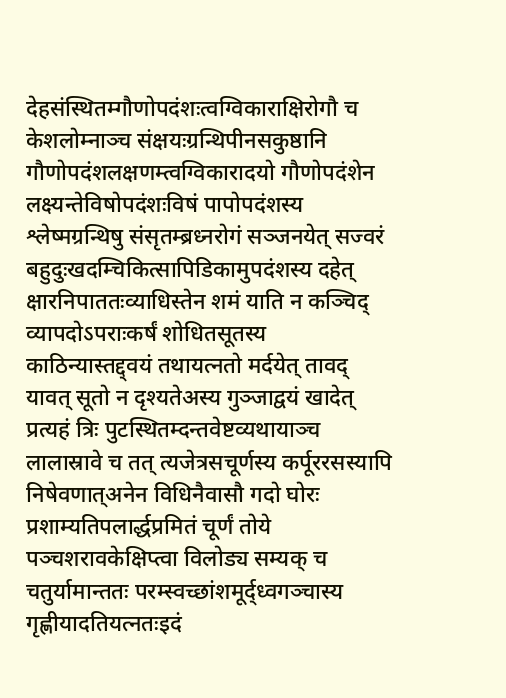देहसंस्थितम्गौणोपदंशःत्वग्विकाराक्षिरोगौ च केशलोम्नाञ्च संक्षयःग्रन्थिपीनसकुष्ठानि गौणोपदंशलक्षणम्त्वग्विकारादयो गौणोपदंशेन लक्ष्यन्तेविषोपदंशःविषं पापोपदंशस्य श्लेष्मग्रन्थिषु संसृतम्ब्रध्नरोगं सञ्जनयेत् सज्वरं बहुदुःखदम्चिकित्सापिडिकामुपदंशस्य दहेत् क्षारनिपाततःव्याधिस्तेन शमं याति न कञ्चिद् व्यापदोऽपराःकर्षं शोधितसूतस्य काठिन्यास्तद्द्वयं तथायत्नतो मर्दयेत् तावद् यावत् सूतो न दृश्यतेअस्य गुञ्जाद्वयं खादेत् प्रत्यहं त्रिः पुटस्थितम्दन्तवेष्टव्यथायाञ्च लालास्रावे च तत् त्यजेत्रसचूर्णस्य कर्पूररसस्यापि निषेवणात्अनेन विधिनैवासौ गदो घोरः प्रशाम्यतिपलार्द्धप्रमितं चूर्णं तोये पञ्चशरावकेक्षिप्त्वा विलोड्य सम्यक् च चतुर्यामान्ततः परम्स्वच्छांशमूर्द्ध्वगञ्चास्य गृह्णीयादतियत्नतःइदं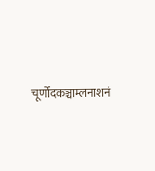चूर्णोदकञ्चाम्लनाशनं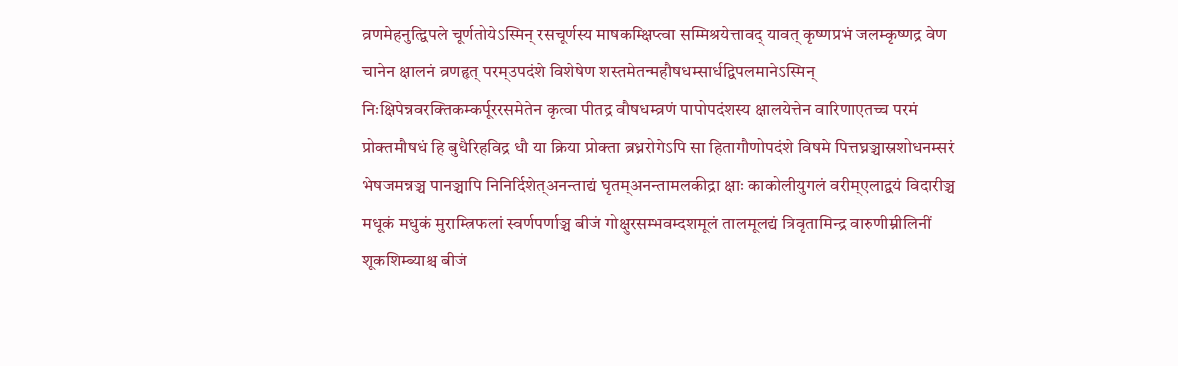व्रणमेहनुत्द्विपले चूर्णतोयेऽस्मिन् रसचूर्णस्य माषकम्क्षिप्त्वा सम्मिश्रयेत्तावद् यावत् कृष्णप्रभं जलम्कृष्णद्र वेण चानेन क्षालनं व्रणहृत् परम्उपदंशे विशेषेण शस्तमेतन्महौषधम्सार्धद्विपलमानेऽस्मिन् निःक्षिपेन्नवरक्तिकम्कर्पूररसमेतेन कृत्वा पीतद्र वौषधम्व्रणं पापोपदंशस्य क्षालयेत्तेन वारिणाएतच्च परमं प्रोक्तमौषधं हि बुधैरिहविद्र धौ या क्रिया प्रोक्ता ब्रध्नरोगेऽपि सा हितागौणोपदंशे विषमे पित्तघ्नञ्चास्रशोधनम्सरं भेषजमन्नञ्च पानञ्चापि निनिर्दिशेत्अनन्ताद्यं घृतम्अनन्तामलकीद्रा क्षाः काकोलीयुगलं वरीम्एलाद्वयं विदारीञ्च मधूकं मधुकं मुराम्त्रिफलां स्वर्णपर्णाञ्च बीजं गोक्षुरसम्भवम्दशमूलं तालमूलद्यं त्रिवृतामिन्द्र वारुणीम्नीलिनीं शूकशिम्ब्याश्च बीजं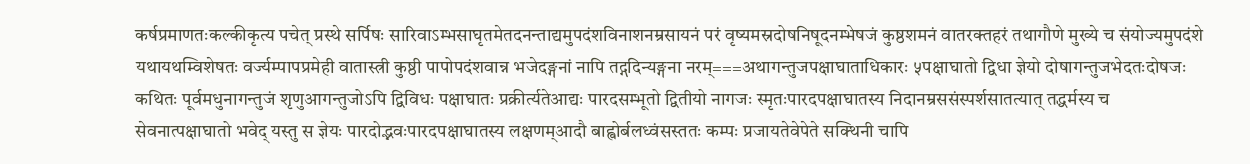कर्षप्रमाणतःकल्कीकृत्य पचेत् प्रस्थे सर्पिषः सारिवाऽम्भसाघृतमेतदनन्ताद्यमुपदंशविनाशनम्रसायनं परं वृष्यमस्रदोषनिषूदनम्भेषजं कुष्ठशमनं वातरक्तहरं तथागौणे मुख्ये च संयोज्यमुपदंशे यथायथम्विशेषतः वर्ज्यम्पापप्रमेही वातास्त्री कुष्ठी पापोपदंशवान्न भजेदङ्गनां नापि तद्गदिन्यङ्गना नरम्===अथागन्तुजपक्षाघाताधिकारः ५पक्षाघातो द्विधा ज्ञेयो दोषागन्तुजभेदतःदोषजः कथितः पूर्वमधुनागन्तुजं शृणुआगन्तुजोऽपि द्विविधः पक्षाघातः प्रक्रीर्त्यतेआद्यः पारदसम्भूतो द्वितीयो नागजः स्मृतःपारदपक्षाघातस्य निदानम्रससंस्पर्शसातत्यात् तद्धर्मस्य च सेवनात्पक्षाघातो भवेद् यस्तु स ज्ञेयः पारदोद्भवःपारदपक्षाघातस्य लक्षणम्आदौ बाह्वोर्बलध्वंसस्ततः कम्पः प्रजायतेवेपेते सक्थिनी चापि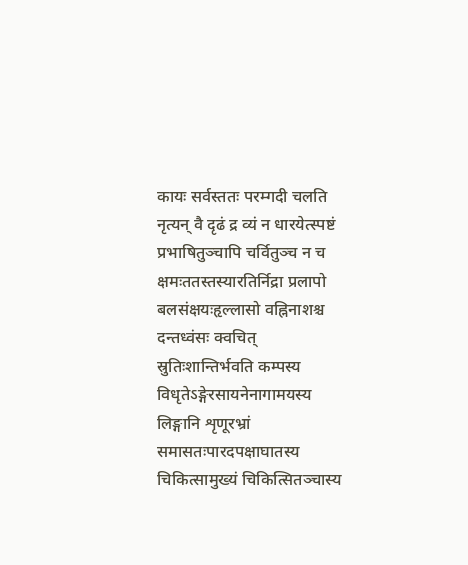कायः सर्वस्ततः परम्गदी चलति नृत्यन् वै दृढं द्र व्यं न धारयेत्स्पष्टं प्रभाषितुञ्चापि चर्वितुञ्च न च क्षमःततस्तस्यारतिर्निद्रा प्रलापो बलसंक्षयःहृल्लासो वह्निनाशश्च दन्तध्वंसः क्वचित् स्रुतिःशान्तिर्भवति कम्पस्य विधृतेऽङ्गेरसायनेनागामयस्य लिङ्गानि शृणूरभ्रां समासतःपारदपक्षाघातस्य चिकित्सामुख्यं चिकित्सितञ्चास्य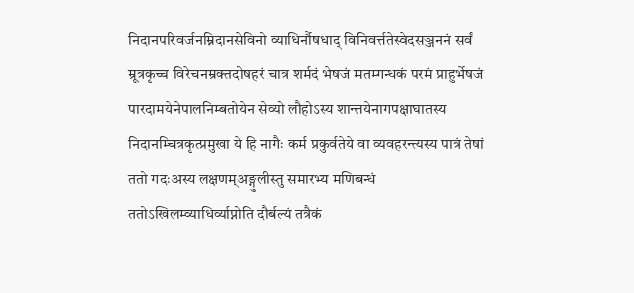निदानपरिवर्जनम्निदानसेविनो व्याधिर्नौषधाद् विनिवर्त्ततेस्वेदसञ्जननं सर्वं म्रूत्रकृच्च विरेचनम्रक्तदोषहरं चात्र शर्मदं भेषजं मतम्गन्धकं परमं प्राहुर्भेषजं पारदामयेनेपालनिम्बतोयेन सेव्यो लौहोऽस्य शान्तयेनागपक्षाघातस्य निदानम्चित्रकृत्प्रमुखा ये हि नागैः कर्म प्रकुर्वतेये वा व्यवहरन्त्यस्य पात्रं तेषां ततो गदःअस्य लक्षणम्अङ्गुलीस्तु समारभ्य मणिबन्धं ततोऽखिलम्व्याधिर्व्याप्नोति दौर्बल्यं तत्रैकं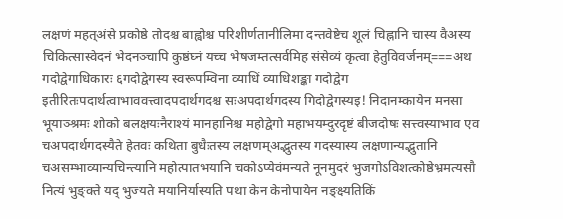लक्षणं महत्अंसे प्रकोष्ठे तोदश्च बाह्वोश्च परिशीर्णतानीलिमा दन्तवेष्टेच शूलं चिह्नानि चास्य वैअस्य चिकित्सास्वेदनं भेदनञ्चापि कुष्ठंघ्नं यच्च भेषजम्तत्सर्वमिह संसेव्यं कृत्वा हेतुविवर्जनम्===अथ गदोद्वेगाधिकारः ६गदोद्वेगस्य स्वरूपम्विना व्याधिं व्याधिशङ्का गदोद्वेग इतीरितःपदार्थत्वाभाववत्त्वादपदार्थगदश्च सःअपदार्थगदस्य गिदोद्वेगस्यइ! निदानम्कायेन मनसा भूयाञ्श्रमः शोको बलक्षयःनैराश्यं मानहानिश्च महोद्वेगो महाभयम्दुरदृष्टं बीजदोषः सत्त्वस्याभाव एव चअपदार्थगदस्यैते हेतवः कथिता बुधैःतस्य लक्षणम्अद्भुतस्य गदस्यास्य लक्षणान्यद्भुतानि चअसम्भाव्यान्यचिन्त्यानि महोत्पातभयानि चकोऽप्येवंमन्यते नूनमुदरं भुजगोऽविशत्कोष्ठेभ्रमत्यसौ नित्यं भुङ्क्ते यद् भुज्यते मयानिर्यास्यति पथा केन केनोपायेन नङ्क्ष्यतिकिं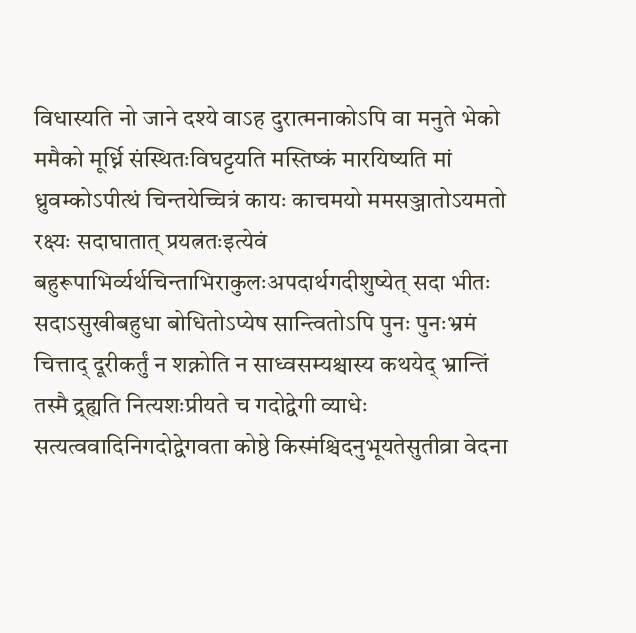विधास्यति नो जाने दश्ये वाऽह दुरात्मनाकोऽपि वा मनुते भेको ममैको मूर्ध्नि संस्थितःविघट्टयति मस्तिष्कं मारयिष्यति मां ध्रुवम्कोऽपीत्थं चिन्तयेच्चित्रं कायः काचमयो ममसञ्जातोऽयमतो रक्ष्यः सदाघातात् प्रयत्नतःइत्येवं बहुरूपाभिर्व्यर्थचिन्ताभिराकुलःअपदार्थगदीशुष्येत् सदा भीतः सदाऽसुखीबहुधा बोधितोऽप्येष सान्त्वितोऽपि पुनः पुनःभ्रमं चित्ताद् दूरीकर्तुं न शक्नोति न साध्वसम्यश्चास्य कथयेद् भ्रान्तिं तस्मै द्र्ह्यति नित्यशःप्रीयते च गदोद्वेगी व्याधेः सत्यत्ववादिनिगदोद्वेगवता कोष्ठे किस्मंश्चिदनुभूयतेसुतीव्रा वेदना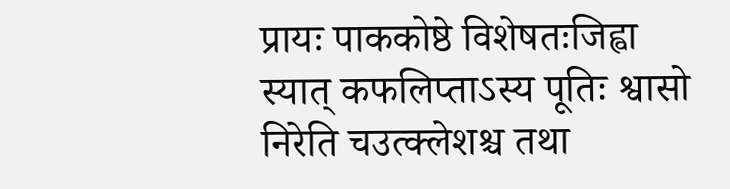प्रायः पाककोष्ठे विशेषतःजिह्वा स्यात् कफलिप्ताऽस्य पूतिः श्वासो निरेति चउत्क्लेशश्च तथा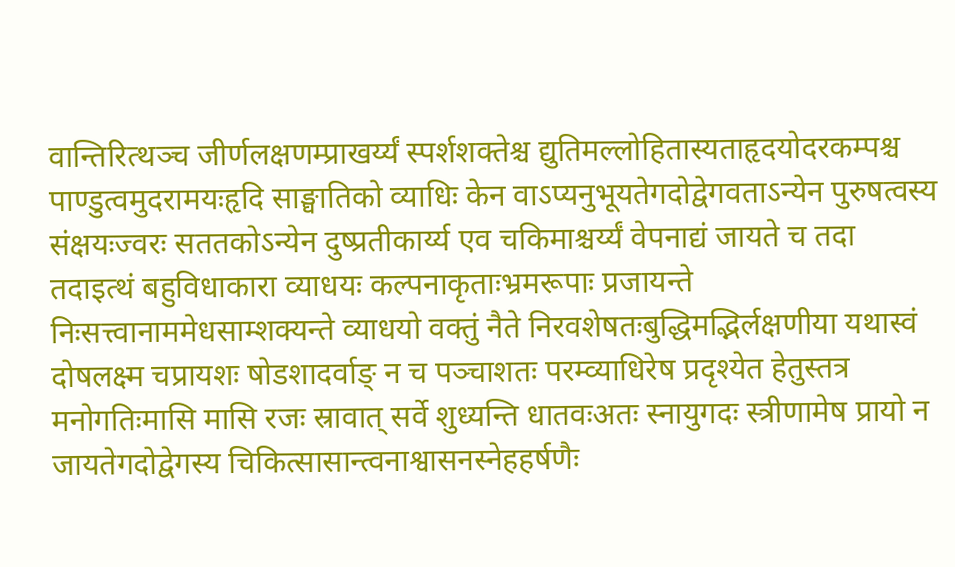वान्तिरित्थञ्च जीर्णलक्षणम्प्राखर्य्यं स्पर्शशक्तेश्च द्युतिमल्लोहितास्यताहृदयोदरकम्पश्च पाण्डुत्वमुदरामयःहृदि साङ्घातिको व्याधिः केन वाऽप्यनुभूयतेगदोद्वेगवताऽन्येन पुरुषत्वस्य संक्षयःज्वरः सततकोऽन्येन दुष्प्रतीकार्य्य एव चकिमाश्चर्य्यं वेपनाद्यं जायते च तदा तदाइत्थं बहुविधाकारा व्याधयः कल्पनाकृताःभ्रमरूपाः प्रजायन्ते निःसत्त्वानाममेधसाम्शक्यन्ते व्याधयो वक्तुं नैते निरवशेषतःबुद्धिमद्भिर्लक्षणीया यथास्वं दोषलक्ष्म चप्रायशः षोडशादर्वाङ् न च पञ्चाशतः परम्व्याधिरेष प्रदृश्येत हेतुस्तत्र मनोगतिःमासि मासि रजः स्रावात् सर्वे शुध्यन्ति धातवःअतः स्नायुगदः स्त्रीणामेष प्रायो न जायतेगदोद्वेगस्य चिकित्सासान्त्वनाश्वासनस्नेहहर्षणैः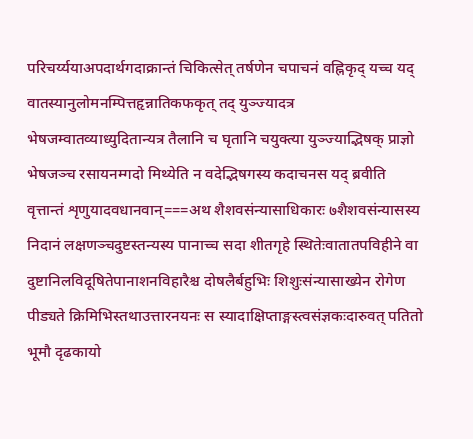परिचर्य्ययाअपदार्थगदाक्रान्तं चिकित्सेत् तर्षणेन चपाचनं वह्निकृद् यच्च यद् वातस्यानुलोमनम्पित्तहृन्नातिकफकृत् तद् युञ्ज्यादत्र भेषजम्वातव्याध्युदितान्यत्र तैलानि च घृतानि चयुक्त्या युञ्ज्याद्भिषक् प्राज्ञो भेषजञ्च रसायनम्गदो मिथ्येति न वदेद्भिषगस्य कदाचनस यद् ब्रवीति वृत्तान्तं शृणुयादवधानवान्===अथ शैशवसंन्यासाधिकारः ७शैशवसंन्यासस्य निदानं लक्षणञ्चदुष्टस्तन्यस्य पानाच्च सदा शीतगृहे स्थितेःवातातपविहीने वा दुष्टानिलविदूषितेपानाशनविहारैश्च दोषलैर्बहुभिः शिशुःसंन्यासाख्येन रोगेण पीड्यते क्रिमिभिस्तथाउत्तारनयनः स स्यादाक्षिप्ताङ्गस्त्वसंज्ञकःदारुवत् पतितो भूमौ दृढकायो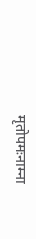मृतोपमःनाम्ना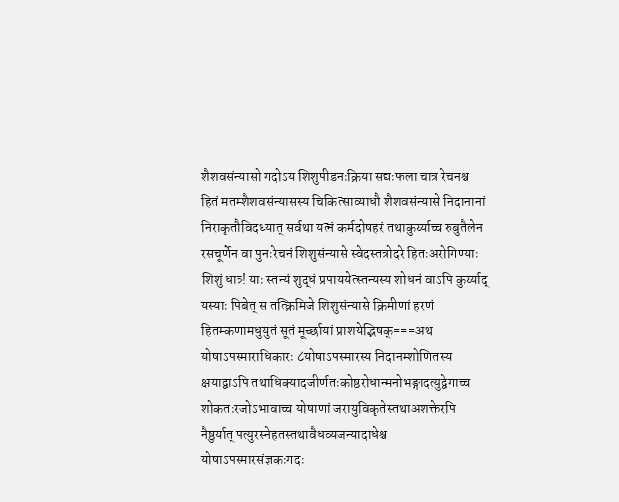शैशवसंन्यासो गदोऽय शिशुपीडनःक्रिया सद्यःफला चात्र रेचनश्च हितं मतम्शैशवसंन्यासस्य चिकित्साव्याधौ शैशवसंन्यासे निदानानां निराकृतौविदध्यात् सर्वथा यत्नं कर्मदोषहरं तथाकुर्य्याच्च रुबुतैलेन रसचूर्णेन वा पुनःरेचनं शिशुसंन्यासे स्वेदस्तत्रोदरे हितःअरोगिण्याः शिशुं धात्र्! याः स्तन्यं शुद्धं प्रपाययेत्स्तन्यस्य शोधनं वाऽपि कुर्य्याद् यस्याः पिबेत् स तत्क्रिमिजे शिशुसंन्यासे क्रिमीणां हरणं हितम्कणामधुयुतं सूतं मूर्च्छायां प्राशयेद्भिषक्===अथ योषाऽपस्माराधिकारः ८योषाऽपस्मारस्य निदानम्शोणितस्य क्षयाद्वाऽपि तथाधिक्यादजीर्णतःकोष्ठरोधान्मनोभङ्गादत्युद्वेगाच्च शोकतःरजोऽभावाच्च योषाणां जरायुविकृतेस्तथाअशक्तेरपि नैष्ठुर्यात् पत्युरस्नेहतस्तथावैधव्यजन्यादाधेश्च योषाऽपस्मारसंज्ञकःगदः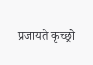प्रजायते कृच्छ्रो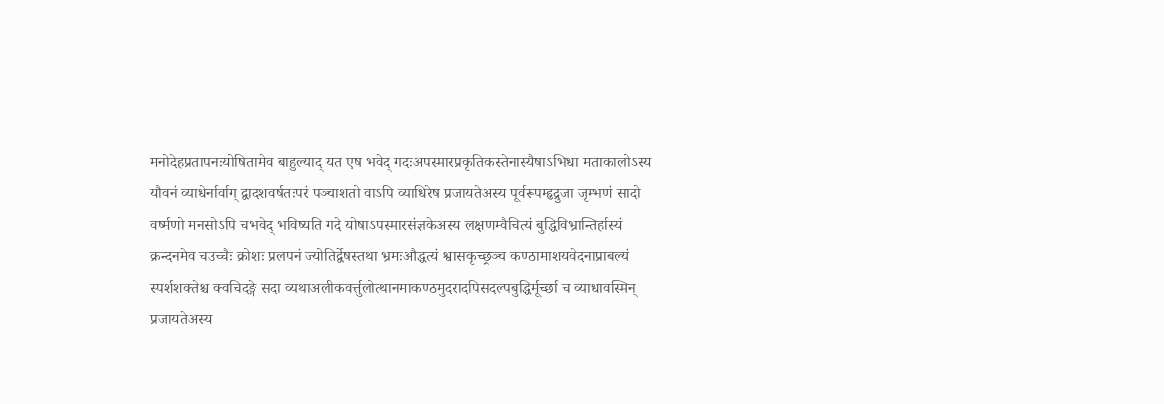मनोदेहप्रतापनःयोषितामेव बाहुल्याद् यत एष भवेद् गदःअपस्मारप्रकृतिकस्तेनास्यैषाऽभिधा मताकालोऽस्य यौवनं व्याधेर्नार्वाग् द्वादशवर्षतःपरं पञ्चाशतो वाऽपि व्याधिरेष प्रजायतेअस्य पूर्वरूपम्हृद्रुजा जृम्भणं सादो वर्ष्मणो मनसोऽपि चभवेद् भविष्यति गदे योषाऽपस्मारसंज्ञकेअस्य लक्षणम्वैचित्यं बुद्धिविभ्रान्तिर्हास्यं क्रन्दनमेव चउच्चैः क्रोशः प्रलपनं ज्योतिर्द्वेषस्तथा भ्रमःऔद्धत्यं श्वासकृच्छ्रञ्च कण्ठामाशयवेदनाप्राबल्यं स्पर्शशक्तेश्च क्वचिदङ्गे सदा व्यथाअलीकवर्त्तुलोत्थानमाकण्ठमुदरादपिसदल्पबुद्धिर्मूर्च्छा च व्याधावस्मिन् प्रजायतेअस्य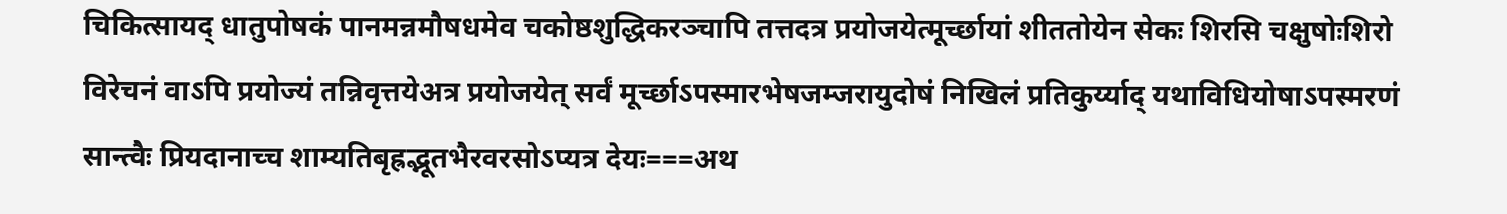चिकित्सायद् धातुपोषकं पानमन्नमौषधमेव चकोष्ठशुद्धिकरञ्चापि तत्तदत्र प्रयोजयेत्मूर्च्छायां शीततोयेन सेकः शिरसि चक्षुषोःशिरो विरेचनं वाऽपि प्रयोज्यं तन्निवृत्तयेअत्र प्रयोजयेत् सर्वं मूर्च्छाऽपस्मारभेषजम्जरायुदोषं निखिलं प्रतिकुर्य्याद् यथाविधियोषाऽपस्मरणं सान्त्वैः प्रियदानाच्च शाम्यतिबृह्रद्भूतभैरवरसोऽप्यत्र देयः===अथ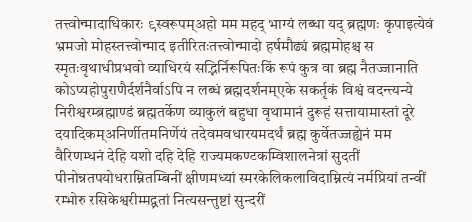तत्त्वोन्मादाधिकारः ९स्वरूपम्अहो मम महद् भाग्यं लब्धा यद् ब्रह्मणः कृपाइत्येवं भ्रमजो मोहस्तत्त्वोन्माद इतीरितःतत्त्वोन्मादो हर्षमौढ्यं ब्रह्ममोहश्च स स्मृतःवृथाधीप्रभवो व्याधिरयं सद्भिर्निरूपितःकिं रूपं कुत्र वा ब्रह्म नैतज्जानाति कोऽप्यहोपुराणैर्दर्शनैर्वाऽपि न लब्धं ब्रह्मदर्शनम्एके सकर्तृकं विश्वं वदन्त्यन्ये निरीश्वरम्ब्रह्माण्डं ब्रह्मतर्केण व्याकुलं बहुधा वृथामानं दुरूहं सत्तायामास्तां दूरे दयादिकम्अनिर्णीतमनिर्णेयं तदेवमवधारयमदर्थं ब्रह्म कुर्वेतज्जह्येनं मम वैरिणम्धनं देहि यशो दहि देहि राज्यमकण्टकम्विशालनेत्रां सुदतीं पीनोन्नतपयोधराम्नितम्बिनीं क्षीणमध्यां स्मरकेलिकलाविदाम्नित्यं नर्मप्रियां तन्वीं रम्भोरु रसिकेश्वरीम्मद्व्रतां नित्यसन्तुष्टां सुन्दरीं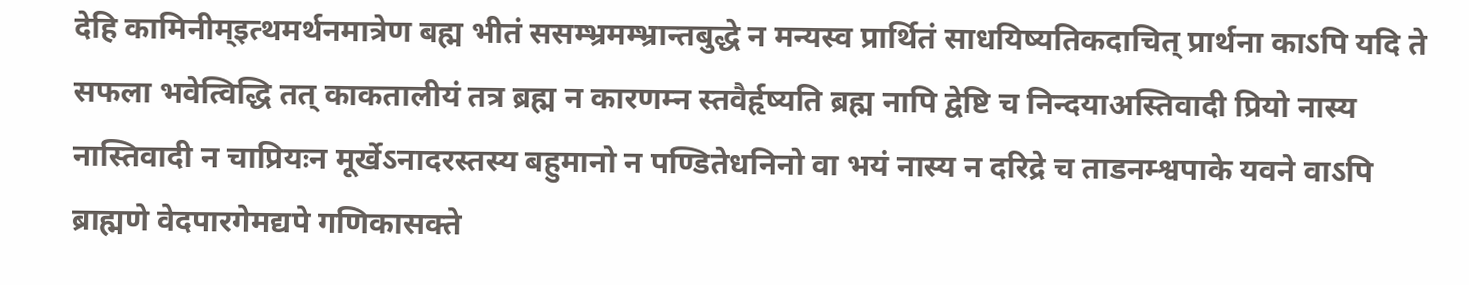देहि कामिनीम्इत्थमर्थनमात्रेण बह्म भीतं ससम्भ्रमम्भ्रान्तबुद्धे न मन्यस्व प्रार्थितं साधयिष्यतिकदाचित् प्रार्थना काऽपि यदि ते सफला भवेत्विद्धि तत् काकतालीयं तत्र ब्रह्म न कारणम्न स्तवैर्हृष्यति ब्रह्म नापि द्वेष्टि च निन्दयाअस्तिवादी प्रियो नास्य नास्तिवादी न चाप्रियःन मूर्खेऽनादरस्तस्य बहुमानो न पण्डितेधनिनो वा भयं नास्य न दरिद्रे च ताडनम्श्वपाके यवने वाऽपि ब्राह्मणे वेदपारगेमद्यपे गणिकासक्ते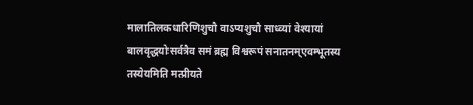मालातिलकधारिणिशुचौ वाऽप्यशुचौ साध्व्यां वेश्यायां बालवृद्धयोःसर्वत्रैव समं ब्रह्म विश्वरूपं सनातनम्एवम्भूतस्य तस्येयमिति मत्प्रीयते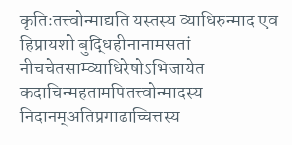कृतिःतत्त्वोन्माद्यति यस्तस्य व्याधिरुन्माद एव हिप्रायशो बुद्धिहीनानामसतां नीचचेतसाम्व्याधिरेषोऽभिजायेत कदाचिन्महतामपितत्त्वोन्मादस्य निदानम्अतिप्रगाढाच्चित्तस्य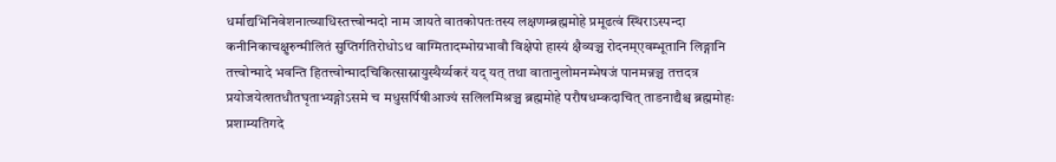धर्माद्यभिनिवेशनात्व्याधिस्तत्त्वोन्मदो नाम जायते वातकोपतःतस्य लक्षणम्ब्रह्ममोहे प्रमूढत्वं स्थिराऽस्पन्दा कनीनिकाचक्षुरुन्मीलितं सुप्तिर्गतिरोधोऽथ वाग्मितादम्भोग्रभावौ विक्षेपो हास्यं क्षैव्यञ्च रोदनम्एवम्भूतानि लिङ्गानि तत्त्वोन्मादे भवन्ति हितत्त्वोन्मादचिकित्सास्नायुस्थैर्य्यकरं यद् यत् तथा वातानुलोमनम्भेषजं पानमन्नञ्च तत्तदत्र प्रयोजयेत्शतधौतघृताभ्यङ्गोऽसमे च मधुसर्पिषीआज्यं सलिलमिश्रञ्च ब्रह्ममोहे परौषधम्कदाचित् ताडनाद्यैश्च ब्रह्ममोहः प्रशाम्यतिगदे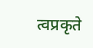त्वप्रकृते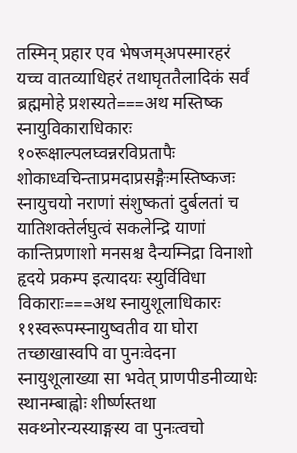तस्मिन् प्रहार एव भेषजम्अपस्मारहरं यच्च वातव्याधिहरं तथाघृततैलादिकं सर्वं ब्रह्ममोहे प्रशस्यते===अथ मस्तिष्क स्नायुविकाराधिकारः १०रूक्षाल्पलघ्वन्नरविप्रतापैः शोकाध्वचिन्ताप्रमदाप्रसङ्गैःमस्तिष्कजः स्नायुचयो नराणां संशुष्कतां दुर्बलतां च यातिशक्तेर्लघुत्वं सकलेन्द्रि याणां कान्तिप्रणाशो मनसश्च दैन्यम्निद्रा विनाशो हृदये प्रकम्प इत्यादयः स्युर्विविधा विकाराः===अथ स्नायुशूलाधिकारः ११स्वरूपम्स्नायुष्वतीव या घोरा तच्छाखास्वपि वा पुनःवेदना स्नायुशूलाख्या सा भवेत् प्राणपीडनीव्याधेः स्थानम्बाह्वोः शीर्ष्णस्तथा सक्थ्नोरन्यस्याङ्गस्य वा पुनःत्वचो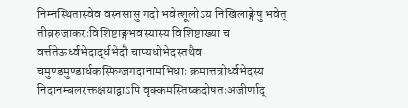निम्नस्थितास्वेव वस्नसासु गदो भवेत्शूलोऽय निखिलाङ्गेषु भवेत् तीव्ररुजाकरःविशिष्टाङ्गभवस्यास्य विशिष्टाख्या च वर्त्ततेऊर्ध्वभेदार्द्धभेदौ चाप्यधोभेदस्तथैव चमुण्डमुण्डार्धकस्फिग्जगदानामभिधाः क्रमात्तत्रोर्ध्वभेदस्य निदानम्बलरक्तक्षयाद्वाऽपि वृक्कमस्तिष्कदोषतःअजीर्णाद्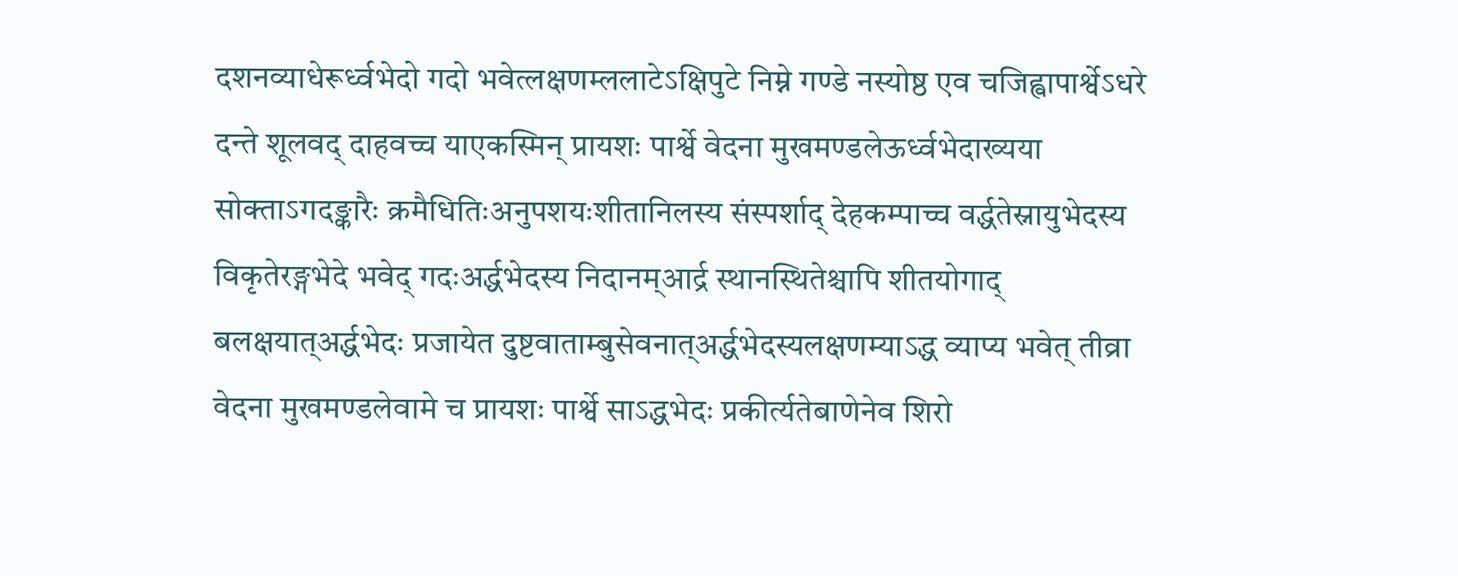दशनव्याधेरूर्ध्वभेदो गदो भवेत्लक्षणम्ललाटेऽक्षिपुटे निम्ने गण्डे नस्योष्ठ एव चजिह्वापार्श्वेऽधरे दन्ते शूलवद् दाहवच्च याएकस्मिन् प्रायशः पार्श्वे वेदना मुखमण्डलेऊर्ध्वभेदाख्यया सोक्ताऽगदङ्कारैः क्रमैधितिःअनुपशयःशीतानिलस्य संस्पर्शाद् देहकम्पाच्च वर्द्धतेस्नायुभेदस्य विकृतेरङ्गभेदे भवेद् गदःअर्द्धभेदस्य निदानम्आर्द्र स्थानस्थितेश्चापि शीतयोगाद् बलक्षयात्अर्द्धभेदः प्रजायेत दुष्टवाताम्बुसेवनात्अर्द्धभेदस्यलक्षणम्याऽद्ध व्याप्य भवेत् तीव्रा वेदना मुखमण्डलेवामे च प्रायशः पार्श्वे साऽद्धभेदः प्रकीर्त्यतेबाणेनेव शिरो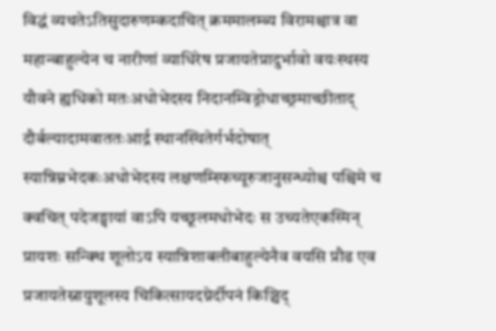विद्धं व्यथतेऽतिसुदारुणम्कदाचित् क्रममालम्ब्य विरामश्चात्र वा महान्बाहुल्येन च नारीणां व्याधिरेष प्रजायतेप्रादुर्भावो वयःस्थस्य यौवने ह्यधिको मतःअधोभेदस्य निदानम्विड्रोधाच्छ्रमाच्छीताद् दौर्बल्यादामवाततःआर्द्र स्थानस्थितेर्गर्भदोषात् स्यान्निम्नभेदकःअधोभेदस्य लक्षणम्स्फिच्यूरुजानुसन्ध्योश्च पश्चिमे च क्वचित् पदेजङ्घायां वाऽपि यच्छूलमधोभेदः स उच्यतेएकस्मिन् प्रायशः सन्क्थि शूलोऽय स्यान्निशाबलीबाहुल्येनैव वयसि प्रौढ एव प्रजायतेस्नायुशूलस्य चिकित्सायदग्नेर्दीपनं किञ्चिद्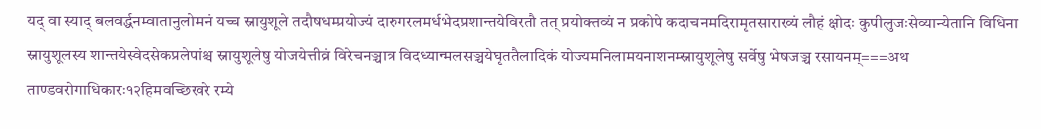यद् वा स्याद् बलवर्द्धनम्वातानुलोमनं यच्च स्नायुशूले तदौषधम्प्रयोज्यं दारुगरलमर्धभेदप्रशान्तयेविरतौ तत् प्रयोक्तव्यं न प्रकोपे कदाचनमदिरामृतसाराख्यं लौहं क्षोदः कुपीलुजःसेव्यान्येतानि विधिना स्नायुशूलस्य शान्तयेस्वेदसेकप्रलेपांश्च स्नायुशूलेषु योजयेत्तीव्रं विरेचनञ्चात्र विदध्यान्मलसञ्चयेघृततैलादिकं योज्यमनिलामयनाशनम्स्नायुशूलेषु सर्वेषु भेषजञ्च रसायनम्===अथ ताण्डवरोगाधिकारः१२हिमवच्छिखरे रम्ये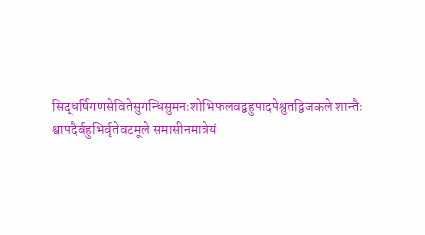सिद्धर्षिगणसेवितेसुगन्धिसुमनःशोभिफलवद्बहुपादपेश्रुतद्विजकले शान्तैः श्वापदैर्बहुभिर्वृतेवटमूले समासीनमात्रेयं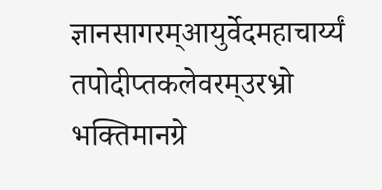ज्ञानसागरम्आयुर्वेदमहाचार्य्यं तपोदीप्तकलेवरम्उरभ्रो भक्तिमानग्रे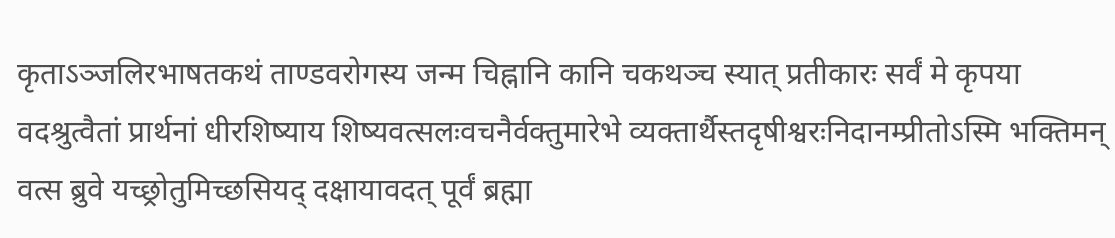कृताऽञ्जलिरभाषतकथं ताण्डवरोगस्य जन्म चिह्नानि कानि चकथञ्च स्यात् प्रतीकारः सर्वं मे कृपया वदश्रुत्वैतां प्रार्थनां धीरशिष्याय शिष्यवत्सलःवचनैर्वक्तुमारेभे व्यक्तार्थैस्तदृषीश्वरःनिदानम्प्रीतोऽस्मि भक्तिमन् वत्स ब्रुवे यच्छ्रोतुमिच्छसियद् दक्षायावदत् पूर्वं ब्रह्मा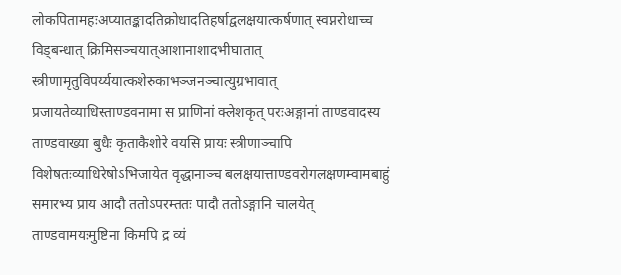लोकपितामहःअप्यातङ्कादतिक्रोधादतिहर्षाद्वलक्षयात्कर्षणात् स्वप्नरोधाच्च विड्बन्धात् क्रिमिसञ्चयात्आशानाशादभीघातात् स्त्रीणामृतुविपर्य्ययात्कशेरुकाभञ्जनञ्चात्युग्रभावात् प्रजायतेव्याधिस्ताण्डवनामा स प्राणिनां क्लेशकृत् परःअङ्गानां ताण्डवादस्य ताण्डवाख्या बुधैः कृताकैशोरे वयसि प्रायः स्त्रीणाञ्चापि विशेषतःव्याधिरेषोऽभिजायेत वृद्धानाञ्च बलक्षयात्ताण्डवरोगलक्षणम्वामबाहुं समारभ्य प्राय आदौ ततोऽपरम्ततः पादौ ततोऽङ्गानि चालयेत् ताण्डवामयःमुष्टिना किमपि द्र व्यं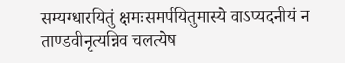सम्यग्धारयितुं क्षमःसमर्पयितुमास्ये वाऽप्यदनीयं न ताण्डवीनृत्यन्निव चलत्येष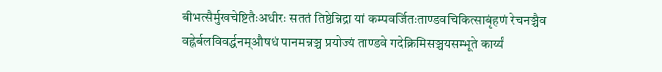बीभत्सैर्मुखचेष्टितैःअधीरः सततं तिष्ठेन्निद्रा यां कम्पवर्जितःताण्डवचिकित्साबृंहणं रेचनञ्चैव वह्नेर्बलविवर्द्धनम्औषधं पानमन्नञ्च प्रयोज्यं ताण्डवे गदेक्रिमिसञ्चयसम्भूते कार्य्यं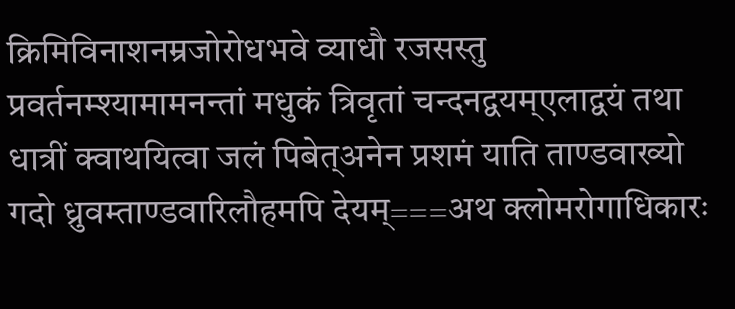क्रिमिविनाशनम्रजोरोधभवे व्याधौ रजसस्तु प्रवर्तनम्श्यामामनन्तां मधुकं त्रिवृतां चन्दनद्वयम्एलाद्वयं तथा धात्रीं क्वाथयित्वा जलं पिबेत्अनेन प्रशमं याति ताण्डवाख्यो गदो ध्रुवम्ताण्डवारिलौहमपि देयम्===अथ क्लोमरोगाधिकारः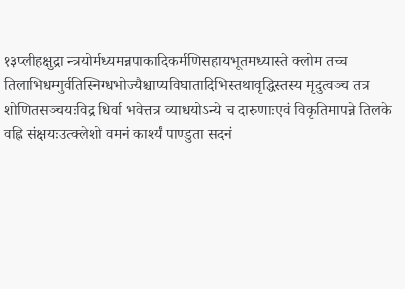१३प्लीहक्षुद्रा न्त्रयोर्मध्यमन्नपाकादिकर्मणिसहायभूतमध्यास्ते क्लोम तच्च तिलाभिधम्गुर्वतिस्निग्धभोज्यैश्चाप्यविघातादिभिस्तथावृद्धिस्तस्य मृदुत्वञ्च तत्र शोणितसञ्चयःविद्र धिर्वा भवेत्तत्र व्याधयोऽन्ये च दारुणाःएवं विकृतिमापन्ने तिलके वह्नि संक्षयःउत्क्लेशो वमनं कार्श्यं पाण्डुता सदनं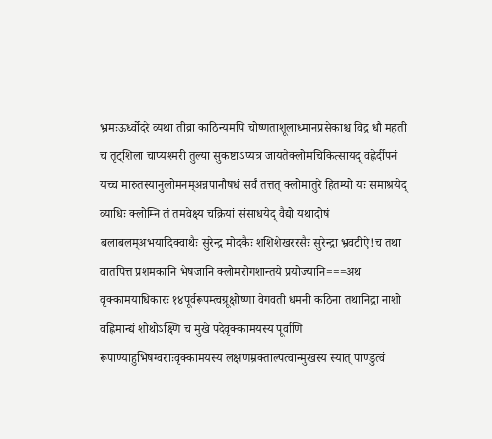भ्रमःऊर्ध्वोदरे व्यथा तीव्रा काठिन्यमपि चोष्णताशूलाध्मानप्रसेकाश्च विद्र धौ महती च तृट्शिला चाप्यश्मरी तुल्या सुकष्टाऽप्यत्र जायतेक्लोमचिकित्सायद् वह्नेर्दीपनं यच्च मारुतस्यानुलोमनम्अन्नपानौषधं सर्वं तत्तत् क्लोमातुरे हितम्यो यः समाश्रयेद् व्याधिः क्लोम्नि तं तमवेक्ष्य चक्रियां संसाधयेद् वैद्यो यथादोषं बलाबलम्अभयादिक्वाथैः सुरेन्द्र मोदकैः शशिशेखररसैः सुरेन्द्रा भ्रवटीऐ!च तथा वातपित्त प्रशमकानि भेषजानि क्लोमरोगशान्तये प्रयोज्यानि===अथ वृक्कामयाधिकारः १४पूर्वरूपम्त्वग्रूक्षोष्णा वेगवती धमनी कठिना तथानिद्रा नाशो वह्निमान्द्यं शोथोऽक्ष्णि च मुखे पदेवृक्कामयस्य पूर्वाणि रूपाण्याहुभिषग्वराःवृक्कामयस्य लक्षणम्रक्ताल्पत्वान्मुखस्य स्यात् पाण्डुत्वं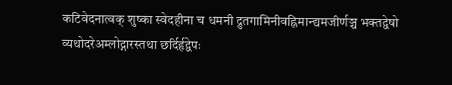कटिवेदनात्वक् शुष्का स्वेदहीना च धमनी द्रुतगामिनीवह्निमान्द्यमजीर्णञ्च भक्तद्वेषो व्यथोदरेअम्लोद्गारस्तथा छर्दिर्हृद्वेपः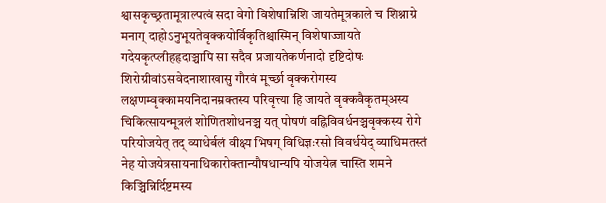श्वासकृच्छ्रतामूत्राल्पत्वं सदा वेगो विशेषान्निशि जायतेमूत्रकाले च शिश्नाग्रे मनाग् दाहोऽनुभूयतेवृक्कयोर्विकृतिश्चास्मिन् विशेषाज्जायते गदेयकृत्प्लीहहृदाञ्चापि सा सदैव प्रजायतेकर्णनादो दृष्टिदोषः शिरोग्रीवांऽसवेदनाशाखासु गौरवं मूर्च्छा वृक्करोगस्य लक्षणम्वृक्कामयनिदानम्रक्तस्य परिवृत्त्या हि जायते वृक्कवैकृतम्अस्य चिकित्सायन्मूत्रलं शोणितशोधनञ्च यत् पोषणं वह्निविवर्धनञ्चवृक्कस्य रोगे परियोजयेत् तद् व्याधेर्बलं वीक्ष्य भिषग् विधिज्ञःरसो विवर्धयेद् व्याधिमतस्तं नेह योजयेत्रसायनाधिकारोक्तान्यौषधान्यपि योजयेत्न चास्ति शमने किञ्चिन्निर्दिष्टमस्य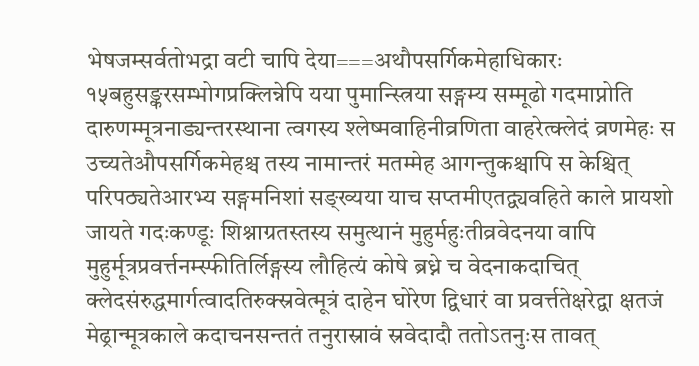भेषजम्सर्वतोभद्रा वटी चापि देया===अथौपसर्गिकमेहाधिकारः १५बहुसङ्करसम्भोगप्रक्लिन्नेपि यया पुमान्स्त्रिया सङ्गम्य सम्मूढो गदमाप्नोति दारुणम्मूत्रनाड्यन्तरस्थाना त्वगस्य श्लेष्मवाहिनीव्रणिता वाहरेत्क्लेदं व्रणमेहः स उच्यतेऔपसर्गिकमेहश्च तस्य नामान्तरं मतम्मेह आगन्तुकश्चापि स केश्चित् परिपठ्यतेआरभ्य सङ्गमनिशां सङ्ख्यया याच सप्तमीएतद्व्यवहिते काले प्रायशो जायते गदःकण्डूः शिश्नाग्रतस्तस्य समुत्थानं मुहुर्महुःतीव्रवेदनया वापि मुहुर्मूत्रप्रवर्त्तनम्स्फीतिर्लिङ्गस्य लौहित्यं कोषे ब्रध्ने च वेदनाकदाचित् क्लेदसंरुद्धमार्गत्वादतिरुक्स्रवेत्मूत्रं दाहेन घोरेण द्विधारं वा प्रवर्त्ततेक्षरेद्वा क्षतजं मेढ्रान्मूत्रकाले कदाचनसन्ततं तनुरास्रावं स्रवेदादौ ततोऽतनुःस तावत्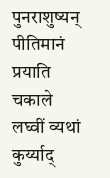पुनराशुष्यन् पीतिमानं प्रयाति चकाले लघ्वीं व्यथां कुर्य्याद्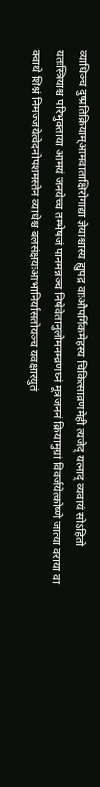व्याधिञ्च दुष्प्रतिक्रियाम्आमवाताक्षिरोगाद्या ज्ञेयाश्चास्य ह्युपद्र वाःऔपर्गिकमेहस्य चिकित्साव्रणमेही त्यजेद् यत्नाद् व्यवायं सोऽहितो यतःस्त्रियाश्च परिभुक्ताया आमयं जनयेच्च तम्भेषजं पानमन्नञ्च निषेवेतानुलोमनम्व्रणघ्नं मूत्रजननं क्रियामुग्रां विवर्जयेत्कोष्णे जात्या वराया वा क्वाथे शिश्नं निमज्जयेत्वेदनोपशमस्तेन व्याधेश्च बलसंक्षयःआभानिर्यासतोयञ्च यवक्षारयुतं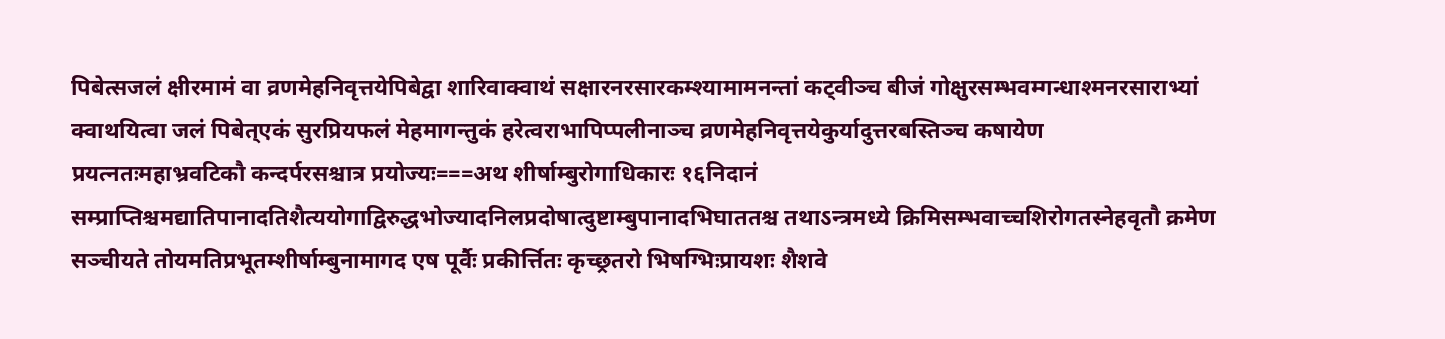पिबेत्सजलं क्षीरमामं वा व्रणमेहनिवृत्तयेपिबेद्वा शारिवाक्वाथं सक्षारनरसारकम्श्यामामनन्तां कट्वीञ्च बीजं गोक्षुरसम्भवम्गन्धाश्मनरसाराभ्यां क्वाथयित्वा जलं पिबेत्एकं सुरप्रियफलं मेहमागन्तुकं हरेत्वराभापिप्पलीनाञ्च व्रणमेहनिवृत्तयेकुर्यादुत्तरबस्तिञ्च कषायेण प्रयत्नतःमहाभ्रवटिकौ कन्दर्परसश्चात्र प्रयोज्यः===अथ शीर्षाम्बुरोगाधिकारः १६निदानं सम्प्राप्तिश्चमद्यातिपानादतिशैत्ययोगाद्विरुद्धभोज्यादनिलप्रदोषात्दुष्टाम्बुपानादभिघाततश्च तथाऽन्त्रमध्ये क्रिमिसम्भवाच्चशिरोगतस्नेहवृतौ क्रमेण सञ्चीयते तोयमतिप्रभूतम्शीर्षाम्बुनामागद एष पूर्वैः प्रकीर्त्तितः कृच्छ्रतरो भिषग्भिःप्रायशः शैशवे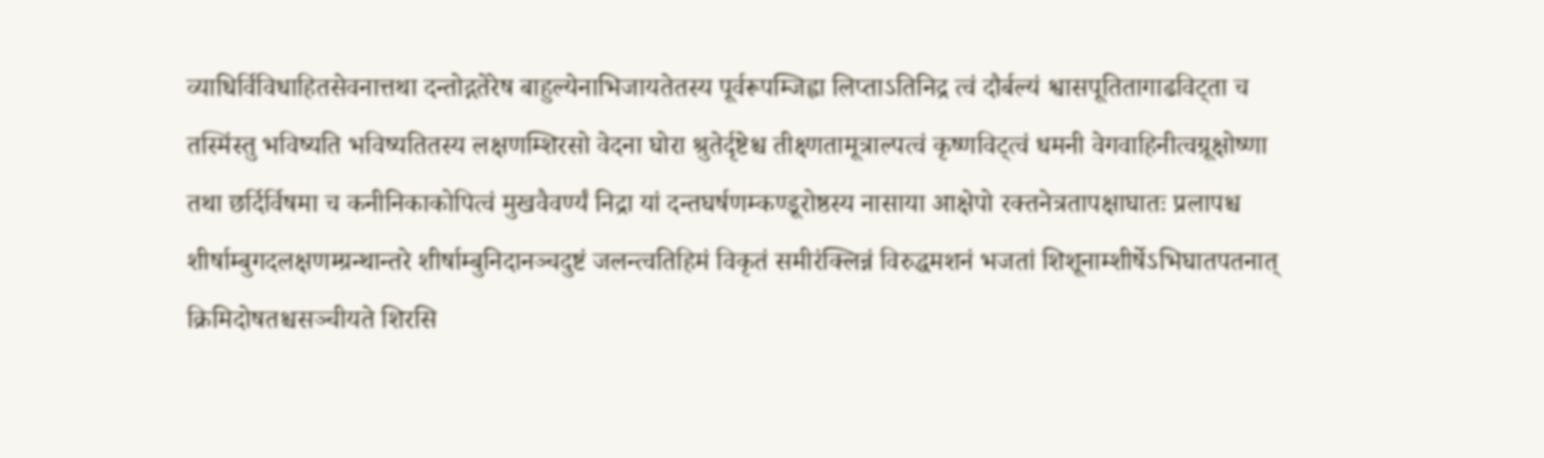व्याधिर्विविधाहितसेवनात्तथा दन्तोद्गतेरेष बाहुल्येनाभिजायतेतस्य पूर्वरूपम्जिह्वा लिप्ताऽतिनिद्र त्वं दौर्बल्यं श्वासपूतितागाढविट्ता च तस्मिंस्तु भविष्यति भविष्यतितस्य लक्षणम्शिरसो वेदना घोरा श्रुतेर्दृष्टेश्च तीक्ष्णतामूत्राल्पत्वं कृष्णविट्त्वं धमनी वेगवाहिनीत्वग्रूक्षोष्णा तथा छर्दिर्विषमा च कनीनिकाकोपित्वं मुखवैवर्ण्यं निद्रा यां दन्तघर्षणम्कण्डूरोष्ठस्य नासाया आक्षेपो रक्तनेत्रतापक्षाघातः प्रलापश्च शीर्षाम्बुगदलक्षणम्ग्रन्थान्तरे शीर्षाम्बुनिदानञ्चदुष्टं जलन्त्वतिहिमं विकृतं समीरंक्लिन्नं विरुद्धमशनं भजतां शिशूनाम्शीर्षेऽभिघातपतनात् क्रिमिदोषतश्चसञ्चीयते शिरसि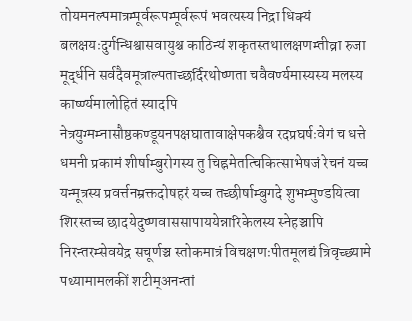तोयमनल्पमात्रम्पूर्वरूपम्पूर्वरूपं भवत्यस्य निद्रा धिक्यं बलक्षयःदुर्गन्धिश्वासवायुश्च काठिन्यं शकृतस्तथालक्षणम्तीव्रा रुजा मूर्द्धनि सर्वदैवमूत्राल्पताच्छर्दिरथोष्णता चवैवर्ण्यमास्यस्य मलस्य कार्ष्ण्यमालोहितं स्यादपि नेत्रयुग्मम्नासौष्ठकण्डूयनपक्षघातावाक्षेपकश्चैव रदप्रघर्षःवेगं च धत्ते धमनी प्रकामं शीर्षाम्बुरोगस्य तु चिह्नमेतत्चिकित्साभेषजं रेचनं यच्च यन्मूत्रस्य प्रवर्त्तनम्रक्तदोषहरं यच्च तच्छीर्षाम्बुगदे शुभम्मुण्डयित्वा शिरस्तच्च छादयेदुष्णवाससापाययेन्नारिकेलस्य स्नेहञ्चापि निरन्तरम्सेवयेद्र सचूर्णञ्च स्तोकमात्रं विचक्षणःपीतमूलद्यं त्रिवृच्छ्यामे पथ्यामामलकीं शटीम्अनन्तां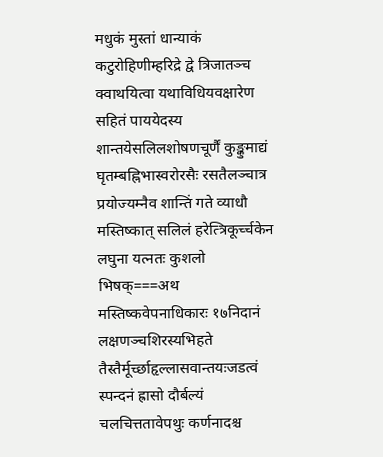मधुकं मुस्तां धान्याकं कटुरोहिणीम्हरिद्रे द्वे त्रिजातञ्च क्वाथयित्वा यथाविधियवक्षारेण सहितं पाययेदस्य शान्तयेसलिलशोषणचूर्णैं कुङ्कुमाद्यं घृतम्बह्निभास्वरोरसैः रसतैलञ्चात्र प्रयोज्यम्नैव शान्तिं गते व्याधौ मस्तिष्कात् सलिलं हरेत्त्रिकूर्च्चकेन लघुना यत्नतः कुशलो भिषक्===अथ मस्तिष्कवेपनाधिकारः १७निदानं लक्षणञ्चशिरस्यभिहते तैस्तैर्मूर्च्छाहृल्लासवान्तयःजडत्वं स्पन्दनं ह्रासो दौर्बल्यं चलचित्ततावेपथुः कर्णनादश्च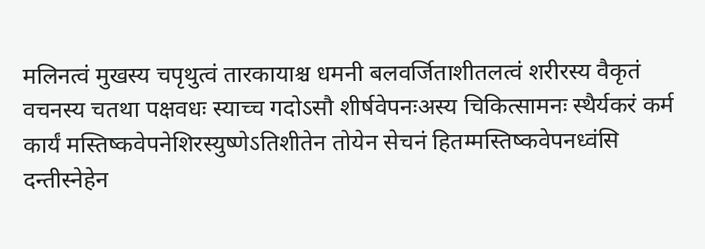मलिनत्वं मुखस्य चपृथुत्वं तारकायाश्च धमनी बलवर्जिताशीतलत्वं शरीरस्य वैकृतं वचनस्य चतथा पक्षवधः स्याच्च गदोऽसौ शीर्षवेपनःअस्य चिकित्सामनः स्थैर्यकरं कर्म कार्यं मस्तिष्कवेपनेशिरस्युष्णेऽतिशीतेन तोयेन सेचनं हितम्मस्तिष्कवेपनध्वंसि दन्तीस्नेहेन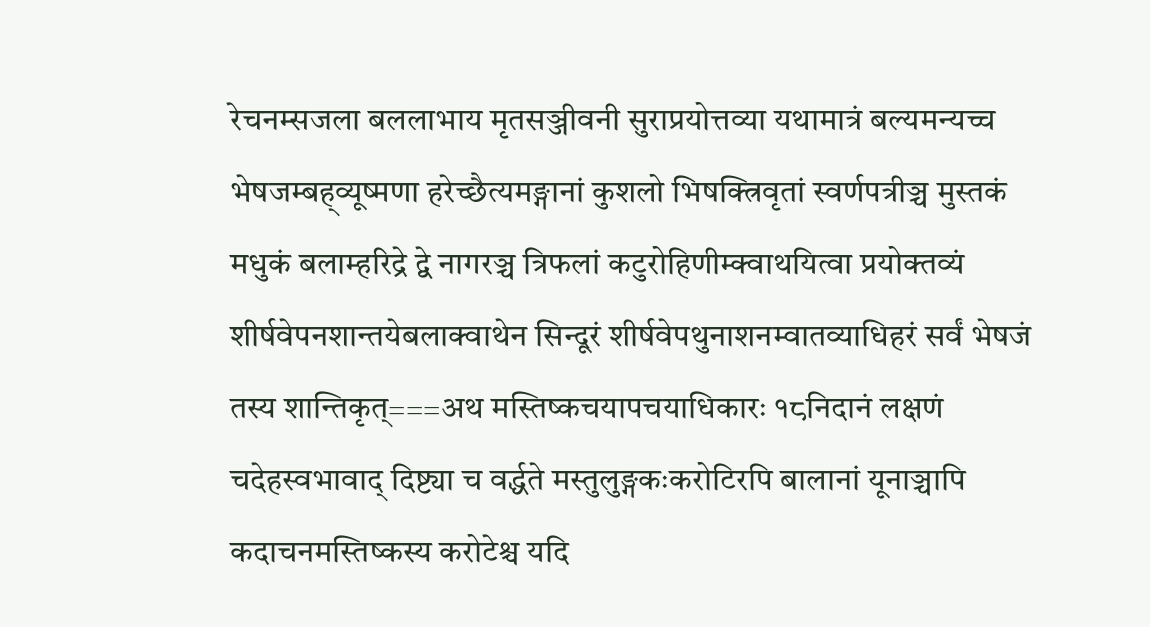रेचनम्सजला बललाभाय मृतसञ्जीवनी सुराप्रयोत्तव्या यथामात्रं बल्यमन्यच्च भेषजम्बह्व्यूष्मणा हरेच्छैत्यमङ्गानां कुशलो भिषक्त्रिवृतां स्वर्णपत्रीञ्च मुस्तकं मधुकं बलाम्हरिद्रे द्वे नागरञ्च त्रिफलां कटुरोहिणीम्क्वाथयित्वा प्रयोक्तव्यं शीर्षवेपनशान्तयेबलाक्वाथेन सिन्दूरं शीर्षवेपथुनाशनम्वातव्याधिहरं सर्वं भेषजं तस्य शान्तिकृत्===अथ मस्तिष्कचयापचयाधिकारः १८निदानं लक्षणं चदेहस्वभावाद् दिष्ट्या च वर्द्धते मस्तुलुङ्गकःकरोटिरपि बालानां यूनाञ्चापि कदाचनमस्तिष्कस्य करोटेश्च यदि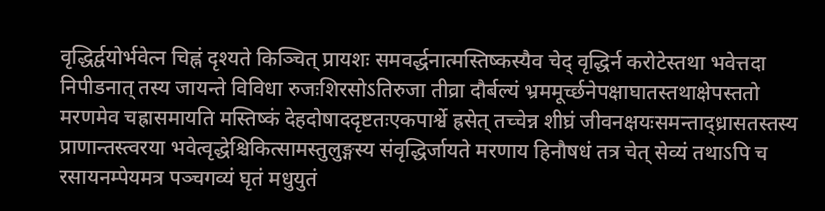वृद्धिर्द्वयोर्भवेत्न चिह्नं दृश्यते किञ्चित् प्रायशः समवर्द्धनात्मस्तिष्कस्यैव चेद् वृद्धिर्न करोटेस्तथा भवेत्तदा निपीडनात् तस्य जायन्ते विविधा रुजःशिरसोऽतिरुजा तीव्रा दौर्बल्यं भ्रममूर्च्छनेपक्षाघातस्तथाक्षेपस्ततो मरणमेव चह्रासमायति मस्तिष्कं देहदोषाददृष्टतःएकपार्श्वे ह्रसेत् तच्चेन्न शीघ्रं जीवनक्षयःसमन्ताद्ध्रासतस्तस्य प्राणान्तस्त्वरया भवेत्वृद्धेश्चिकित्सामस्तुलुङ्गस्य संवृद्धिर्जायते मरणाय हिनौषधं तत्र चेत् सेव्यं तथाऽपि च रसायनम्पेयमत्र पञ्चगव्यं घृतं मधुयुतं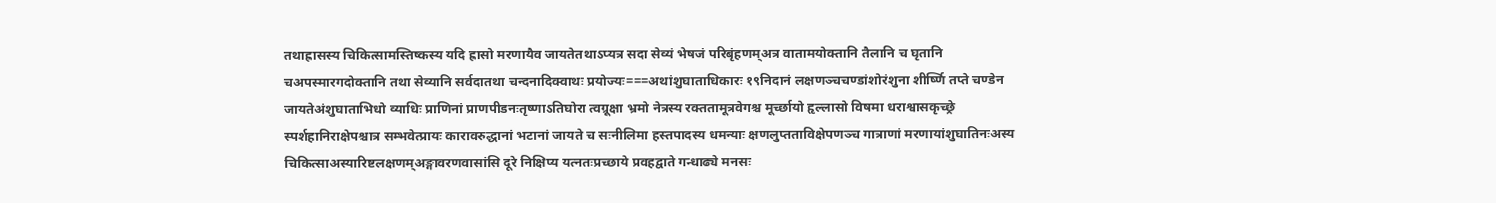तथाह्रासस्य चिकित्सामस्तिष्कस्य यदि ह्रासो मरणायैव जायतेतथाऽप्यत्र सदा सेव्यं भेषजं परिबृंहणम्अत्र वातामयोक्तानि तैलानि च घृतानि चअपस्मारगदोक्तानि तथा सेव्यानि सर्वदातथा चन्दनादिक्वाथः प्रयोज्यः===अथांशुघाताधिकारः १९निदानं लक्षणञ्चचण्डांशोरंशुना शीर्ष्णि तप्ते चण्डेन जायतेअंशुघाताभिधो व्याधिः प्राणिनां प्राणपीडनःतृष्णाऽतिघोरा त्वग्रूक्षा भ्रमो नेत्रस्य रक्ततामूत्रवेगश्च मूर्च्छायो हृल्लासो विषमा धराश्वासकृच्छ्रे स्पर्शहानिराक्षेपश्चात्र सम्भवेत्प्रायः कारावरुद्धानां भटानां जायते च सःनीलिमा हस्तपादस्य धमन्याः क्षणलुप्तताविक्षेपणञ्च गात्राणां मरणायांशुघातिनःअस्य चिकित्साअस्यारिष्टलक्षणम्अङ्गावरणवासांसि दूरे निक्षिप्य यत्नतःप्रच्छाये प्रवहद्वाते गन्धाढ्ये मनसः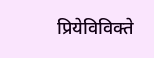प्रियेविविक्ते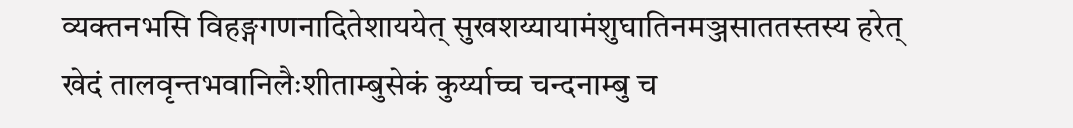व्यक्तनभसि विहङ्गगणनादितेशाययेत् सुखशय्यायामंशुघातिनमञ्जसाततस्तस्य हरेत् खेदं तालवृन्तभवानिलैःशीताम्बुसेकं कुर्य्याच्च चन्दनाम्बु च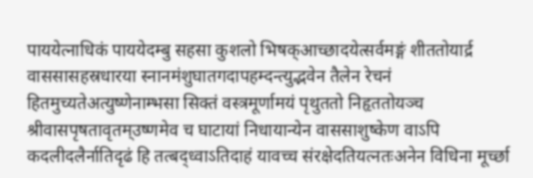पाययेत्नाधिकं पाययेदम्बु सहसा कुशलो भिषक्आच्छादयेत्सर्वमङ्गं शीततोयार्द्र वाससासहस्रधारया स्नानमंशुघातगदापहम्दन्त्युद्भवेन तैलेन रेचनं हितमुच्यतेअत्युष्णेनाम्भसा सिक्तं वस्त्रमूर्णामयं पृथुततो निहृततोयञ्च श्रीवासपृषतावृतम्उष्णमेव च घाटायां निधायान्येन वाससाशुष्केण वाऽपि कदलीदलैर्नातिदृढं हि तत्बद्ध्वाऽतिदाहं यावच्च संरक्षेदतियत्नतःअनेन विधिना मूर्च्छा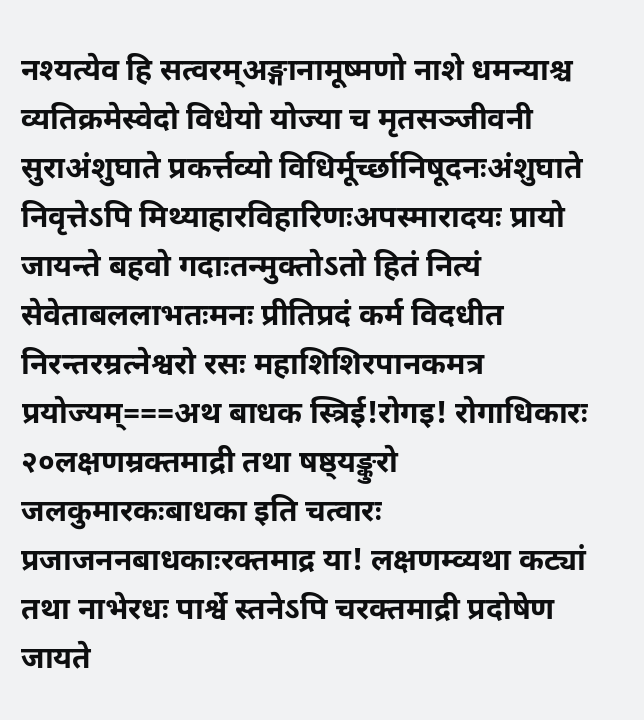नश्यत्येव हि सत्वरम्अङ्गानामूष्मणो नाशे धमन्याश्च व्यतिक्रमेस्वेदो विधेयो योज्या च मृतसञ्जीवनी सुराअंशुघाते प्रकर्त्तव्यो विधिर्मूर्च्छानिषूदनःअंशुघाते निवृत्तेऽपि मिथ्याहारविहारिणःअपस्मारादयः प्रायो जायन्ते बहवो गदाःतन्मुक्तोऽतो हितं नित्यं सेवेताबललाभतःमनः प्रीतिप्रदं कर्म विदधीत निरन्तरम्रत्नेश्वरो रसः महाशिशिरपानकमत्र प्रयोज्यम्===अथ बाधक स्त्रिई!रोगइ! रोगाधिकारः २०लक्षणम्रक्तमाद्री तथा षष्ठ्यङ्कुरो जलकुमारकःबाधका इति चत्वारः प्रजाजननबाधकाःरक्तमाद्र या! लक्षणम्व्यथा कट्यां तथा नाभेरधः पार्श्वे स्तनेऽपि चरक्तमाद्री प्रदोषेण जायते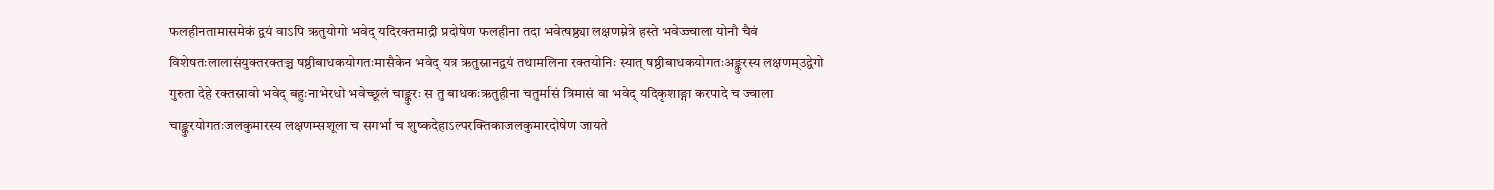फलहीनतामासमेकं द्वयं वाऽपि ऋतुयोगो भवेद् यदिरक्तमाद्री प्रदोषेण फलहीना तदा भवेत्षष्ठ्या लक्षणम्नेत्रे हस्ते भवेज्ज्वाला योनौ चैवं विशेषतःलालासंयुक्तरक्तञ्च षष्ठीबाधकयोगतःमासैकेन भवेद् यत्र ऋतुस्नानद्वयं तथामलिना रक्तयोनिः स्यात् षष्ठीबाधकयोगतःअङ्कुरस्य लक्षणम्उद्वेगो गुरुता देहे रक्तस्रावो भवेद् बहुःनाभेरधो भवेच्छूलं चाङ्कुरः स तु बाधकःऋतुहीना चतुर्मासं त्रिमासं वा भवेद् यदिकृशाङ्गा करपादे च ज्वाला चाङ्कुरयोगतःजलकुमारस्य लक्षणम्सशूला च सगर्भा च शुष्कदेहाऽल्परक्तिकाजलकुमारदोषेण जायते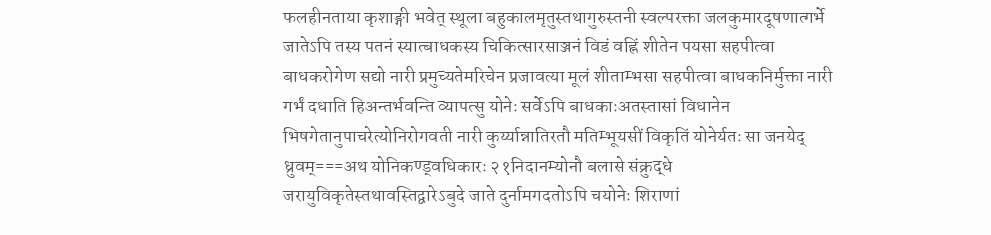फलहीनताया कृशाङ्गी भवेत् स्थूला बहुकालमृतुस्तथागुरुस्तनी स्वल्परक्ता जलकुमारदूषणात्गर्भे जातेऽपि तस्य पतनं स्यात्बाधकस्य चिकित्सारसाञ्जनं विडं वह्निं शीतेन पयसा सहपीत्वा बाधकरोगेण सद्यो नारी प्रमुच्यतेमरिचेन प्रजावत्या मूलं शीताम्भसा सहपीत्वा बाधकनिर्मुक्ता नारी गर्भं दधाति हिअन्तर्भवन्ति व्यापत्सु योनेः सर्वेऽपि बाधकाःअतस्तासां विधानेन भिषगेतानुपाचरेत्योनिरोगवती नारी कुर्य्यान्नातिरतौ मतिम्भूयसीं विकृतिं योनेर्यतः सा जनयेद् ध्रुवम्===अथ योनिकण्ड्वधिकारः २१निदानम्योनौ बलासे संक्रुद्धे जरायुविकृतेस्तथावस्तिद्वारेऽबुदे जाते दुर्नामगदतोऽपि चयोनेः शिराणां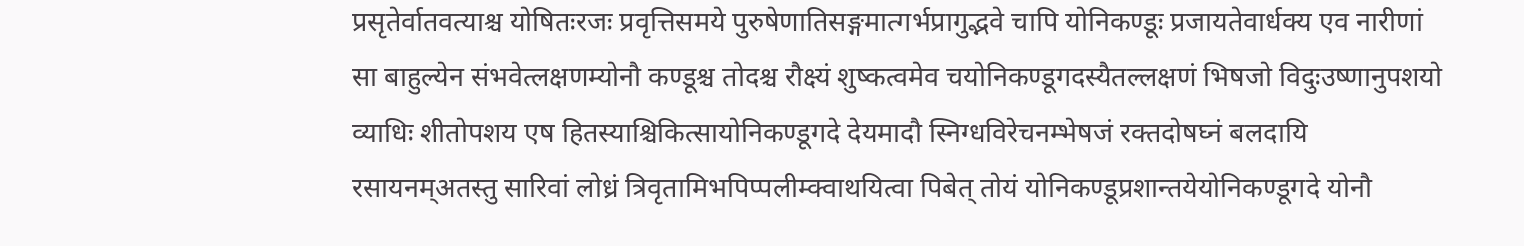प्रसृतेर्वातवत्याश्च योषितःरजः प्रवृत्तिसमये पुरुषेणातिसङ्गमात्गर्भप्रागुद्भवे चापि योनिकण्डूः प्रजायतेवार्धक्य एव नारीणां सा बाहुल्येन संभवेत्लक्षणम्योनौ कण्डूश्च तोदश्च रौक्ष्यं शुष्कत्वमेव चयोनिकण्डूगदस्यैतल्लक्षणं भिषजो विदुःउष्णानुपशयो व्याधिः शीतोपशय एष हितस्याश्चिकित्सायोनिकण्डूगदे देयमादौ स्निग्धविरेचनम्भेषजं रक्तदोषघ्नं बलदायि रसायनम्अतस्तु सारिवां लोध्रं त्रिवृतामिभपिप्पलीम्क्वाथयित्वा पिबेत् तोयं योनिकण्डूप्रशान्तयेयोनिकण्डूगदे योनौ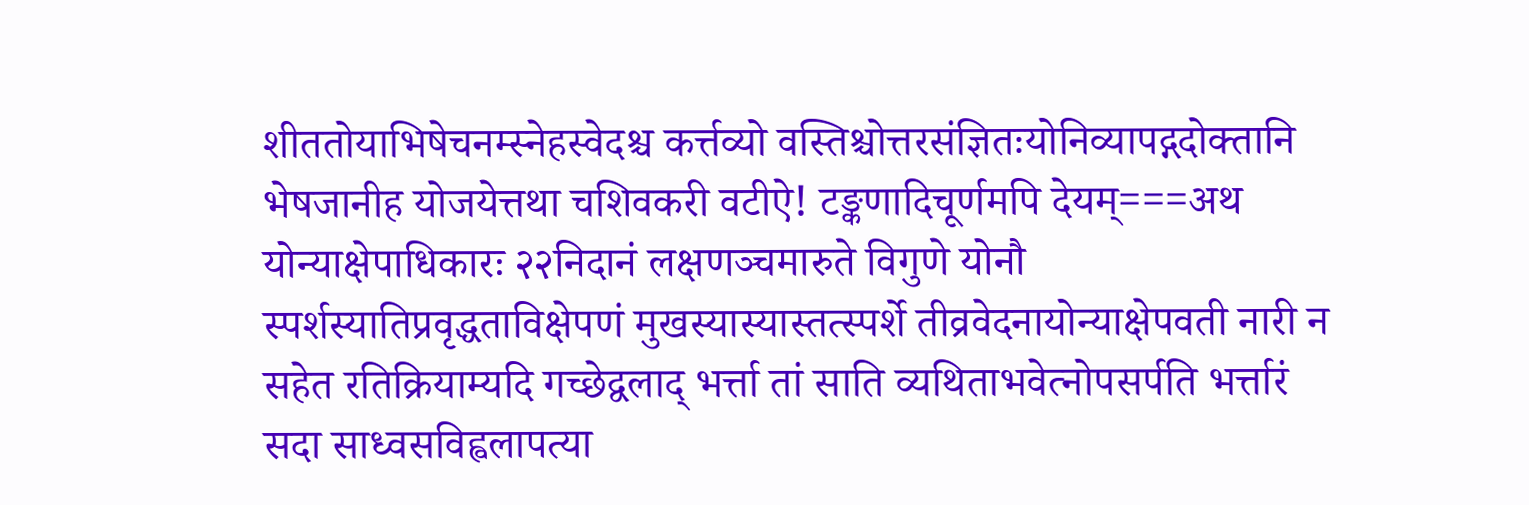शीततोयाभिषेचनम्स्नेहस्वेदश्च कर्त्तव्यो वस्तिश्चोत्तरसंज्ञितःयोनिव्यापद्गदोक्तानि भेषजानीह योजयेत्तथा चशिवकरी वटीऐ! टङ्कणादिचूर्णमपि देयम्===अथ योन्याक्षेपाधिकारः २२निदानं लक्षणञ्चमारुते विगुणे योनौ स्पर्शस्यातिप्रवृद्धताविक्षेपणं मुखस्यास्यास्तत्स्पर्शे तीव्रवेदनायोन्याक्षेपवती नारी न सहेत रतिक्रियाम्यदि गच्छेद्वलाद् भर्त्ता तां साति व्यथिताभवेत्नोपसर्पति भर्त्तारं सदा साध्वसविह्वलापत्या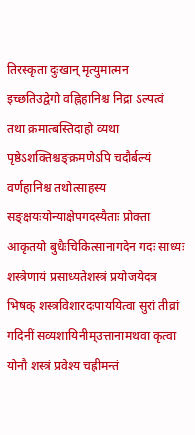तिरस्कृता दुःखान् मृत्युमात्मन इच्छतिउद्वेगो वह्निहानिश्च निद्रा ऽल्पत्वं तथा क्रमात्बस्तिदाहो व्यथा पृष्ठेऽशक्तिश्चङ्क्रमणेऽपि चदौर्बल्यं वर्णहानिश्च तथोत्साहस्य सङ्क्षयःयोन्याक्षेपगदस्यैताः प्रोक्ता आकृतयो बुधैःचिकित्सानागदेन गदः साध्यः शस्त्रेणायं प्रसाध्यतेशस्त्रं प्रयोजयेदत्र भिषक् शस्त्रविशारदःपाययित्वा सुरां तीव्रां गदिनीं सव्यशायिनीम्उत्तानामथवा कृत्वा योनौ शस्त्रं प्रवेश्य चह्रीमन्तं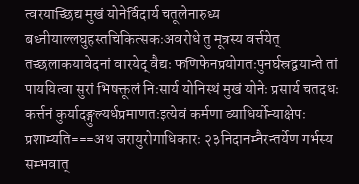त्वरयाच्छिद्य मुखं योनेर्विदार्य चतूलेनारुध्य बध्नीयाल्लघुहस्तचिकित्सकःअवरोधे तु मूत्रस्य वर्त्तयेत् तच्छलाकयावेदनां वारयेद् वैद्यः फणिफेनप्रयोगतःपुनर्घस्रद्वयान्ते तां पाययित्वा सुरां भिषक्तूलं निःसार्य योनिस्थं मुखं योनेः प्रसार्य चतदधः कर्त्तनं कुर्यादङ्गुल्यर्धप्रमाणतःइत्येवं कर्मणा व्याधिर्योन्याक्षेपः प्रशाम्यति===अथ जरायुरोगाधिकारः २३निदानम्नैरन्तर्येण गर्भस्य सम्भवात्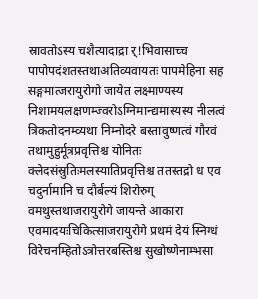स्रावतोऽस्य चशैत्यादाद्रा र्!भिवासाच्च पापोपदंशतस्तथाअतिव्यवायतः पापमेहिना सह सङ्गमात्जरायुरोगो जायेत लक्ष्माण्यस्य निशामयलक्षणम्ज्वरोऽग्निमान्द्यमास्यस्य नीलत्वं त्रिकतोदनम्व्यथा निम्नोदरे बस्तावुष्णत्वं गौरवं तथामुहुर्मूत्रप्रवृत्तिश्च योनितः क्लेदसंस्रुतिःमलस्यातिप्रवृत्तिश्च ततस्तद्रो ध एव चदुर्नामानि च दौर्बल्यं शिरोरुग् वमथुस्तथाजरायुरोगे जायन्ते आकारा एवमादयःचिकित्साजरायुरोगे प्रथमं देयं स्निग्धं विरेचनम्हितोऽत्रोत्तरबस्तिश्च सुखोष्णेनाम्भसा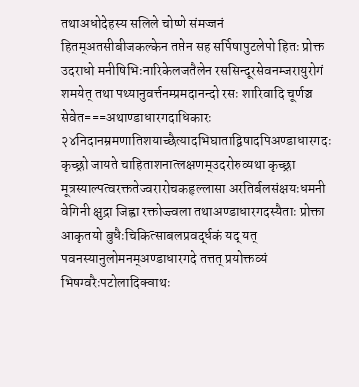तथाअधोदेहस्य सलिले चोष्णे संमज्जनं हितम्अतसीबीजकल्केन तप्तेन सह सर्पिषापुटलेपो हितः प्रोक्त उदराधो मनीषिभिःनारिकेलजतैलेन रससिन्दूरसेवनम्जरायुरोगं शमयेत् तथा पथ्यानुवर्त्तनम्प्रमदानन्दो रसः शारिवादि चूर्णञ्च सेवेत===अथाण्डाधारगदाधिकारः २४निदानम्रमणातिशयाच्छैत्यादभिघाताद्विषादपिअण्डाधारगदः कृच्छ्रो जायते चाहिताशनात्लक्षणम्उदरोरुव्यथा कृच्छ्रा मूत्रस्याल्पत्वरक्ततेज्वरारोचकहृल्लासा अरतिर्बलसंक्षयःधमनी वेगिनी क्षुद्रा जिह्वा रक्तोज्ज्वला तथाअण्डाधारगदस्यैताः प्रोक्ता आकृतयो बुधैःचिकित्साबलप्रवर्द्धकं यद् यत् पवनस्यानुलोमनम्अण्डाधारगदे तत्तत् प्रयोक्तव्यं भिषग्वरैःपटोलादिक्वाथः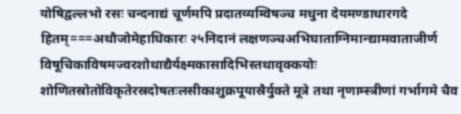योषिद्वल्लभो रसः चन्दनाद्यं चूर्णमपि प्रदातव्यम्विषञ्च मधुना देयमण्डाधारगदे हितम्===अथौजोमेहाधिकारः २५निदानं लक्षणञ्चअभिघाताग्निमान्द्यामवाताजीर्ण विषूचिकाविषमज्वरशोथाद्यैर्यक्ष्मकासादिभिस्तथावृक्कयोः शोणितस्रोतोविकृतेरस्रदोषतःलसीकाशुक्रपूयास्रैर्युक्ते मूत्रे तथा नृणाम्स्त्रीणां गर्भागमे चैव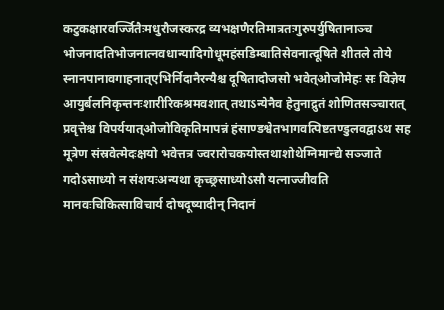कटुकक्षारवर्ज्जितैःमधुरौजस्करद्र व्यभक्षणैरतिमात्रतःगुरुपर्युषितानाञ्च भोजनादतिभोजनात्नवधान्यादिगोधूमहंसडिम्बातिसेवनात्दूषिते शीतले तोये स्नानपानावगाहनात्एभिर्निदानैरन्यैश्च दूषितादोजसो भवेत्ओजोमेहः सः विज्ञेय आयुर्बलनिकृन्तनःशारीरिकश्रमवशात् तथाऽन्येनैव हेतुनाद्रुतं शोणितसञ्चारात् प्रवृत्तेश्च विपर्ययात्ओजोविकृतिमापन्नं हंसाण्डश्वेतभागवत्पिष्टतण्डुलवद्वाऽथ सह मूत्रेण संस्रवेत्मेदःक्षयो भवेत्तत्र ज्वरारोचकयोस्तथाशोथेग्निमान्द्ये सञ्जाते गदोऽसाध्यो न संशयःअन्यथा कृच्छ्रसाध्योऽसौ यत्नाज्जीवति मानवःचिकित्साविचार्य दोषदूष्यादीन् निदानं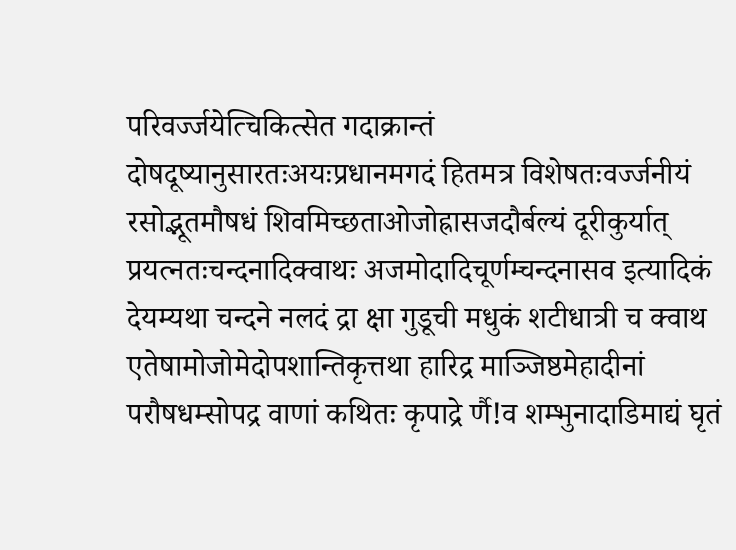परिवर्ज्जयेत्चिकित्सेत गदाक्रान्तं दोषदूष्यानुसारतःअयःप्रधानमगदं हितमत्र विशेषतःवर्ज्जनीयं रसोद्भूतमौषधं शिवमिच्छताओजोह्रासजदौर्बल्यं दूरीकुर्यात् प्रयत्नतःचन्दनादिक्वाथः अजमोदादिचूर्णम्चन्दनासव इत्यादिकं देयम्यथा चन्दने नलदं द्रा क्षा गुडूची मधुकं शटीधात्री च क्वाथ एतेषामोजोमेदोपशान्तिकृत्तथा हारिद्र माञ्जिष्ठमेहादीनां परौषधम्सोपद्र वाणां कथितः कृपाद्रे र्णै!व शम्भुनादाडिमाद्यं घृतं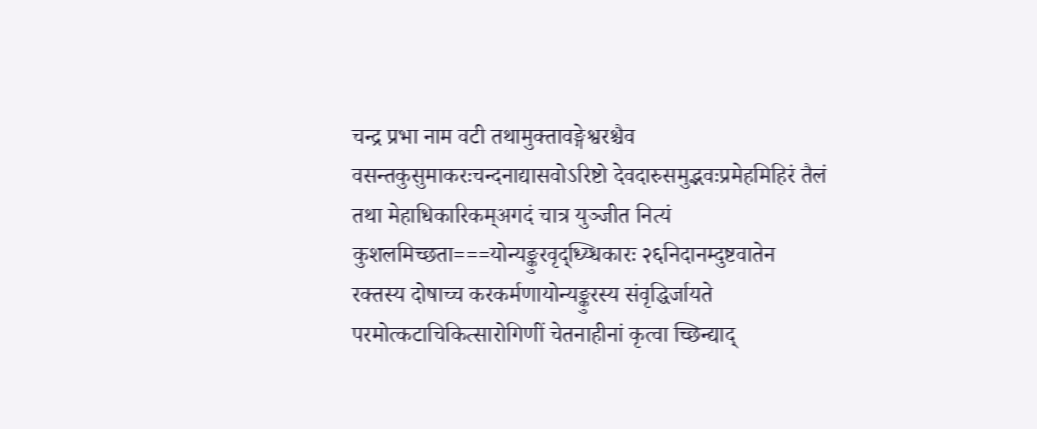चन्द्र प्रभा नाम वटी तथामुक्तावङ्गेश्वरश्चैव वसन्तकुसुमाकरःचन्दनाद्यासवोऽरिष्टो देवदारुसमुद्भवःप्रमेहमिहिरं तैलं तथा मेहाधिकारिकम्अगदं चात्र युञ्जीत नित्यं कुशलमिच्छता===योन्यङ्कुरवृद्ध्य्धिकारः २६निदानम्दुष्टवातेन रक्तस्य दोषाच्च करकर्मणायोन्यङ्कुरस्य संवृद्धिर्जायते परमोत्कटाचिकित्सारोगिणीं चेतनाहीनां कृत्वा च्छिन्द्याद्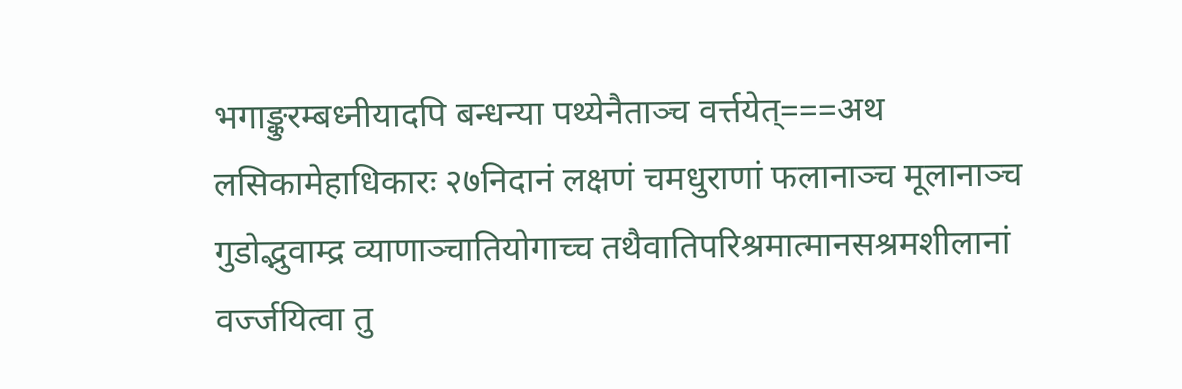भगाङ्कुरम्बध्नीयादपि बन्धन्या पथ्येनैताञ्च वर्त्तयेत्===अथ लसिकामेहाधिकारः २७निदानं लक्षणं चमधुराणां फलानाञ्च मूलानाञ्च गुडोद्भुवाम्द्र व्याणाञ्चातियोगाच्च तथैवातिपरिश्रमात्मानसश्रमशीलानां वर्ज्जयित्वा तु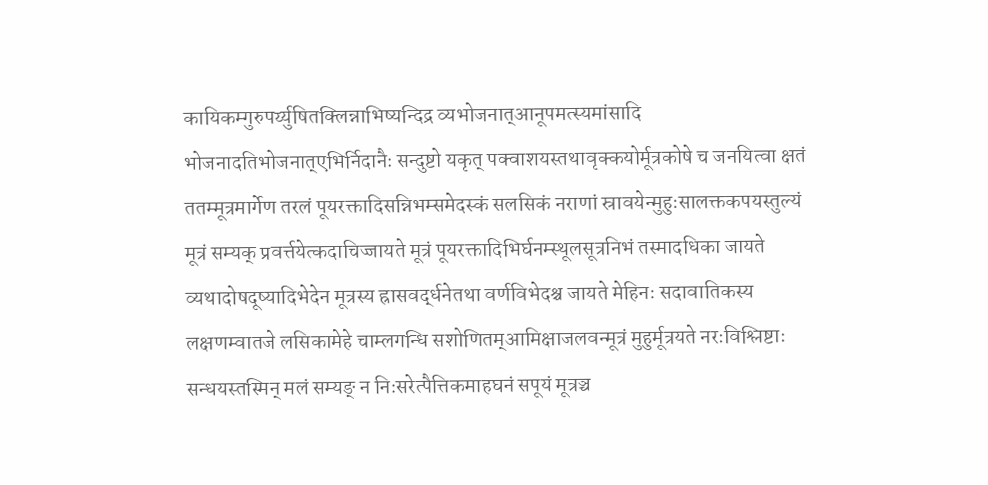कायिकम्गुरुपर्य्युषितक्लिन्नाभिष्यन्दिद्र व्यभोजनात्आनूपमत्स्यमांसादि भोजनादतिभोजनात्एभिर्निदानैः सन्दुष्टो यकृत् पक्वाशयस्तथावृक्कयोर्मूत्रकोषे च जनयित्वा क्षतं ततम्मूत्रमार्गेण तरलं पूयरक्तादिसन्निभम्समेदस्कं सलसिकं नराणां स्रावयेन्मुहुःसालक्तकपयस्तुल्यं मूत्रं सम्यक् प्रवर्त्तयेत्कदाचिज्जायते मूत्रं पूयरक्तादिभिर्घनम्स्थूलसूत्रनिभं तस्मादधिका जायते व्यथादोषदूष्यादिभेदेन मूत्रस्य ह्रासवर्द्धनेतथा वर्णविभेदश्च जायते मेहिनः सदावातिकस्य लक्षणम्वातजे लसिकामेहे चाम्लगन्धि सशोणितम्आमिक्षाजलवन्मूत्रं मुहुर्मूत्रयते नरःविश्लिष्टाः सन्धयस्तस्मिन् मलं सम्यङ् न निःसरेत्पैत्तिकमाहघनं सपूयं मूत्रञ्च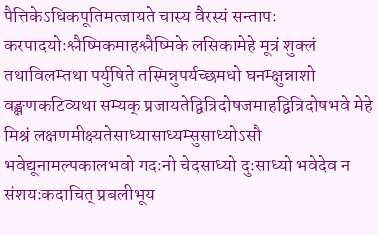पैत्तिकेऽधिकपूतिमत्जायते चास्य वैरस्यं सन्तापः करपादयोःश्लैष्मिकमाहश्लैष्मिके लसिकामेहे मूत्रं शुक्लं तथाविलम्तथा पर्युषिते तस्मिन्नुपर्यच्छमधो घनम्क्षुन्नाशो वङ्क्षणकटिव्यथा सम्यक् प्रजायतेद्वित्रिदोषजमाहद्वित्रिदोषभवे मेहे मिश्रं लक्षणमीक्ष्यतेसाध्यासाध्यम्सुसाध्योऽसौ भवेद्यूनामल्पकालभवो गदःनो चेदसाध्यो दुःसाध्यो भवेदेव न संशयःकदाचित् प्रबलीभूय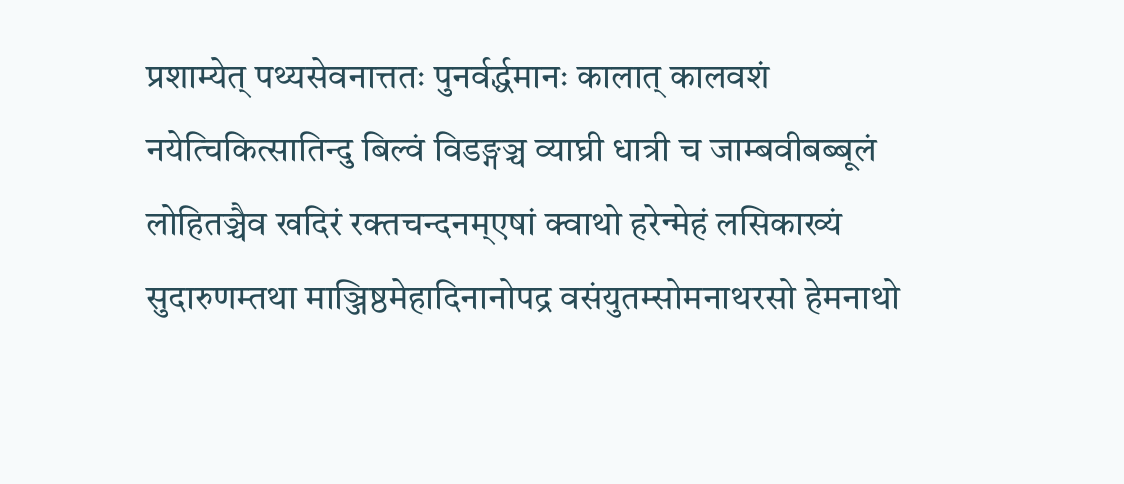प्रशाम्येत् पथ्यसेवनात्ततः पुनर्वर्द्धमानः कालात् कालवशं नयेत्चिकित्सातिन्दु बिल्वं विडङ्गञ्च व्याघ्री धात्री च जाम्बवीबब्बूलं लोहितञ्चैव खदिरं रक्तचन्दनम्एषां क्वाथो हरेन्मेहं लसिकाख्यं सुदारुणम्तथा माञ्जिष्ठमेहादिनानोपद्र वसंयुतम्सोमनाथरसो हेमनाथो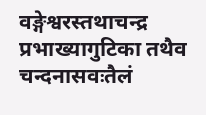वङ्गेश्वरस्तथाचन्द्र प्रभाख्यागुटिका तथैव चन्दनासवःतैलं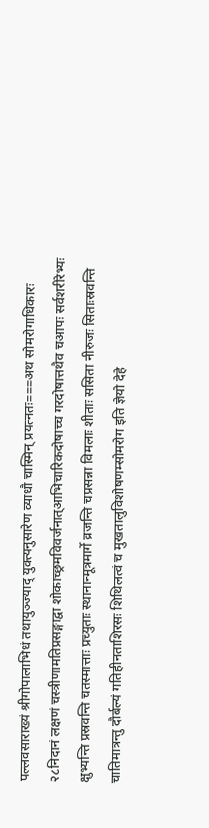पल्लवसाराख्यं श्रीगोपालाभिधं तथायुञ्ज्याद् युक्त्यनुसारेण व्याधौ चास्मिन् प्रयत्नतः===अथ सोमरोगाधिकारः २८निदानं लक्षणं चस्त्रीणामतिप्रसङ्गाद्वा शोकाच्छ्रमविवर्जनात्आभिचारिकदोषाच्च गरदोषात्तथैव चआपः सर्वशरीरेभ्यः क्षुभ्यन्ति प्रस्रवन्ति चतस्मात्ताः प्रच्युताः स्थानान्मूत्रमार्गे व्रजन्ति चप्रसन्ना विमलाः शीताः ससिता नीरुजः सिताःस्रवन्ति चातिमात्रन्तु दौर्बल्यं गतिहीनताशिरसः शिथिलत्वं च मुखतालुविशोषणम्सोमरोग इति ज्ञेयो देहे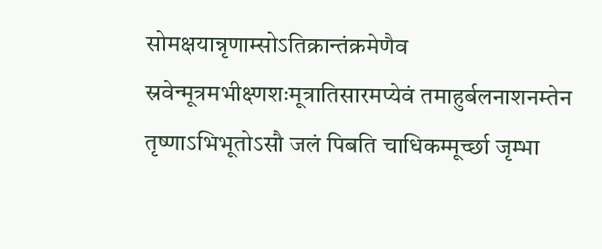सोमक्षयान्नृणाम्सोऽतिक्रान्तंक्रमेणैव स्रवेन्मूत्रमभीक्ष्णशःमूत्रातिसारमप्येवं तमाहुर्बलनाशनम्तेन तृष्णाऽभिभूतोऽसौ जलं पिबति चाधिकम्मूर्च्छा जृम्भा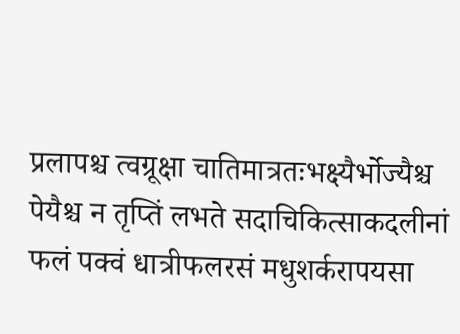प्रलापश्च त्वग्रूक्षा चातिमात्रतःभक्ष्यैर्भोज्यैश्च पेयैश्च न तृप्तिं लभते सदाचिकित्साकदलीनां फलं पक्वं धात्रीफलरसं मधुशर्करापयसा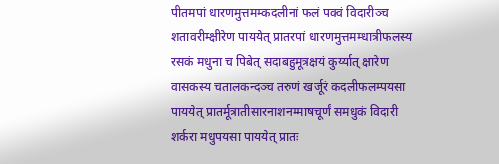पीतमपां धारणमुत्तमम्कदलीनां फलं पक्वं विदारीञ्च शतावरीम्क्षीरेण पाययेत् प्रातरपां धारणमुत्तमम्धात्रीफलस्य रसकं मधुना च पिबेत् सदाबहुमूत्रक्षयं कुर्य्यात् क्षारेण वासकस्य चतालकन्दञ्च तरुणं खर्जूरं कदलीफलम्पयसा पाययेत् प्रातर्मूत्रातीसारनाशनम्माषचूर्णं समधुकं विदारी शर्करा मधुपयसा पाययेत् प्रातः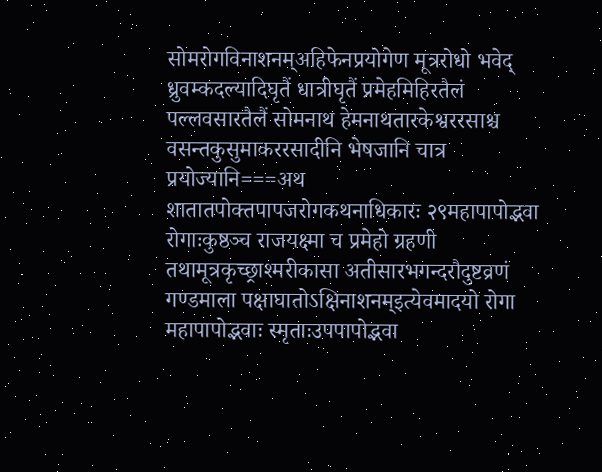सोमरोगविनाशनम्अहिफेनप्रयोगेण मूत्ररोधो भवेद् ध्रुवम्कदल्यादिघृतैं धात्रीघृतैं प्रमेहमिहिरतैलं पल्लवसारतैलैं सोमनाथ हेमनाथतारकेश्वररसाश्च वसन्तकुसुमाकररसादीनि भेषजानि चात्र प्रयोज्यानि===अथ शातातपोक्तपापजरोगकथनाधिकारः २९महापापोद्भवा रोगाःकुष्ठञ्च राजयक्ष्मा च प्रमेहो ग्रहणी तथामूत्रकृच्छ्राश्मरीकासा अतीसारभगन्दरौदुष्टव्रणं गण्डमाला पक्षाघातोऽक्षिनाशनम्इत्येवमादयो रोगा महापापोद्भवाः स्मृताःउपपापोद्भवा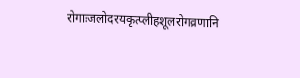रोगाःजलोदरयकृत्प्लीहशूलरोगव्रणानि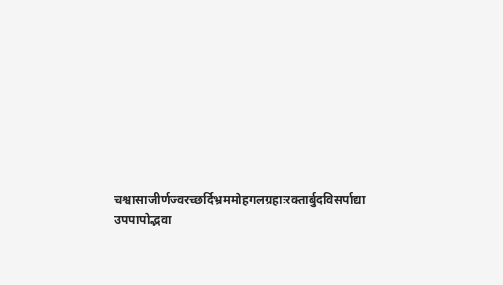चश्वासाजीर्णज्वरच्छर्दिभ्रममोहगलग्रहाःरक्तार्बुदविसर्पाद्या उपपापोद्भवा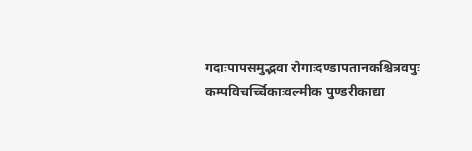गदाःपापसमुद्भवा रोगाःदण्डापतानकश्चित्रवपुः कम्पविचर्च्चिकाःवल्मीक पुण्डरीकाद्या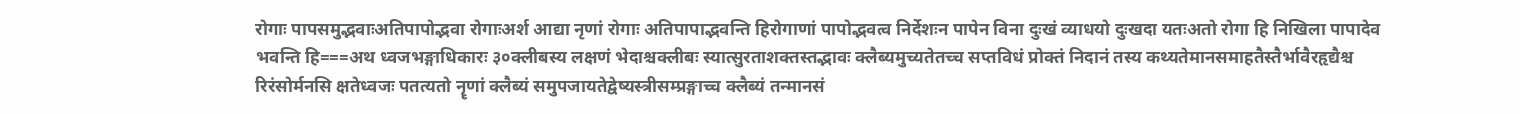रोगाः पापसमुद्भवाःअतिपापोद्भवा रोगाःअर्श आद्या नृणां रोगाः अतिपापाद्भवन्ति हिरोगाणां पापोद्भवत्व निर्देशःन पापेन विना दुःखं व्याधयो दुःखदा यतःअतो रोगा हि निखिला पापादेव भवन्ति हि===अथ ध्वजभङ्गाधिकारः ३०क्लीबस्य लक्षणं भेदाश्चक्लीबः स्यात्सुरताशक्तस्तद्भावः क्लैब्यमुच्यतेतच्च सप्तविधं प्रोक्तं निदानं तस्य कथ्यतेमानसमाहतैस्तैर्भावैरहृद्यैश्च रिरंसोर्मनसि क्षतेध्वजः पतत्यतो नॄणां क्लैब्यं समुपजायतेद्वेष्यस्त्रीसम्प्रङ्गाच्च क्लैब्यं तन्मानसं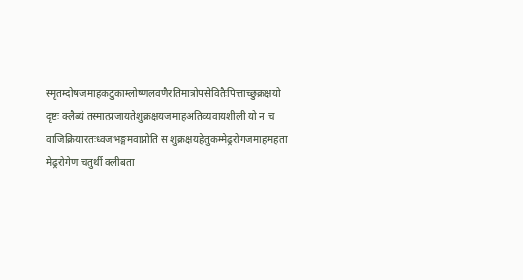स्मृतम्दोषजमाहकटुकाम्लोष्णलवणैरतिमात्रोपसेवितैःपित्ताच्छुक्रक्षयो दृष्टः क्लैब्यं तस्मात्प्रजायतेशुक्रक्षयजमाहअतिव्यवायशीली यो न च वाजिक्रियारतःध्वजभङ्गमवाप्नोति स शुक्रक्षयहेतुकम्मेढ्ररोगजमाहमहता मेढ्ररोगेण चतुर्थी क्लीबता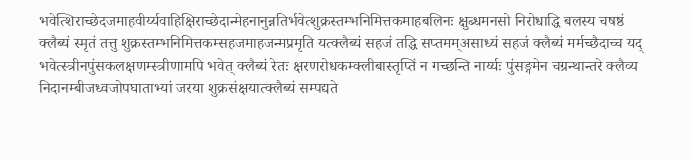भवेत्शिराच्छेदजमाहवीर्य्यवाहिक्षिराच्छेदान्मेहनानुन्नतिर्भवेत्शुक्रस्तम्भनिमित्तकमाहबलिनः क्षुब्धमनसो निरोधाद्धि बलस्य चषष्ठं क्लैब्यं स्मृतं तत्तु शुक्रस्तम्भनिमित्तकम्सहजमाहजन्मप्रमृति यत्क्लैब्यं सहजं तद्धि सप्तमम्असाध्यं सहजं क्लैब्यं मर्मच्छैदाच्च यद् भवेत्स्त्रीनपुंसकलक्षणम्स्त्रीणामपि भवेत् क्लैब्यं रेतः क्षरणरोधकम्क्लीबास्तृप्तिं न गच्छन्ति नार्य्यः पुंसङ्गमेन चग्रन्थान्तरे क्लैव्य निदानम्बीजध्वजोपघाताभ्यां जरया शुक्रसंक्षयात्क्लैब्यं सम्पद्यते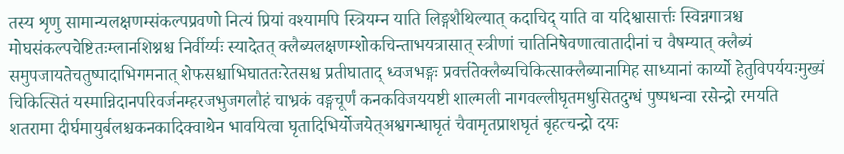तस्य शृणु सामान्यलक्षणम्संकल्पप्रवणो नित्यं प्रियां वश्यामपि स्त्रियम्न याति लिङ्गशैथिल्यात् कदाचिद् याति वा यदिश्वासार्त्तः स्विन्नगात्रश्च मोघसंकल्पचेष्टितःम्लानशिश्नश्च निर्वीर्य्यः स्यादेतत् क्लैब्यलक्षणम्शोकचिन्ताभयत्रासात् स्त्रीणां चातिनिषेवणात्वातादीनां च वैषम्यात् क्लैब्यं समुपजायतेचतुष्पादाभिगमनात् शेफसश्चाभिघाततःरेतसश्च प्रतीघाताद् ध्वजभङ्गः प्रवर्त्ततेक्लैब्यचिकित्साक्लैब्यानामिह साध्यानां कार्य्यो हेतुविपर्ययःमुख्यं चिकित्सितं यस्मान्निदानपरिवर्जनम्हरजभुजगलौहं चाभ्रकं वङ्गचूर्णं कनकविजययष्टी शाल्मली नागवल्लीघृतमधुसितदुग्धं पुष्पधन्वा रसेन्द्रो रमयति शतरामा दीर्घमायुर्बलश्चकनकादिक्वाथेन भावयित्वा घृतादिभिर्योजयेत्अश्वगन्धाघृतं चैवामृतप्राशघृतं बृहत्चन्द्रो दयः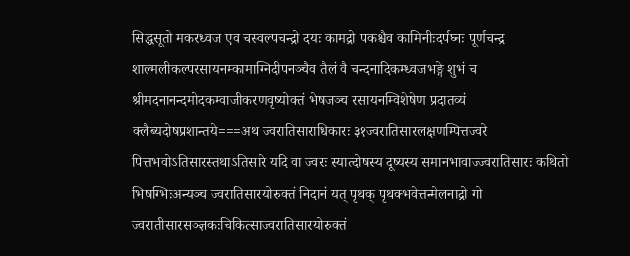सिद्धसूतो मकरध्वज एव चस्वल्पचन्द्रो दयः कामद्रो पकश्चैव कामिनीःदर्पघ्नः पूर्णचन्द्र शाल्मलीकल्परसायनम्कामाग्निदीपनञ्चैव तैलं वै चन्दनादिकम्ध्वजभङ्गे शुभं च श्रीमदनानन्दमोदकम्वाजीकरणवृष्योक्तं भेषजञ्च रसायनम्विशेषेण प्रदातव्यं क्लैब्यदोषप्रशान्तये===अथ ज्वरातिसाराधिकारः ३१ज्वरातिसारलक्षणम्पित्तज्वरे पित्तभवोऽतिसारस्तथाऽतिसारे यदि वा ज्वरः स्यात्दोषस्य दूष्यस्य समानभावाज्ज्वरातिसारः कथितो भिषग्भिःअन्यञ्च ज्वरातिसारयोरुक्तं निदानं यत् पृथक् पृथक्भवेत्तन्मेलनाद्रो गो ज्वरातीसारसञ्ज्ञकःचिकित्साज्वरातिसारयोरुक्तं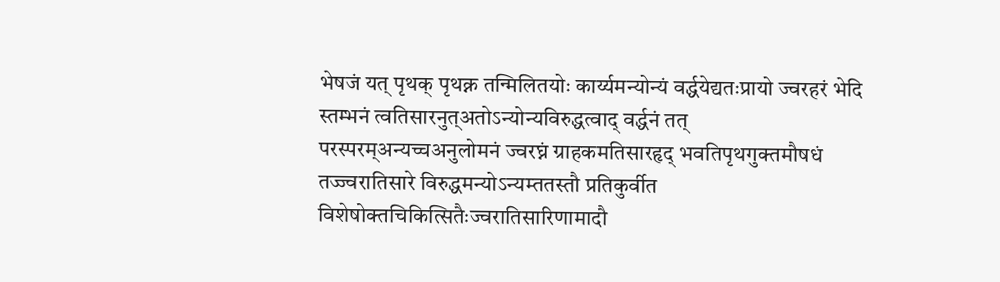भेषजं यत् पृथक् पृथक्न तन्मिलितयोः कार्य्यमन्योन्यं वर्द्धयेद्यतःप्रायो ज्वरहरं भेदि स्तम्भनं त्वतिसारनुत्अतोऽन्योन्यविरुद्धत्वाद् वर्द्धनं तत् परस्परम्अन्यच्चअनुलोमनं ज्वरघ्नं ग्राहकमतिसारहृद् भवतिपृथगुक्तमौषधं तज्ज्वरातिसारे विरुद्धमन्योऽन्यम्ततस्तौ प्रतिकुर्वीत विशेषोक्तचिकित्सितैःज्वरातिसारिणामादौ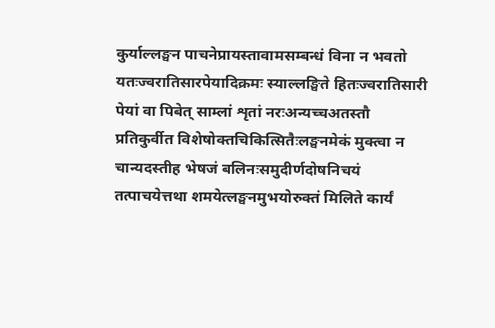कुर्याल्लङ्घन पाचनेप्रायस्तावामसम्बन्धं विना न भवतो यतःज्वरातिसारपेयादिक्रमः स्याल्लङ्घिते हितःज्वरातिसारी पेयां वा पिबेत् साम्लां शृतां नरःअन्यच्चअतस्तौ प्रतिकुर्वीत विशेषोक्तचिकित्सितैःलङ्घनमेकं मुक्त्वा न चान्यदस्तीह भेषजं बलिनःसमुदीर्णदोषनिचयं तत्पाचयेत्तथा शमयेत्लङ्घनमुभयोरुक्तं मिलिते कार्यं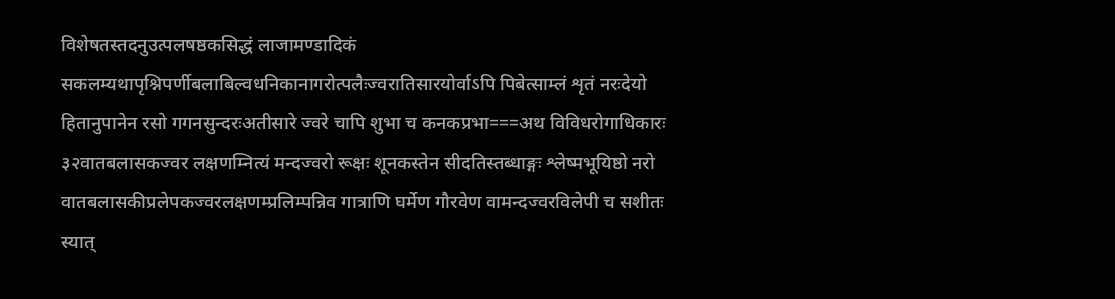विशेषतस्तदनुउत्पलषष्ठकसिद्धं लाजामण्डादिकं सकलम्यथापृश्निपर्णीबलाबिल्वधनिकानागरोत्पलैःज्वरातिसारयोर्वाऽपि पिबेत्साम्लं शृतं नरःदेयो हितानुपानेन रसो गगनसुन्दरःअतीसारे ज्वरे चापि शुभा च कनकप्रभा===अथ विविधरोगाधिकारः ३२वातबलासकज्वर लक्षणम्नित्यं मन्दज्वरो रूक्षः शूनकस्तेन सीदतिस्तब्धाङ्गः श्लेष्मभूयिष्ठो नरो वातबलासकीप्रलेपकज्वरलक्षणम्प्रलिम्पन्निव गात्राणि घर्मेण गौरवेण वामन्दज्वरविलेपी च सशीतः स्यात्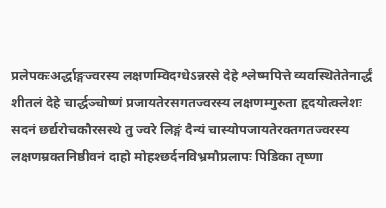प्रलेपकःअर्द्धाङ्गज्वरस्य लक्षणम्विदग्धेऽन्नरसे देहे श्लेष्मपित्ते व्यवस्थितेतेनार्द्धं शीतलं देहे चार्द्धञ्चोष्णं प्रजायतेरसगतज्वरस्य लक्षणम्गुरुता हृदयोत्क्लेशः सदनं छर्द्यरोचकौरसस्थे तु ज्वरे लिङ्गं दैन्यं चास्योपजायतेरक्तगतज्वरस्य लक्षणम्रक्तनिष्ठीवनं दाहो मोहश्छर्दनविभ्रमौप्रलापः पिडिका तृष्णा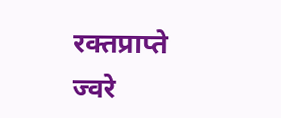रक्तप्राप्ते ज्वरे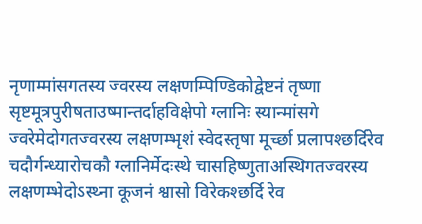नृणाम्मांसगतस्य ज्वरस्य लक्षणम्पिण्डिकोद्वेष्टनं तृष्णा सृष्टमूत्रपुरीषताउष्मान्तर्दाहविक्षेपो ग्लानिः स्यान्मांसगे ज्वरेमेदोगतज्वरस्य लक्षणम्भृशं स्वेदस्तृषा मूर्च्छा प्रलापश्छर्दिरेव चदौर्गन्ध्यारोचकौ ग्लानिर्मेदःस्थे चासहिष्णुताअस्थिगतज्वरस्य लक्षणम्भेदोऽस्थ्ना कूजनं श्वासो विरेकश्छर्दि रेव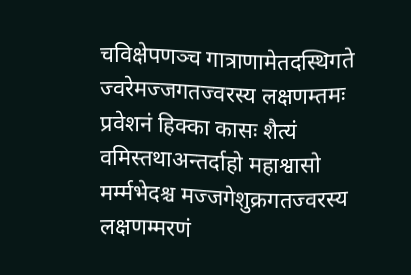चविक्षेपणञ्च गात्राणामेतदस्थिगते ज्वरेमज्जगतज्वरस्य लक्षणम्तमः प्रवेशनं हिक्का कासः शैत्यं वमिस्तथाअन्तर्दाहो महाश्वासो मर्म्मभेदश्च मज्जगेशुक्रगतज्वरस्य लक्षणम्मरणं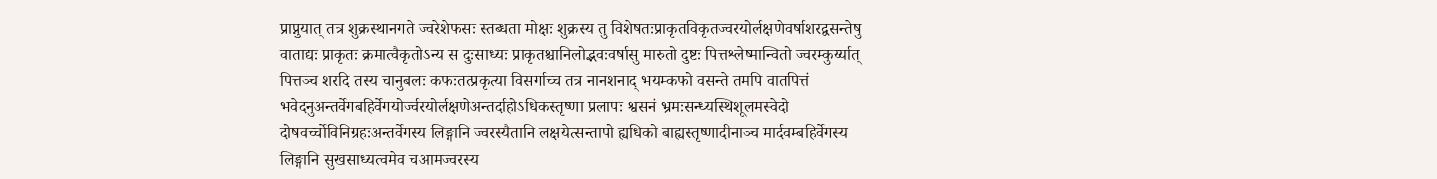प्राप्नुयात् तत्र शुक्रस्थानगते ज्वरेशेफसः स्तब्धता मोक्षः शुक्रस्य तु विशेषतःप्राकृतविकृतज्वरयोर्लक्षणेवर्षाशरद्वसन्तेषु वाताद्यः प्राकृतः क्रमात्वैकृतोऽन्य स दुःसाध्यः प्राकृतश्चानिलोद्भवःवर्षासु मारुतो दुष्टः पित्तश्लेष्मान्वितो ज्वरम्कुर्य्यात् पित्तञ्च शरदि तस्य चानुबलः कफःतत्प्रकृत्या विसर्गाच्च तत्र नानशनाद् भयम्कफो वसन्ते तमपि वातपित्तं भवेदनुअन्तर्वेगबहिर्वेगयोर्ज्वरयोर्लक्षणेअन्तर्दाहोऽधिकस्तृष्णा प्रलापः श्वसनं भ्रमःसन्ध्यस्थिशूलमस्वेदो दोषवर्च्चोविनिग्रहःअन्तर्वेगस्य लिङ्गानि ज्वरस्यैतानि लक्षयेत्सन्तापो ह्यधिको बाह्यस्तृष्णादीनाञ्च मार्दवम्बहिर्वेगस्य लिङ्गानि सुखसाध्यत्वमेव चआमज्वरस्य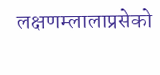लक्षणम्लालाप्रसेको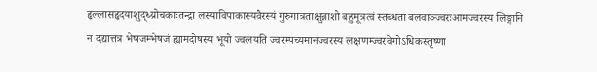हृल्लासहृदयाशुद्ध्य्रोचकाःतन्द्रा लस्याविपाकास्यवैरस्यं गुरुगात्रताक्षुन्नाशो बहुमूत्रत्वं स्तब्धता बलवाञ्ज्वरःआमज्वरस्य लिङ्गानि न दद्यात्तत्र भेषजम्भेषजं ह्यामदोषस्य भूयो ज्वलयति ज्वरम्पच्यमानज्वरस्य लक्षणम्ज्वरवेगोऽधिकस्तृष्णा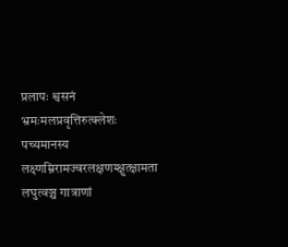प्रलापः श्वसनं भ्रमःमलप्रवृत्तिरुत्क्लेशः पच्यमानस्य लक्ष्णम्निरामज्वरलक्षणम्क्षुत्क्षामता लघुत्वञ्च गात्राणां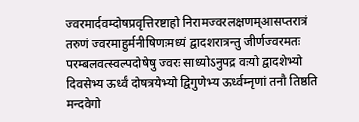ज्वरमार्दवम्दोषप्रवृत्तिरष्टाहो निरामज्वरलक्षणम्आसप्तरात्रं तरुणं ज्वरमाहुर्मनीषिणःमध्यं द्वादशरात्रन्तु जीर्णज्वरमतः परम्बलवत्स्वल्पदोषेषु ज्वरः साध्योऽनुपद्र वःयो द्वादशेभ्यो दिवसेभ्य ऊर्ध्वं दोषत्रयेभ्यो द्विगुणेभ्य ऊर्ध्वम्नृणां तनौ तिष्ठति मन्दवेगो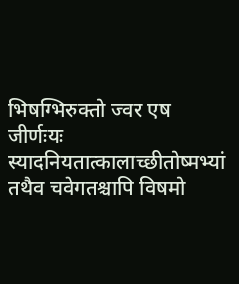भिषग्भिरुक्तो ज्वर एष जीर्णःयः स्यादनियतात्कालाच्छीतोष्मभ्यां तथैव चवेगतश्चापि विषमो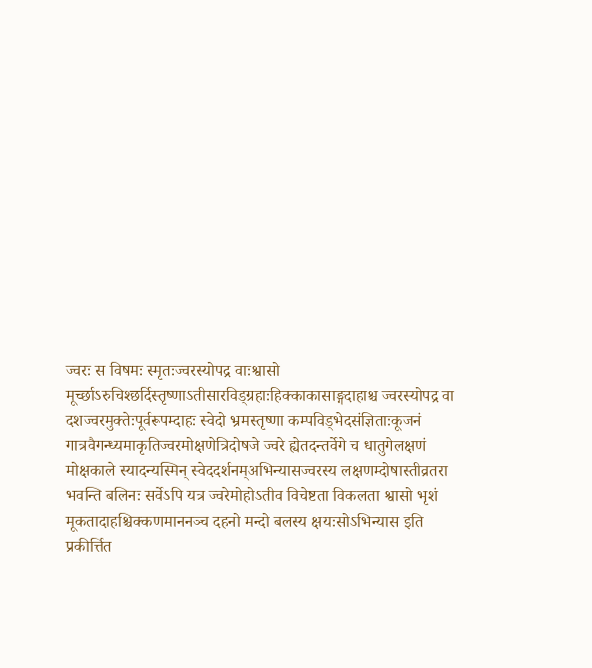ज्वरः स विषमः स्मृतःज्वरस्योपद्र वाःश्वासो मूर्च्छाऽरुचिश्छर्दिस्तृष्णाऽतीसारविड्ग्रहाःहिक्काकासाङ्गदाहाश्च ज्वरस्योपद्र वा दशज्वरमुक्तेःपूर्वरूपम्दाहः स्वेदो भ्रमस्तृष्णा कम्पविड्भेदसंज्ञिताःकूजनं गात्रवैगन्ध्यमाकृतिज्वरमोक्षणेत्रिदोषजे ज्वरे ह्येतदन्तर्वेगे च धातुगेलक्षणं मोक्षकाले स्यादन्यस्मिन् स्वेददर्शनम्अभिन्यासज्वरस्य लक्षणम्दोषास्तीव्रतरा भवन्ति बलिनः सर्वेऽपि यत्र ज्वरेमोहोऽतीव विचेष्टता विकलता श्वासो भृशं मूकतादाहश्चिक्कणमाननञ्च दहनो मन्दो बलस्य क्षयःसोऽभिन्यास इति प्रकीर्त्तित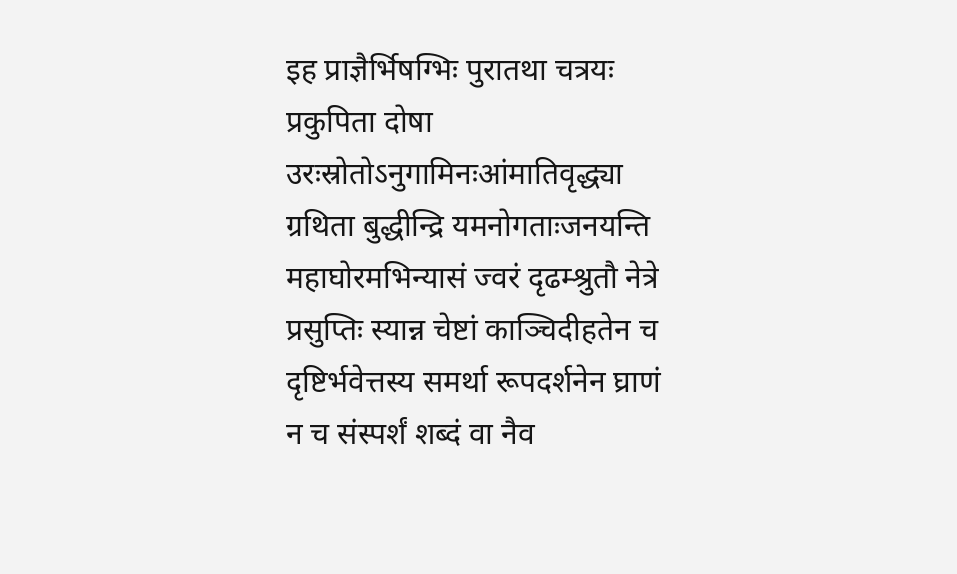इह प्राज्ञैर्भिषग्भिः पुरातथा चत्रयः प्रकुपिता दोषा उरःस्रोतोऽनुगामिनःआंमातिवृद्ध्या ग्रथिता बुद्धीन्द्रि यमनोगताःजनयन्ति महाघोरमभिन्यासं ज्वरं दृढम्श्रुतौ नेत्रे प्रसुप्तिः स्यान्न चेष्टां काञ्चिदीहतेन च दृष्टिर्भवेत्तस्य समर्था रूपदर्शनेन घ्राणं न च संस्पर्शं शब्दं वा नैव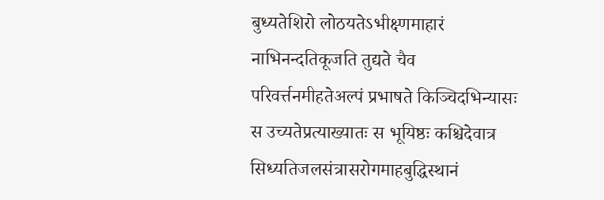बुध्यतेशिरो लोठयतेऽभीक्ष्णमाहारं नाभिनन्दतिकूजति तुद्यते चैव परिवर्त्तनमीहतेअल्पं प्रभाषते किञ्चिदभिन्यासः स उच्यतेप्रत्याख्यातः स भूयिष्ठः कश्चिदेवात्र सिध्यतिजलसंत्रासरोगमाहबुद्धिस्थानं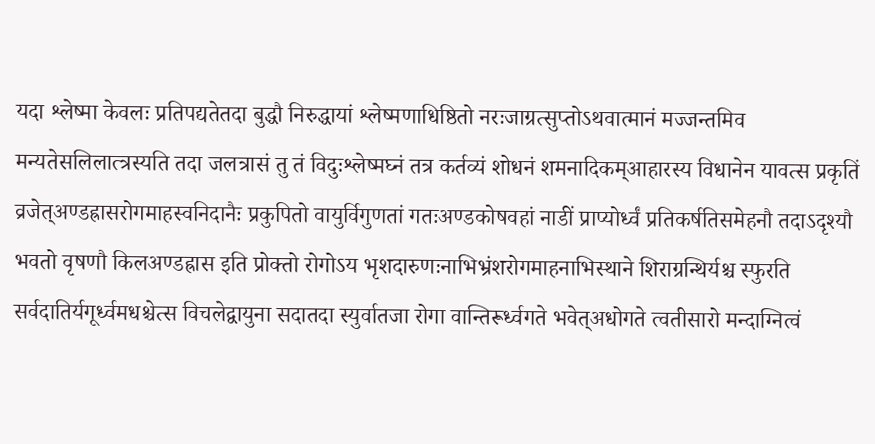यदा श्लेष्मा केवलः प्रतिपद्यतेतदा बुद्धौ निरुद्धायां श्लेष्मणाधिष्ठितो नरःजाग्रत्सुप्तोऽथवात्मानं मज्जन्तमिव मन्यतेसलिलात्त्रस्यति तदा जलत्रासं तु तं विदुःश्लेष्मघ्नं तत्र कर्तव्यं शोधनं शमनादिकम्आहारस्य विधानेन यावत्स प्रकृतिं व्रजेत्अण्डह्रासरोगमाहस्वनिदानैः प्रकुपितो वायुर्विगुणतां गतःअण्डकोषवहां नाडीं प्राप्योर्ध्वं प्रतिकर्षतिसमेहनौ तदाऽदृश्यौ भवतो वृषणौ किलअण्डह्रास इति प्रोक्तो रोगोऽय भृशदारुणःनाभिभ्रंशरोगमाहनाभिस्थाने शिराग्रन्थिर्यश्च स्फुरति सर्वदातिर्यगूर्ध्वमधश्चेत्स विचलेद्वायुना सदातदा स्युर्वातजा रोगा वान्तिरूर्ध्वगते भवेत्अधोगते त्वतीसारो मन्दाग्नित्वं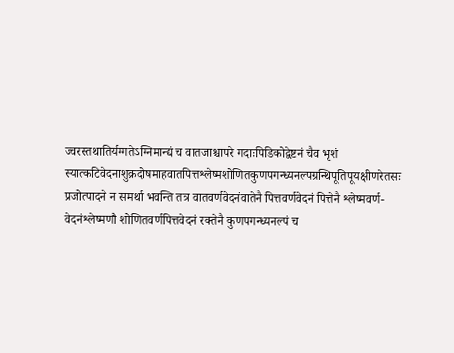ज्वरस्तथातिर्यग्गतेऽग्निमान्द्यं च वातजाश्चापरे गदाःपिडिकोद्वेष्टनं चैव भृशं स्यात्कटिवेदनाशुक्रदोषमाहवातपित्तश्लेष्मशोणितकुणपगन्ध्यनल्पग्रन्थिपूतिपूयक्षीणरेतसः प्रजोत्पादने न समर्था भवन्ति तत्र वातवर्णवेदनंवातेनै पित्तवर्णवेदनं पित्तेनै श्लेष्मवर्ण-वेदनंश्लेष्मणौ शोणितवर्णपित्तवेदनं रक्तेनै कुणपगन्ध्यनल्पं च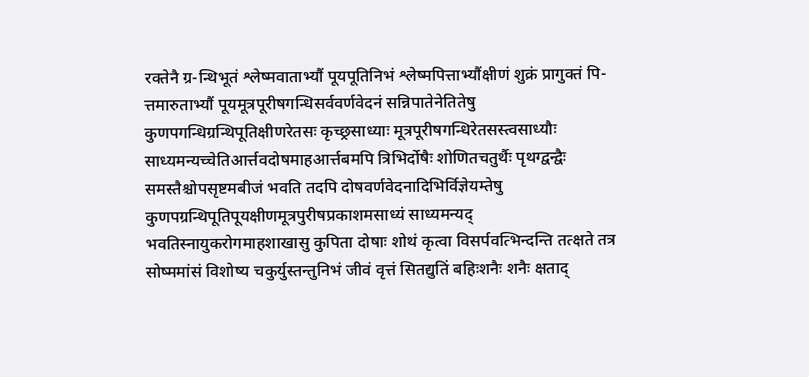रक्तेनै ग्र-न्थिभूतं श्लेष्मवाताभ्यौं पूयपूतिनिभं श्लेष्मपित्ताभ्यौंक्षीणं शुक्रं प्रागुक्तं पि-त्तमारुताभ्यौं पूयमूत्रपूरीषगन्धिसर्ववर्णवेदनं सन्निपातेनेतितेषु कुणपगन्धिग्रन्थिपूतिक्षीणरेतसः कृच्छ्रसाध्याः मूत्रपूरीषगन्धिरेतसस्त्वसाध्यौः साध्यमन्यच्चेतिआर्त्तवदोषमाहआर्त्तबमपि त्रिभिर्दोषैः शोणितचतुर्थैः पृथग्द्वन्द्वैः समस्तैश्चोपसृष्टमबीजं भवति तदपि दोषवर्णवेदनादिभिर्विज्ञेयम्तेषु कुणपग्रन्थिपूतिपूयक्षीणमूत्रपुरीषप्रकाशमसाध्यं साध्यमन्यद् भवतिस्नायुकरोगमाहशाखासु कुपिता दोषाः शोथं कृत्वा विसर्पवत्भिन्दन्ति तत्क्षते तत्र सोष्ममांसं विशोष्य चकुर्युस्तन्तुनिभं जीवं वृत्तं सितद्युतिं बहिःशनैः शनैः क्षताद्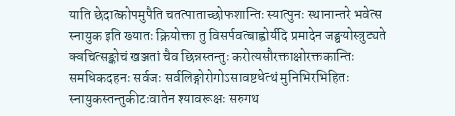याति छेदात्कोपमुपैति चतत्पाताच्छोफशान्तिः स्यात्पुनः स्थानान्तरे भवेत्स स्नायुक इति ख्यातः क्रियोक्ता तु विसर्पवत्बाह्वोर्यदि प्रमादेन जङ्घयोस्त्रुट्यते क्वचित्सङ्कोचं खञ्जतां चैव छिन्नस्तन्तुः करोत्यसौरक्ताक्षोरक्तकान्तिः समधिकदहनः सर्वजः सर्वलिङ्गोरोगोऽसावष्टधेत्थं मुनिभिरभिहितः स्नायुकस्तन्तुकीटःवातेन श्यावरूक्षः सरुगथ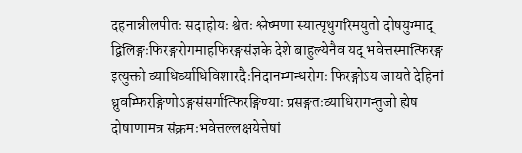दहनान्नीलपीतः सदाहोयः श्वेतः श्लेष्मणा स्यात्पृथुगरिमयुतो दोषयुग्माद् द्विलिङ्गःफिरङ्गरोगमाहफिरङ्गसंज्ञके देशे बाहुल्येनैव यद् भवेत्तस्मात्फिरङ्ग इत्युक्तो व्याधिर्व्याधिविशारदैःनिदानम्गन्धरोगः फिरङ्गोऽय जायते देहिनां ध्रुवम्फिरङ्गिणोऽङ्गसंसर्गात्फिरङ्गिण्याः प्रसङ्गतःव्याधिरागन्तुजो ह्येष दोषाणामत्र संक्रमःभवेत्तल्लक्षयेत्तेषां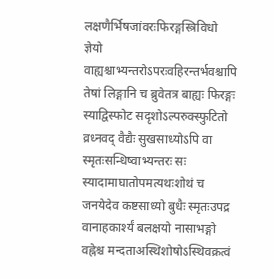लक्षणैर्भिषजांवरःफिरङ्गस्त्रिविधो ज्ञेयो वाह्यश्चाभ्यन्तरोऽपरःवहिरन्तर्भवश्चापि तेषां लिङ्गानि च ब्रुवेतत्र बाह्यः फिरङ्गः स्याद्विस्फोट सदृशोऽल्परुक्स्फुटितो व्रध्नवद् वैद्यैः सुखसाध्योऽपि वा स्मृतःसन्धिष्वाभ्यन्तरः सः स्यादामाघातोपमत्यथःशोथं च जनयेदेव कष्टसाध्यो बुधैः स्मृतःउपद्र वानाहकार्श्यं बलक्षयो नासाभङ्गो वह्नेश्च मन्दताअस्थिशोषोऽस्थिवक्रत्वं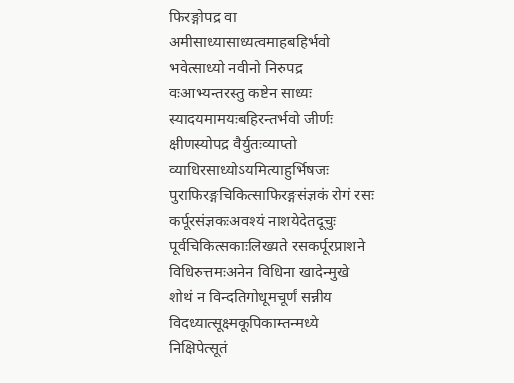फिरङ्गोपद्र वा अमीसाध्यासाध्यत्वमाहबहिर्भवो भवेत्साध्यो नवीनो निरुपद्र वःआभ्यन्तरस्तु कष्टेन साध्यः स्यादयमामयःबहिरन्तर्भवो जीर्णः क्षीणस्योपद्र वैर्युतःव्याप्तो व्याधिरसाध्योऽयमित्याहुर्भिषजः पुराफिरङ्गचिकित्साफिरङ्गसंज्ञकं रोगं रसः कर्पूरसंज्ञकःअवश्यं नाशयेदेतदूचुः पूर्वचिकित्सकाःलिख्यते रसकर्पूरप्राशने विधिरुत्तमःअनेन विधिना खादेन्मुखे शोथं न विन्दतिगोधूमचूर्णं सन्नीय विदध्यात्सूक्ष्मकूपिकाम्तन्मध्ये निक्षिपेत्सूतं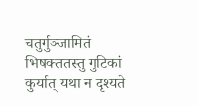चतुर्गुञ्जामितं भिषक्ततस्तु गुटिकां कुर्यात् यथा न दृश्यते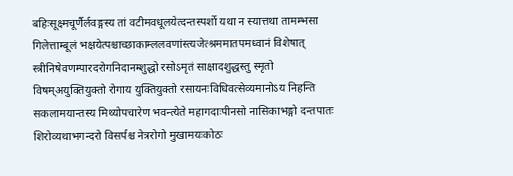बहिःसूक्ष्मचूर्णैर्लवङ्गस्य तां वटीमवधूलयेत्दन्तस्पर्शो यथा न स्यात्तथा तामम्भसा गिलेत्ताम्बूलं भक्षयेत्पश्चाच्छाकाम्ललवणांस्त्यजेत्श्रममातपमध्वानं विशेषात् स्त्रीनिषेवणम्पारदरोगनिदानम्शुद्धो रसोऽमृतं साक्षादशुद्धस्तु स्मृतो विषम्अयुक्तियुक्तो रोगाय युक्तियुक्तो रसायनःविधिवत्सेव्यमानोऽय निहन्ति सकलामयान्तस्य मिथ्योपचारेण भवन्त्येते महागदाःपीनसो नासिकाभङ्गो दन्तपातः शिरोव्यथाभगन्दरो विसर्पश्च नेत्ररोगो मुखामयःकोठः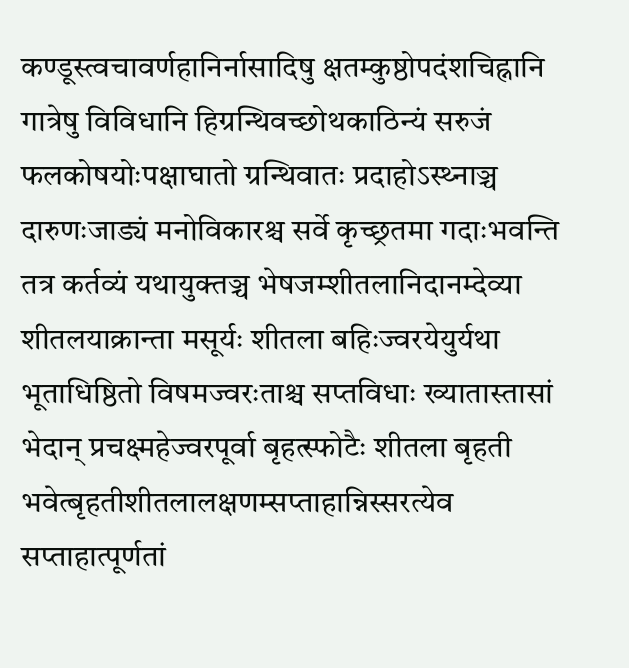कण्डूस्त्वचावर्णहानिर्नासादिषु क्षतम्कुष्ठोपदंशचिह्नानि गात्रेषु विविधानि हिग्रन्थिवच्छोथकाठिन्यं सरुजं फलकोषयोःपक्षाघातो ग्रन्थिवातः प्रदाहोऽस्थ्नाञ्च दारुणःजाड्यं मनोविकारश्च सर्वे कृच्छ्रतमा गदाःभवन्ति तत्र कर्तव्यं यथायुक्तञ्च भेषजम्शीतलानिदानम्देव्या शीतलयाक्रान्ता मसूर्यः शीतला बहिःज्वरयेयुर्यथा भूताधिष्ठितो विषमज्वरःताश्च सप्तविधाः ख्यातास्तासां भेदान् प्रचक्ष्महेज्वरपूर्वा बृहत्स्फोटैः शीतला बृहती भवेत्बृहतीशीतलालक्षणम्सप्ताहान्निस्सरत्येव सप्ताहात्पूर्णतां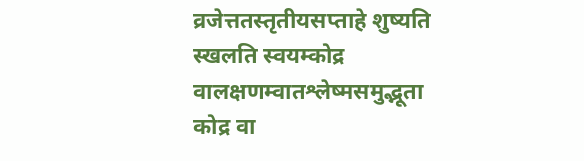व्रजेत्ततस्तृतीयसप्ताहे शुष्यति स्खलति स्वयम्कोद्र वालक्षणम्वातश्लेष्मसमुद्भूता कोद्र वा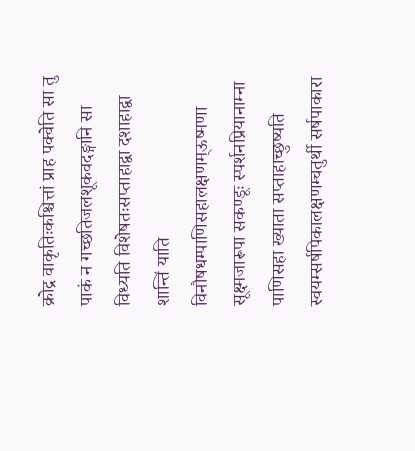क्रोद्र वाकृतिःकश्चित्तां प्राह पक्वेति सा तु पाकं न गच्छतिजलशूकवदङ्गानि सा विध्यति विशेषतःसप्ताहाद्वा दशाहाद्वा शान्तिं याति विनौषधम्पाणिसहालक्षणम्ऊष्मणा सूक्ष्मजारूपा सकण्डूः स्पर्शनप्रियानाम्ना पाणिसहा ख्याता सप्ताहाच्छुष्यति स्वयम्सर्षपिकालक्षणम्चतुर्थी सर्षपाकारा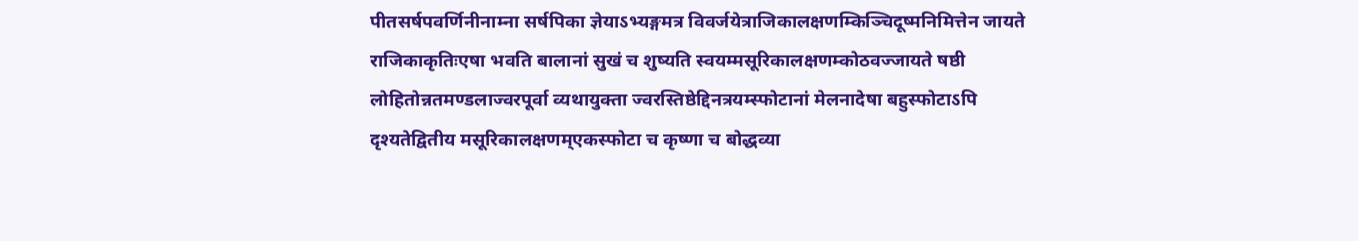पीतसर्षपवर्णिनीनाम्ना सर्षपिका ज्ञेयाऽभ्यङ्गमत्र विवर्जयेत्राजिकालक्षणम्किञ्चिदूष्मनिमित्तेन जायते राजिकाकृतिःएषा भवति बालानां सुखं च शुष्यति स्वयम्मसूरिकालक्षणम्कोठवज्जायते षष्ठी लोहितोन्नतमण्डलाज्वरपूर्वा व्यथायुक्ता ज्वरस्तिष्ठेद्दिनत्रयम्स्फोटानां मेलनादेषा बहुस्फोटाऽपि दृश्यतेद्वितीय मसूरिकालक्षणम्एकस्फोटा च कृष्णा च बोद्धव्या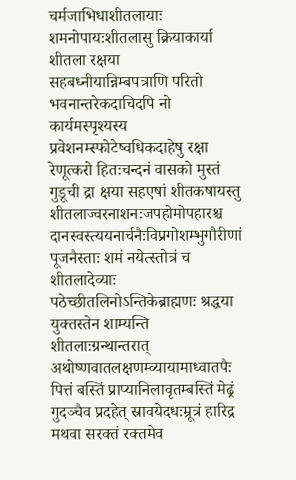चर्मजाभिधाशीतलायाः शमनोपायःशीतलासु क्रियाकार्या शीतला रक्षया सहबध्नीयान्निम्बपत्राणि परितो भवनान्तरेकदाचिदपि नो कार्यमस्पृश्यस्य प्रवेशनम्स्फोटेष्वधिकदाहेषु रक्षा रेणूत्करो हितःचन्दनं वासको मुस्तं गुडूची द्रा क्षया सहएषां शीतकषायस्तु शीतलाज्वरनाशनःजपहोमोपहारश्च दानस्वस्त्ययनार्चनैःविप्रगोशम्भुगौरीणां पूजनैस्ताः शमं नयेत्स्तोत्रं च शीतलादेव्याः पठेच्छीतलिनोऽन्तिकेब्राह्मणः श्रद्धया युक्तस्तेन शाम्यन्ति शीतलाःग्रन्थान्तरात् अथोष्णवातलक्षणम्व्यायामाध्वातपैः पित्तं बस्तिं प्राप्यानिलावृतम्बस्तिं मेढ्रं गुदञ्चैव प्रदहेत् स्रावयेदधःम्रूत्रं हारिद्र मथवा सरक्तं रक्तमेव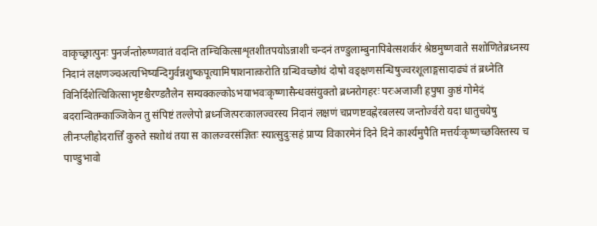वाकृच्छ्रात्पुनः पुनर्जन्तोरुष्णवातं वदन्ति तम्चिकित्साशृतशीतपयोऽन्नाशी चन्दनं तण्डुलाम्बुनापिबेत्सशर्करं श्रेष्ठमुष्णवाते सशोणितेब्रध्नस्य निदानं लक्षणञ्चअत्यभिष्यन्दिगुर्वन्नशुष्कपूत्यामिषाशनात्करोति ग्रन्थिवच्छोथं दोषो वङ्क्षणसन्धिषुज्वरशूलाङ्गसादाढ्यं तं ब्रध्नेति विनिर्दिशेत्चिकित्साभृष्टश्चैरण्डतैलेन सम्यक्कल्कोऽभयाभवःकृष्णासैन्धवसंयुक्तो ब्रध्नरोगहरः परःअजाजी हपुषा कुष्ठं गोमेदं बदरान्वितम्काञ्जिकेन तु संपिष्टं तल्लेपो ब्रध्नजित्परःकालज्वरस्य निदानं लक्षणं चप्रणष्टवह्नेरबलस्य जन्तोर्ज्वरो यदा धातुचयेषु लीनःप्लीहोदरार्त्तिं कुरुते सशोथं तया स कालज्वरसंज्ञितः स्यात्सुदुःसहं प्राप्य विकारमेनं दिने दिने कार्श्यमुपैति मत्तर्यःकृष्णच्छविस्तस्य च पाण्डुभावो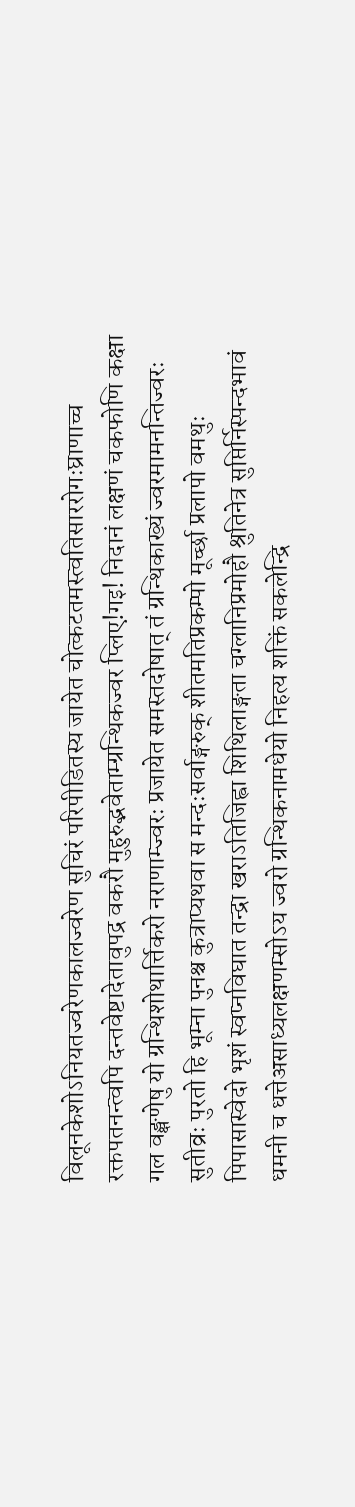विलूनकेशोऽनियतज्वरेणकालज्वरेण सुचिरं परिपीडितस्य जायेत चोत्कटतमस्त्वतिसाररोगःघ्राणाच्च रक्तपतनन्त्वपि दन्तवेष्टादेतावुपद्र वकरौ मुहुरुद्भवेताम्ग्रन्थिकज्वर प्लिए!गइ! निदानं लक्षणं चकफोणि कक्षा गल वङ्क्षणेषु यो ग्रन्थिशोथार्त्तिकरो नराणाम्ज्वरः प्रजायेत समस्तदोषात् तं ग्रन्थिकाख्यं ज्वरमामनन्तिज्वरः सुतीव्रः पुरतो हि भूम्ना पुनश्च कुत्राप्यथवा स मन्दःसर्वाङ्गरुक् शीतमतिप्रकम्पो मूर्च्छा प्रलापो वमथुः पिपासास्वेदो भृशं स्वप्नविघात तन्द्रा खराऽतिजिह्वा शिथिलाङ्गता चग्लानिप्रमोहौ श्रुतिनेत्र सुप्तिर्निस्पन्दभावं धमनी च धत्तेअसाध्यलक्षणम्सोऽय ज्वरो ग्रन्थिकनामधेयो निहत्य शक्तिं सकलेन्द्रि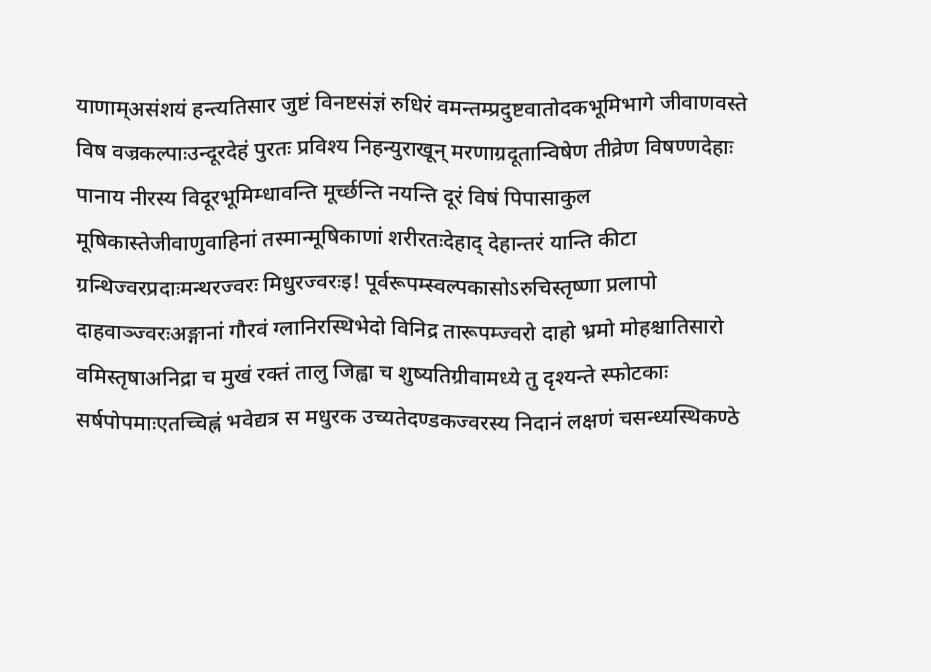याणाम्असंशयं हन्त्यतिसार जुष्टं विनष्टसंज्ञं रुधिरं वमन्तम्प्रदुष्टवातोदकभूमिभागे जीवाणवस्ते विष वज्रकल्पाःउन्दूरदेहं पुरतः प्रविश्य निहन्युराखून् मरणाग्रदूतान्विषेण तीव्रेण विषण्णदेहाः पानाय नीरस्य विदूरभूमिम्धावन्ति मूर्च्छन्ति नयन्ति दूरं विषं पिपासाकुल मूषिकास्तेजीवाणुवाहिनां तस्मान्मूषिकाणां शरीरतःदेहाद् देहान्तरं यान्ति कीटा ग्रन्थिज्वरप्रदाःमन्थरज्वरः मिधुरज्वरःइ! पूर्वरूपम्स्वल्पकासोऽरुचिस्तृष्णा प्रलापो दाहवाञ्ज्वरःअङ्गानां गौरवं ग्लानिरस्थिभेदो विनिद्र तारूपम्ज्वरो दाहो भ्रमो मोहश्चातिसारो वमिस्तृषाअनिद्रा च मुखं रक्तं तालु जिह्वा च शुष्यतिग्रीवामध्ये तु दृश्यन्ते स्फोटकाः सर्षपोपमाःएतच्चिह्नं भवेद्यत्र स मधुरक उच्यतेदण्डकज्वरस्य निदानं लक्षणं चसन्ध्यस्थिकण्ठे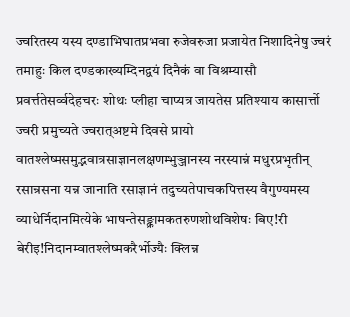ज्वरितस्य यस्य दण्डाभिघातप्रभवा रुजेवरुजा प्रजायेत निशादिनेषु ज्वरं तमाहुः किल दण्डकाख्यम्दिनद्वयं दिनैकं वा विश्रम्यासौ प्रवर्त्ततेसर्व्वदेहचरः शोथः प्लीहा चाप्यत्र जायतेस प्रतिश्याय कासार्त्तो ज्वरी प्रमुच्यते ज्वरात्अष्टमे दिवसे प्रायो वातश्लेष्मसमुद्भवात्रसाज्ञानलक्षणम्भुञ्जानस्य नरस्यान्नं मधुरप्रभृतीन् रसान्रसना यन्न जानाति रसाज्ञानं तदुच्यतेपाचकपित्तस्य वैगुण्यमस्य व्याधेर्निदानमित्येके भाषन्तेसङ्क्रामकतरुणशोथविशेषः बिए!री बेरीइ!निदानम्वातश्लेष्मकरैर्भोज्यैः क्लिन्न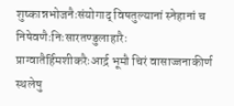शुष्कान्नभोजनैःसंयोगाद् विषतुल्यानां स्नेहानां च निषेवणैःनिःसारतण्डुलाहारैः प्राग्वातैर्हिमशीकरैःआर्द्र भूमौ चिरं वासाज्जनाकीर्ण स्थलेषु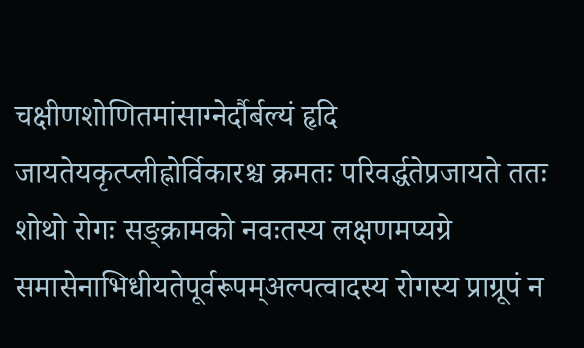चक्षीणशोणितमांसाग्नेर्दौर्बल्यं हृदि जायतेयकृत्प्लीह्नोर्विकारश्च क्रमतः परिवर्द्धतेप्रजायते ततः शोथो रोगः सङ्क्रामको नवःतस्य लक्षणमप्यग्रे समासेनाभिधीयतेपूर्वरूपम्अल्पत्वादस्य रोगस्य प्राग्रूपं न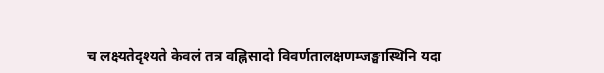च लक्ष्यतेदृश्यते केवलं तत्र वह्निसादो विवर्णतालक्षणम्जङ्घास्थिनि यदा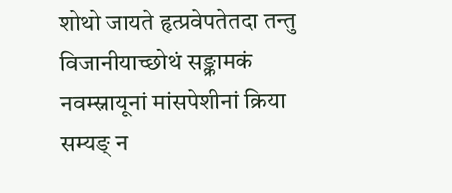शोथो जायते हृत्प्रवेपतेतदा तन्तु विजानीयाच्छोथं सङ्क्रामकं नवम्स्नायूनां मांसपेशीनां क्रिया सम्यङ् न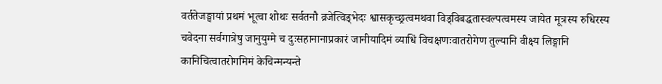वर्ततेजङ्घायां प्रथमं भूत्वा शोथः सर्वतनौ व्रजेत्विड्भेदः श्वासकृच्छ्रत्वमथवा विड्विबद्धतास्वल्पत्वमस्य जायेत मूत्रस्य रुधिरस्य चवेदना सर्वगात्रेषु जानुयुग्मे च दुःसहानानाप्रकारं जानीयादिमं व्याधिं विचक्षणःवातरोगेण तुल्यानि वीक्ष्य लिङ्गानि कानिचित्वातरोगमिमं केचिन्मन्यन्ते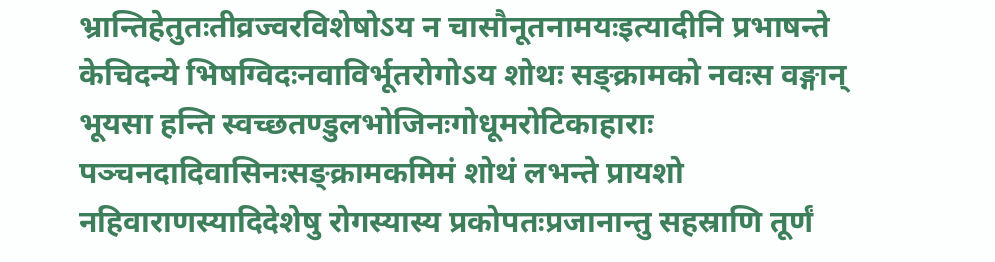भ्रान्तिहेतुतःतीव्रज्वरविशेषोऽय न चासौनूतनामयःइत्यादीनि प्रभाषन्ते केचिदन्ये भिषग्विदःनवाविर्भूतरोगोऽय शोथः सङ्क्रामको नवःस वङ्गान् भूयसा हन्ति स्वच्छतण्डुलभोजिनःगोधूमरोटिकाहाराः पञ्चनदादिवासिनःसङ्क्रामकमिमं शोथं लभन्ते प्रायशो नहिवाराणस्यादिदेशेषु रोगस्यास्य प्रकोपतःप्रजानान्तु सहस्राणि तूर्णं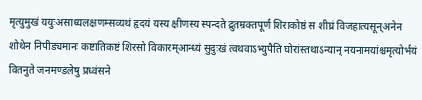मृत्युमुखं ययुःअसाध्यलक्षणम्सव्यथं हृदयं यस्य क्षीणस्य स्पन्दते द्रुतम्रक्तपूर्णं शिराकोष्ठं स शीघ्रं विजहात्यसून्अनेन शोथेन निपीड्यमानः कष्टातिकष्टं शिरसो विकारम्आन्ध्यं सुदुःखं त्वथवाऽभ्युपैति घोरांस्तथाऽन्यान् नयनामयांश्चमृत्योर्भयं वितनुते जनमण्डलेषु प्रध्वंसने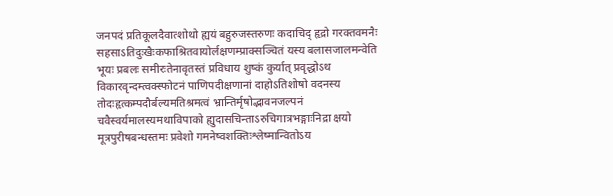जनपदं प्रतिकूलदैवात्शोथो ह्ययं बहुरुजस्तरुणः कदाचिद् हृद्रो गरक्तवमनैः सहसाऽतिदुःखैःकफाश्रितवायोर्लक्षणम्प्राक्सञ्चितं यस्य बलासजालमन्वेति भूयः प्रबलः समीरःतेनावृतस्तं प्रविधाय शुष्कं कुर्यात् प्रवृद्धोऽथ विकारवृन्दम्त्वक्स्फोटनं पाणिपदीक्षणानां दाहोऽतिशोषो वदनस्य तोदःहृत्कम्पदौर्बल्यमतिश्रमत्वं भ्रान्तिर्मृषोद्भावनजल्पनं चवैस्वर्यमालस्यमथाविपाको ह्युदासचिन्ताऽरुचिगात्रभङ्गाःनिद्रा क्षयो मूत्रपुरीषबन्धस्तमः प्रवेशो गमनेष्वशक्तिःश्लेष्मान्वितोऽय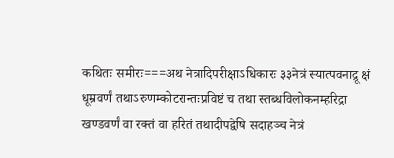कथितः समीरः===अथ नेत्रादिपरीक्षाऽधिकारः ३३नेत्रं स्यात्पवनाद्रू क्षं धूम्रवर्णं तथाऽरुणम्कोटरान्तःप्रविष्टं च तथा स्तब्धविलोकनम्हरिद्रा खण्डवर्णं वा रक्तं वा हरितं तथादीपद्वेषि सदाहञ्च नेत्रं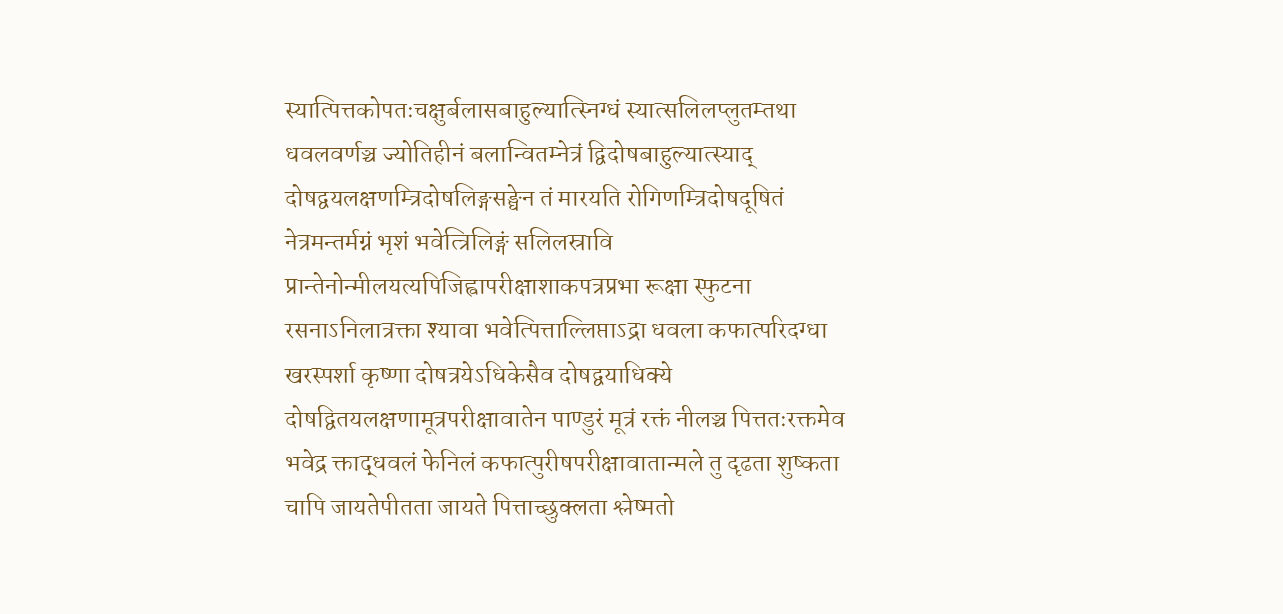स्यात्पित्तकोपतःचक्षुर्बलासबाहुल्यात्स्निग्धं स्यात्सलिलप्लुतम्तथा धवलवर्णञ्च ज्योतिहीनं बलान्वितम्नेत्रं द्विदोषबाहुल्यात्स्याद् दोषद्वयलक्षणम्त्रिदोषलिङ्गसङ्घेन तं मारयति रोगिणम्त्रिदोषदूषितं नेत्रमन्तर्मग्नं भृशं भवेत्त्रिलिङ्गं सलिलस्रावि प्रान्तेनोन्मीलयत्यपिजिह्वापरीक्षाशाकपत्रप्रभा रूक्षा स्फुटना रसनाऽनिलात्रक्ता श्यावा भवेत्पित्ताल्लिप्ताऽद्रा धवला कफात्परिदग्धा खरस्पर्शा कृष्णा दोषत्रयेऽधिकेसैव दोषद्वयाधिक्ये दोषद्वितयलक्षणामूत्रपरीक्षावातेन पाण्डुरं मूत्रं रक्तं नीलञ्च पित्ततःरक्तमेव भवेद्र क्ताद्धवलं फेनिलं कफात्पुरीषपरीक्षावातान्मले तु दृढता शुष्कता चापि जायतेपीतता जायते पित्ताच्छुक्लता श्लेष्मतो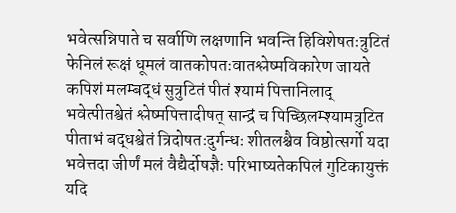भवेत्सन्निपाते च सर्वाणि लक्षणानि भवन्ति हिविशेषतःत्रुटितं फेनिलं रूक्षं धूमलं वातकोपतःवातश्लेष्मविकारेण जायते कपिशं मलम्बद्धं सुत्रुटितं पीतं श्यामं पित्तानिलाद् भवेत्पीतश्वेतं श्लेष्मपित्तादीषत् सान्द्रं च पिच्छिलम्श्यामत्रुटित पीताभं बद्धश्वेतं त्रिदोषतःदुर्गन्धः शीतलश्चैव विष्ठोत्सर्गो यदा भवेत्तदा जीर्णं मलं वैद्यैर्दोषज्ञैः परिभाष्यतेकपिलं गुटिकायुक्तं यदि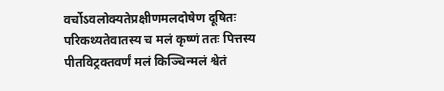वर्चोऽवलोक्यतेप्रक्षीणमलदोषेण दूषितः परिकथ्यतेवातस्य च मलं कृष्णं ततः पित्तस्य पीतविट्रक्तवर्णं मलं किञ्चिन्मलं श्वेतं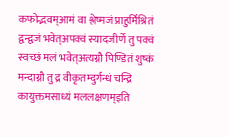कफोद्भवम्आमं वा श्लेष्मजं प्राहुर्मिश्रितं द्वन्द्वजं भवेत्अपक्वं स्यादजीर्णे तु पक्वं स्वच्छं मलं भवेत्अत्यग्नौ पिण्डितं शुष्कं मन्दाग्नौ तु द्र वीकृतम्दुर्गन्धं चन्द्रि कायुक्तमसाध्यं मललक्षणम्इति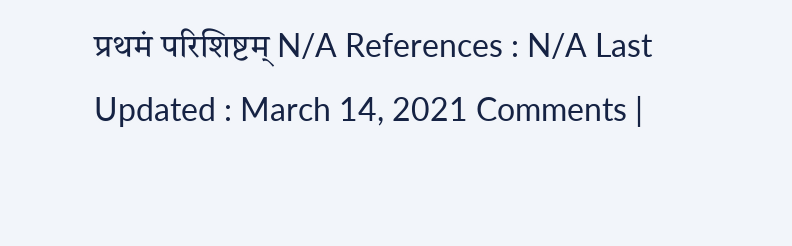प्रथमं परिशिष्टम् N/A References : N/A Last Updated : March 14, 2021 Comments |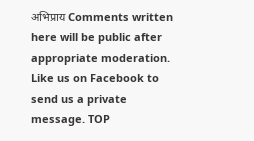अभिप्राय Comments written here will be public after appropriate moderation. Like us on Facebook to send us a private message. TOP